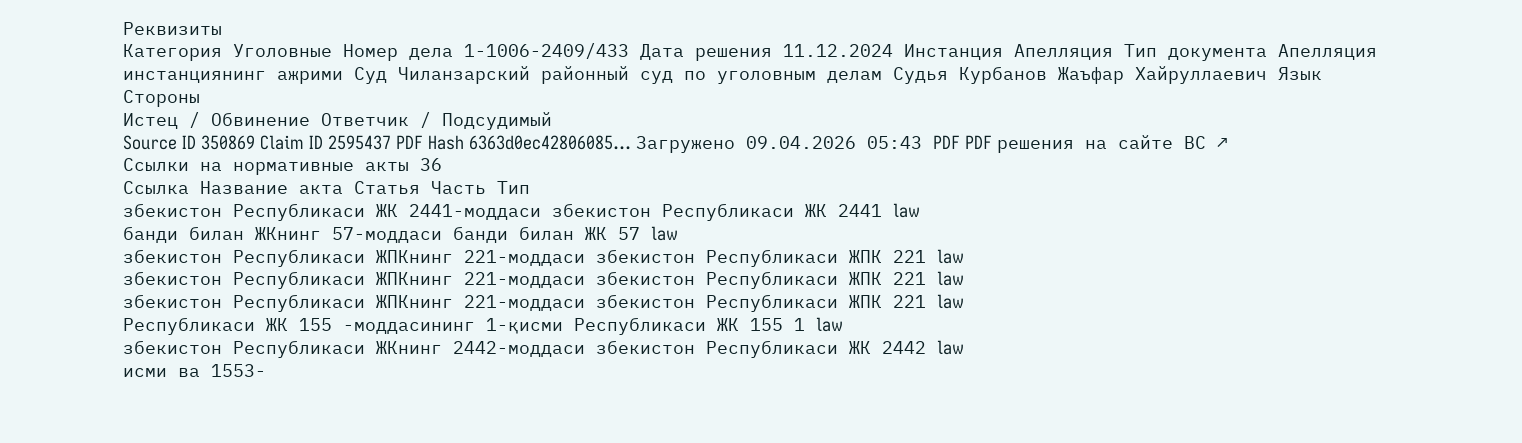Реквизиты
Категория Уголовные Номер дела 1-1006-2409/433 Дата решения 11.12.2024 Инстанция Апелляция Тип документа Апелляция инстанциянинг ажрими Суд Чиланзарский районный суд по уголовным делам Судья Курбанов Жаъфар Хайруллаевич Язык
Стороны
Истец / Обвинение Ответчик / Подсудимый
Source ID 350869 Claim ID 2595437 PDF Hash 6363d0ec42806085... Загружено 09.04.2026 05:43 PDF PDF решения на сайте ВС ↗
Ссылки на нормативные акты 36
Ссылка Название акта Статья Часть Тип
збекистон Республикаси ЖК 2441-моддаси збекистон Республикаси ЖК 2441 law
банди билан ЖКнинг 57-моддаси банди билан ЖК 57 law
збекистон Республикаси ЖПКнинг 221-моддаси збекистон Республикаси ЖПК 221 law
збекистон Республикаси ЖПКнинг 221-моддаси збекистон Республикаси ЖПК 221 law
збекистон Республикаси ЖПКнинг 221-моддаси збекистон Республикаси ЖПК 221 law
Республикаси ЖК 155 -моддасининг 1-қисми Республикаси ЖК 155 1 law
збекистон Республикаси ЖКнинг 2442-моддаси збекистон Республикаси ЖК 2442 law
исми ва 1553-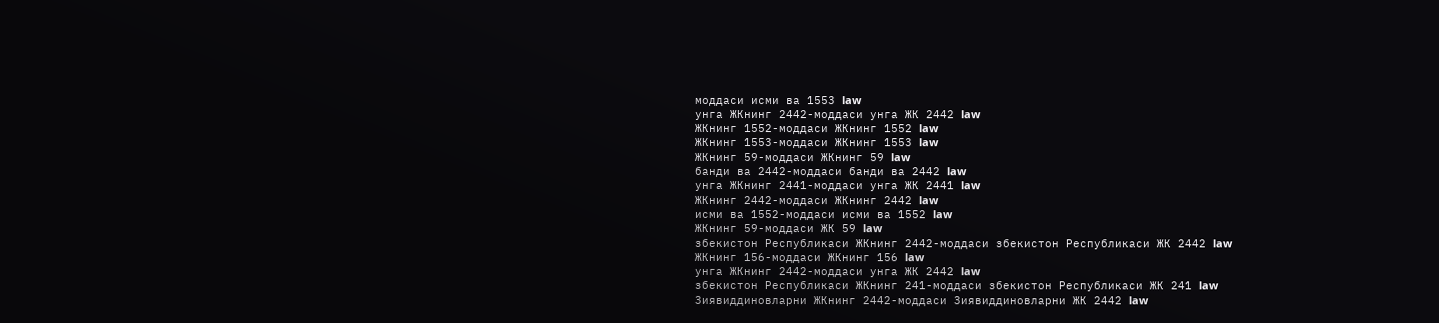моддаси исми ва 1553 law
унга ЖКнинг 2442-моддаси унга ЖК 2442 law
ЖКнинг 1552-моддаси ЖКнинг 1552 law
ЖКнинг 1553-моддаси ЖКнинг 1553 law
ЖКнинг 59-моддаси ЖКнинг 59 law
банди ва 2442-моддаси банди ва 2442 law
унга ЖКнинг 2441-моддаси унга ЖК 2441 law
ЖКнинг 2442-моддаси ЖКнинг 2442 law
исми ва 1552-моддаси исми ва 1552 law
ЖКнинг 59-моддаси ЖК 59 law
збекистон Республикаси ЖКнинг 2442-моддаси збекистон Республикаси ЖК 2442 law
ЖКнинг 156-моддаси ЖКнинг 156 law
унга ЖКнинг 2442-моддаси унга ЖК 2442 law
збекистон Республикаси ЖКнинг 241-моддаси збекистон Республикаси ЖК 241 law
Зиявиддиновларни ЖКнинг 2442-моддаси Зиявиддиновларни ЖК 2442 law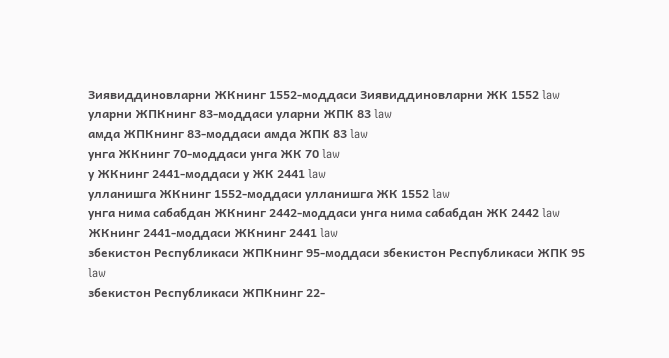Зиявиддиновларни ЖКнинг 1552-моддаси Зиявиддиновларни ЖК 1552 law
уларни ЖПКнинг 83-моддаси уларни ЖПК 83 law
амда ЖПКнинг 83-моддаси амда ЖПК 83 law
унга ЖКнинг 70-моддаси унга ЖК 70 law
у ЖКнинг 2441-моддаси у ЖК 2441 law
улланишга ЖКнинг 1552-моддаси улланишга ЖК 1552 law
унга нима сабабдан ЖКнинг 2442-моддаси унга нима сабабдан ЖК 2442 law
ЖКнинг 2441-моддаси ЖКнинг 2441 law
збекистон Республикаси ЖПКнинг 95-моддаси збекистон Республикаси ЖПК 95 law
збекистон Республикаси ЖПКнинг 22-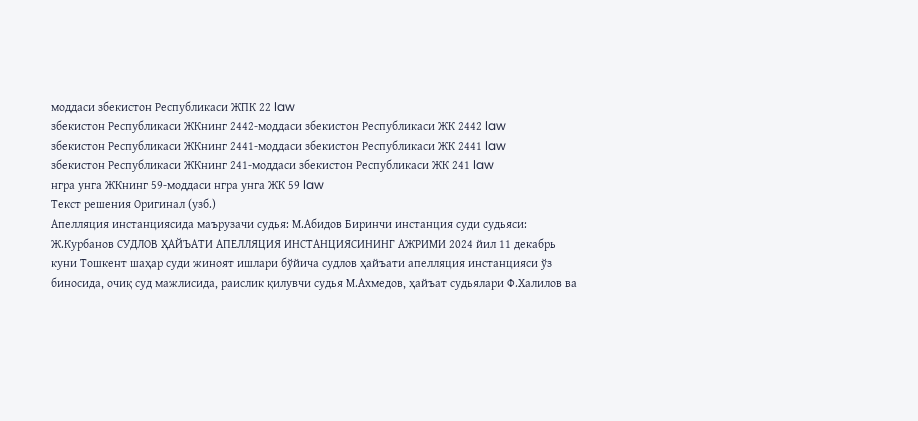моддаси збекистон Республикаси ЖПК 22 law
збекистон Республикаси ЖКнинг 2442-моддаси збекистон Республикаси ЖК 2442 law
збекистон Республикаси ЖКнинг 2441-моддаси збекистон Республикаси ЖК 2441 law
збекистон Республикаси ЖКнинг 241-моддаси збекистон Республикаси ЖК 241 law
нгра унга ЖКнинг 59-моддаси нгра унга ЖК 59 law
Текст решения Оригинал (узб.)
Апелляция инстанциясида маърузачи судья: М.Абидов Биринчи инстанция суди судьяси: Ж.Курбанов СУДЛОВ ҲАЙЪАТИ АПЕЛЛЯЦИЯ ИНСТАНЦИЯСИНИНГ АЖРИМИ 2024 йил 11 декабрь куни Тошкент шаҳар суди жиноят ишлари бўйича судлов ҳайъати апелляция инстанцияси ўз биносида, очиқ суд мажлисида, раислик қилувчи судья М.Ахмедов, ҳайъат судьялари Ф.Халилов ва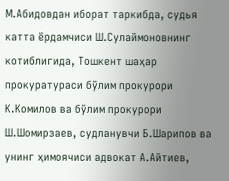М.Абидовдан иборат таркибда, судья катта ёрдамчиси Ш.Сулаймоновнинг котиблигида, Тошкент шаҳар прокуратураси бўлим прокурори К.Комилов ва бўлим прокурори Ш.Шомирзаев, судланувчи Б.Шарипов ва унинг ҳимоячиси адвокат А.Айтиев,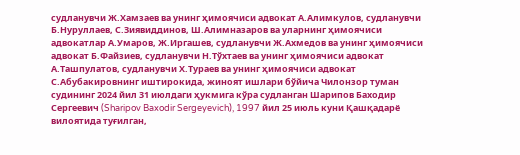судланувчи Ж.Хамзаев ва унинг ҳимоячиси адвокат А.Алимкулов, судланувчи Б.Нуруллаев, С.Зиявиддинов, Ш.Алимназаров ва уларнинг ҳимоячиси адвокатлар А.Умаров, Ж.Иргашев, судланувчи Ж.Ахмедов ва унинг ҳимоячиси адвокат Б.Файзиев, судланувчи Н.Тўхтаев ва унинг ҳимоячиси адвокат А.Ташпулатов, судланувчи Х.Тураев ва унинг ҳимоячиси адвокат С.Абубакировнинг иштирокида, жиноят ишлари бўйича Чилонзор туман судининг 2024 йил 31 июлдаги ҳукмига кўра судланган Шарипов Баходир Сергеевич (Sharipov Baxodir Sergeyevich), 1997 йил 25 июль куни Қашқадарё вилоятида туғилган,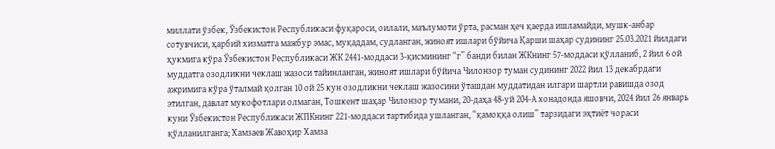миллати ўзбек, Ўзбекистон Республикаси фуқароси, оилали, маълумоти ўрта, расман ҳеч қаерда ишламайди, мушк-анбар сотувчиси, ҳарбий хизматга мажбур эмас, муқаддам, судланган, жиноят ишлари бўйича Қарши шаҳар судининг 25.03.2021 йилдаги ҳукмига кўра Ўзбекистон Республикаси ЖК 2441-моддаси 3-қисмининг “г” банди билан ЖКнинг 57-моддаси қўлланиб, 2 йил 6 ой муддатга озодликни чеклаш жазоси тайинланган, жиноят ишлари бўйича Чилонзор туман судининг 2022 йил 13 декабрдаги ажримига кўра ўталмай қолган 10 ой 25 кун озодликни чеклаш жазосини ўташдан муддатидан илгари шартли равишда озод этилган, давлат мукофотлари олмаган, Тошкент шаҳар Чилонзор тумани, 20-даҳа 48-уй 204-А хонадонда яшовчи, 2024 йил 26 январь куни Ўзбекистон Республикаси ЖПКнинг 221-моддаси тартибида ушланган, “қамоққа олиш” тарзидаги эҳтиёт чораси қўлланилганга; Хамзаев Жавоҳир Хамза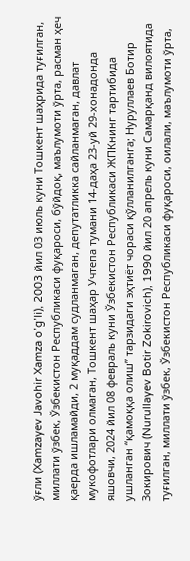ўғли (Xamzayev Javohir Xamza o’g’li), 2003 йил 03 июль куни Тошкент шаҳрида туғилган, миллати ўзбек, Ўзбекистон Республикаси фуқароси, бўйдоқ, маълумоти ўрта, расман ҳеч қаерда ишламайди, 2 муқаддам судланмаган, депутатликка сайланмаган, давлат мукофотлари олмаган, Тошкент шаҳар Учтепа тумани 14-даҳа 23-уй 29-хонадонда яшовчи, 2024 йил 08 февраль куни Ўзбекистон Республикаси ЖПКнинг тартибида ушланган “қамоққа олиш” тарзидаги эҳтиёт чораси қўлланилганга; Нуруллаев Ботир Зокирович (Nurullayev Botir Zokirovich), 1990 йил 20 апрель куни Самарқанд вилоятида туғилган, миллати ўзбек, Ўзбекистон Республикаси фуқароси, оилали, маълумоти ўрта,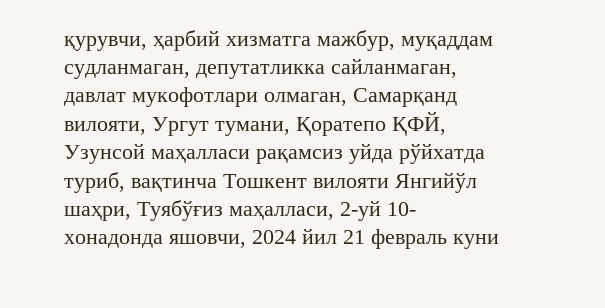қурувчи, ҳарбий хизматга мажбур, муқаддам судланмаган, депутатликка сайланмаган, давлат мукофотлари олмаган, Самарқанд вилояти, Ургут тумани, Қоратепо ҚФЙ, Узунсой маҳалласи рақамсиз уйда рўйхатда туриб, вақтинча Тошкент вилояти Янгийўл шаҳри, Туябўғиз маҳалласи, 2-уй 10-хонадонда яшовчи, 2024 йил 21 февраль куни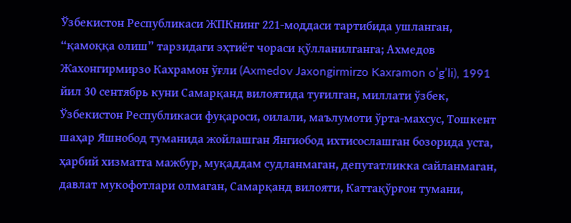Ўзбекистон Республикаси ЖПКнинг 221-моддаси тартибида ушланган, “қамоққа олиш” тарзидаги эҳтиёт чораси қўлланилганга; Ахмедов Жахонгирмирзо Кахрамон ўғли (Axmedov Jaxongirmirzo Kaxramon o’g’li), 1991 йил 30 сентябрь куни Самарқанд вилоятида туғилган, миллати ўзбек, Ўзбекистон Республикаси фуқароси, оилали, маълумоти ўрта-махсус, Тошкент шаҳар Яшнобод туманида жойлашган Янгиобод ихтисослашган бозорида уста, ҳарбий хизматга мажбур, муқаддам судланмаган, депутатликка сайланмаган, давлат мукофотлари олмаган, Самарқанд вилояти, Каттақўрғон тумани,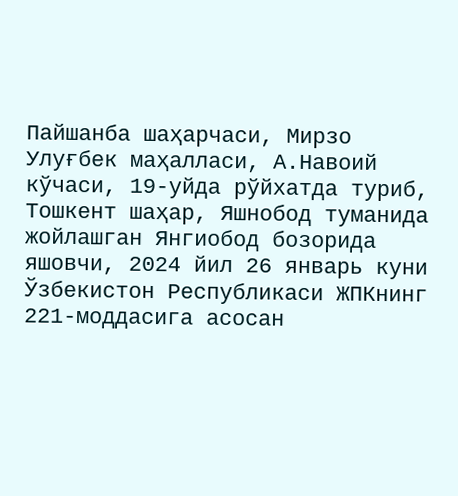Пайшанба шаҳарчаси, Мирзо Улуғбек маҳалласи, А.Навоий кўчаси, 19-уйда рўйхатда туриб, Тошкент шаҳар, Яшнобод туманида жойлашган Янгиобод бозорида яшовчи, 2024 йил 26 январь куни Ўзбекистон Республикаси ЖПКнинг 221-моддасига асосан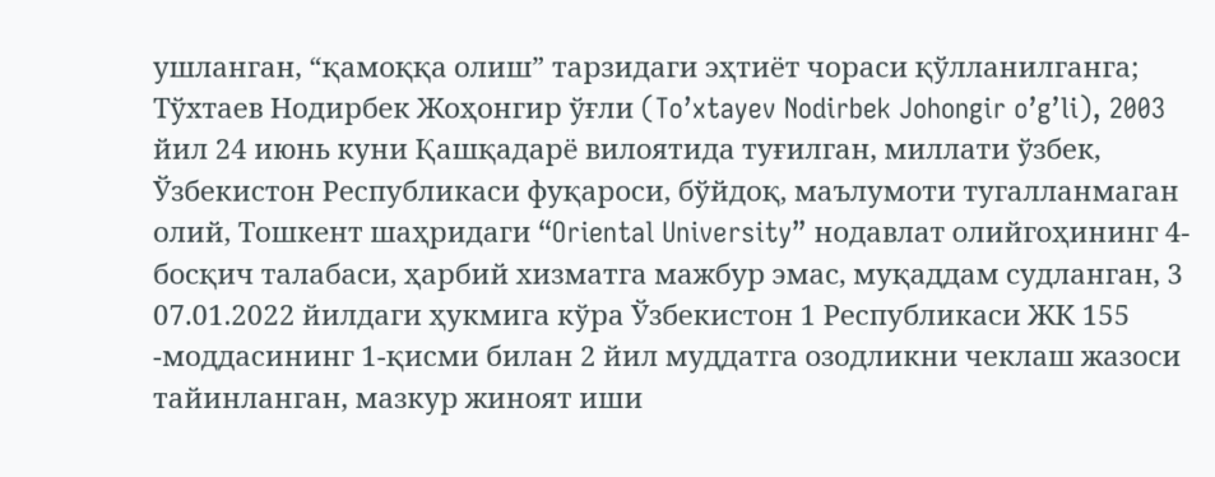ушланган, “қамоққа олиш” тарзидаги эҳтиёт чораси қўлланилганга; Тўхтаев Нодирбек Жоҳонгир ўғли (To’xtayev Nodirbek Johongir o’g’li), 2003 йил 24 июнь куни Қашқадарё вилоятида туғилган, миллати ўзбек, Ўзбекистон Республикаси фуқароси, бўйдоқ, маълумоти тугалланмаган олий, Тошкент шаҳридаги “Oriental University” нодавлат олийгоҳининг 4-босқич талабаси, ҳарбий хизматга мажбур эмас, муқаддам судланган, 3 07.01.2022 йилдаги ҳукмига кўра Ўзбекистон 1 Республикаси ЖК 155 -моддасининг 1-қисми билан 2 йил муддатга озодликни чеклаш жазоси тайинланган, мазкур жиноят иши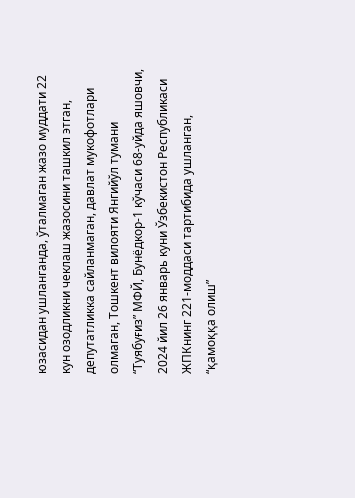юзасидан ушланганда, ўталмаган жазо муддати 22 кун озодликни чеклаш жазосини ташкил этган, депутатликка сайланмаган, давлат мукофотлари олмаган, Тошкент вилояти Янгийўл тумани “Туябуғиз” МФЙ, Бунёдкор-1 кўчаси 68-уйда яшовчи, 2024 йил 26 январь куни Ўзбекистон Республикаси ЖПКнинг 221-моддаси тартибида ушланган, “қамоққа олиш”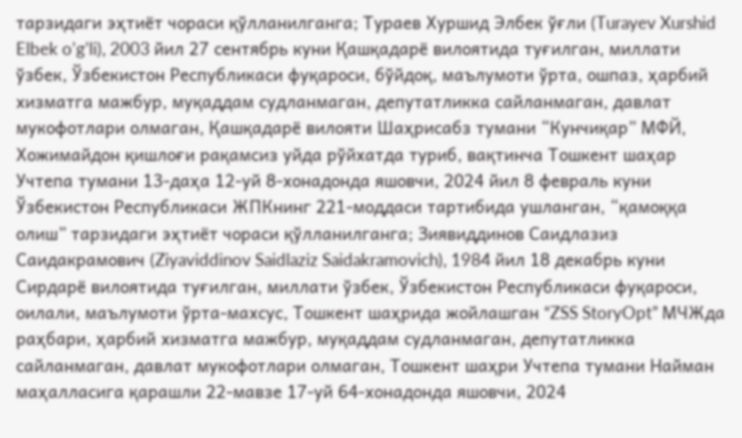тарзидаги эҳтиёт чораси қўлланилганга; Тураев Хуршид Элбек ўғли (Turayev Xurshid Elbek o’g’li), 2003 йил 27 сентябрь куни Қашқадарё вилоятида туғилган, миллати ўзбек, Ўзбекистон Республикаси фуқароси, бўйдоқ, маълумоти ўрта, ошпаз, ҳарбий хизматга мажбур, муқаддам судланмаган, депутатликка сайланмаган, давлат мукофотлари олмаган, Қашқадарё вилояти Шаҳрисабз тумани “Кунчиқар” МФЙ, Хожимайдон қишлоғи рақамсиз уйда рўйхатда туриб, вақтинча Тошкент шаҳар Учтепа тумани 13-даҳа 12-уй 8-хонадонда яшовчи, 2024 йил 8 февраль куни Ўзбекистон Республикаси ЖПКнинг 221-моддаси тартибида ушланган, “қамоққа олиш” тарзидаги эҳтиёт чораси қўлланилганга; Зиявиддинов Саидлазиз Саидакрамович (Ziyaviddinov Saidlaziz Saidakramovich), 1984 йил 18 декабрь куни Сирдарё вилоятида туғилган, миллати ўзбек, Ўзбекистон Республикаси фуқароси, оилали, маълумоти ўрта-махсус, Тошкент шаҳрида жойлашган “ZSS StoryOpt” МЧЖда раҳбари, ҳарбий хизматга мажбур, муқаддам судланмаган, депутатликка сайланмаган, давлат мукофотлари олмаган, Тошкент шаҳри Учтепа тумани Найман маҳалласига қарашли 22-мавзе 17-уй 64-хонадонда яшовчи, 2024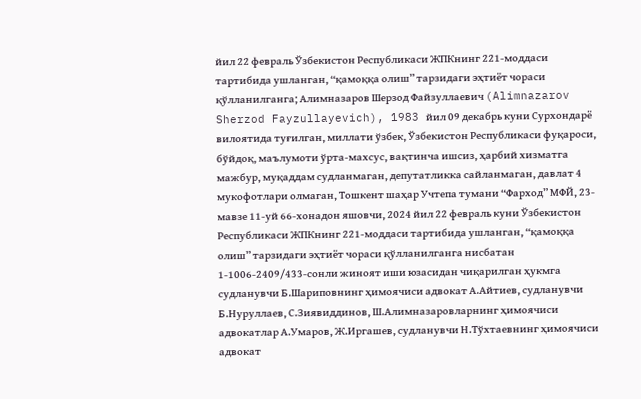йил 22 февраль Ўзбекистон Республикаси ЖПКнинг 221-моддаси тартибида ушланган, “қамоққа олиш” тарзидаги эҳтиёт чораси қўлланилганга; Алимназаров Шерзод Файзуллаевич (Alimnazarov Sherzod Fayzullayevich), 1983 йил 09 декабрь куни Сурхондарё вилоятида туғилган, миллати ўзбек, Ўзбекистон Республикаси фуқароси, бўйдоқ, маълумоти ўрта-махсус, вақтинча ишсиз, ҳарбий хизматга мажбур, муқаддам судланмаган, депутатликка сайланмаган, давлат 4 мукофотлари олмаган, Тошкент шаҳар Учтепа тумани “Фарход” МФЙ, 23-мавзе 11-уй 66-хонадон яшовчи, 2024 йил 22 февраль куни Ўзбекистон Республикаси ЖПКнинг 221-моддаси тартибида ушланган, “қамоққа олиш” тарзидаги эҳтиёт чораси қўлланилганга нисбатан 1-1006-2409/433-сонли жиноят иши юзасидан чиқарилган ҳукмга судланувчи Б.Шариповнинг ҳимоячиси адвокат А.Айтиев, судланувчи Б.Нуруллаев, С.Зиявиддинов, Ш.Алимназаровларнинг ҳимоячиси адвокатлар А.Умаров, Ж.Иргашев, судланувчи Н.Тўхтаевнинг ҳимоячиси адвокат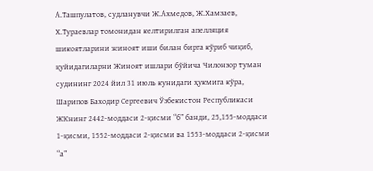А.Ташпулатов, судланувчи Ж.Ахмедов, Ж.Хамзаев, Х.Тураевлар томонидан келтирилган апелляция шикоятларини жиноят иши билан бирга кўриб чиқиб, қуйидагиларни Жиноят ишлари бўйича Чилонзор туман судининг 2024 йил 31 июль кунидаги ҳукмига кўра, Шарипов Баходир Сергеевич Ўзбекистон Республикаси ЖКнинг 2442-моддаси 2-қисми “б” банди, 25,155-моддаси 1-қисми, 1552-моддаси 2-қисми ва 1553-моддаси 2-қисми “а”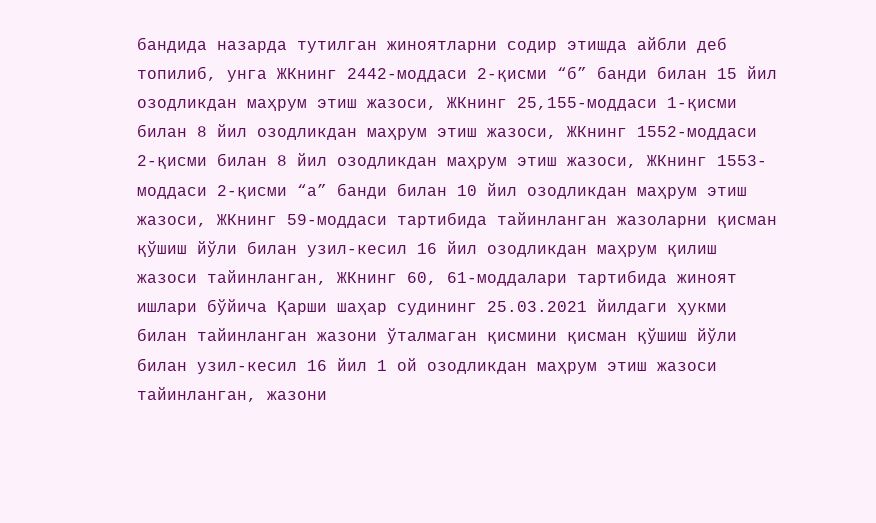бандида назарда тутилган жиноятларни содир этишда айбли деб топилиб, унга ЖКнинг 2442-моддаси 2-қисми “б” банди билан 15 йил озодликдан маҳрум этиш жазоси, ЖКнинг 25,155-моддаси 1-қисми билан 8 йил озодликдан маҳрум этиш жазоси, ЖКнинг 1552-моддаси 2-қисми билан 8 йил озодликдан маҳрум этиш жазоси, ЖКнинг 1553-моддаси 2-қисми “а” банди билан 10 йил озодликдан маҳрум этиш жазоси, ЖКнинг 59-моддаси тартибида тайинланган жазоларни қисман қўшиш йўли билан узил-кесил 16 йил озодликдан маҳрум қилиш жазоси тайинланган, ЖКнинг 60, 61-моддалари тартибида жиноят ишлари бўйича Қарши шаҳар судининг 25.03.2021 йилдаги ҳукми билан тайинланган жазони ўталмаган қисмини қисман қўшиш йўли билан узил-кесил 16 йил 1 ой озодликдан маҳрум этиш жазоси тайинланган, жазони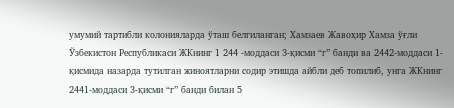умумий тартибли колонияларда ўташ белгиланган; Хамзаев Жавоҳир Хамза ўғли Ўзбекистон Республикаси ЖКнинг 1 244 -моддаси 3-қисми “г” банди ва 2442-моддаси 1-қисмида назарда тутилган жиноятларни содир этишда айбли деб топилиб, унга ЖКнинг 2441-моддаси 3-қисми “г” банди билан 5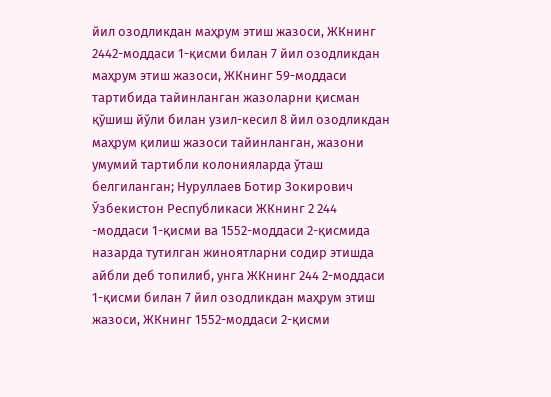йил озодликдан маҳрум этиш жазоси, ЖКнинг 2442-моддаси 1-қисми билан 7 йил озодликдан маҳрум этиш жазоси, ЖКнинг 59-моддаси тартибида тайинланган жазоларни қисман қўшиш йўли билан узил-кесил 8 йил озодликдан маҳрум қилиш жазоси тайинланган, жазони умумий тартибли колонияларда ўташ белгиланган; Нуруллаев Ботир Зокирович Ўзбекистон Республикаси ЖКнинг 2 244 -моддаси 1-қисми ва 1552-моддаси 2-қисмида назарда тутилган жиноятларни содир этишда айбли деб топилиб, унга ЖКнинг 244 2-моддаси 1-қисми билан 7 йил озодликдан маҳрум этиш жазоси, ЖКнинг 1552-моддаси 2-қисми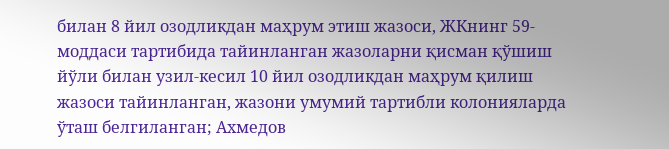билан 8 йил озодликдан маҳрум этиш жазоси, ЖКнинг 59-моддаси тартибида тайинланган жазоларни қисман қўшиш йўли билан узил-кесил 10 йил озодликдан маҳрум қилиш жазоси тайинланган, жазони умумий тартибли колонияларда ўташ белгиланган; Ахмедов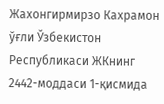Жахонгирмирзо Кахрамон ўғли Ўзбекистон Республикаси ЖКнинг 2442-моддаси 1-қисмида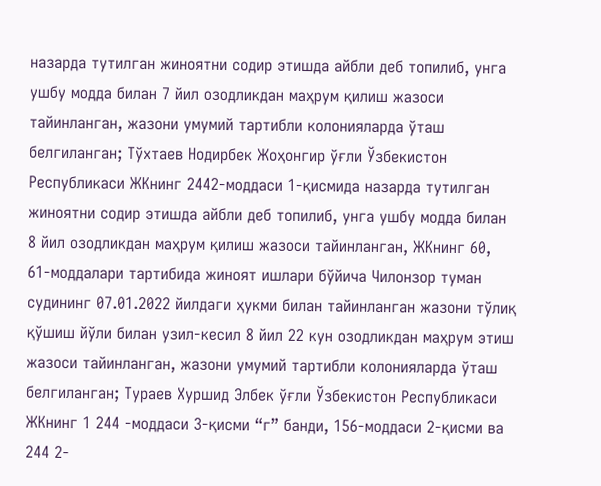назарда тутилган жиноятни содир этишда айбли деб топилиб, унга ушбу модда билан 7 йил озодликдан маҳрум қилиш жазоси тайинланган, жазони умумий тартибли колонияларда ўташ белгиланган; Тўхтаев Нодирбек Жоҳонгир ўғли Ўзбекистон Республикаси ЖКнинг 2442-моддаси 1-қисмида назарда тутилган жиноятни содир этишда айбли деб топилиб, унга ушбу модда билан 8 йил озодликдан маҳрум қилиш жазоси тайинланган, ЖКнинг 60, 61-моддалари тартибида жиноят ишлари бўйича Чилонзор туман судининг 07.01.2022 йилдаги ҳукми билан тайинланган жазони тўлиқ қўшиш йўли билан узил-кесил 8 йил 22 кун озодликдан маҳрум этиш жазоси тайинланган, жазони умумий тартибли колонияларда ўташ белгиланган; Тураев Хуршид Элбек ўғли Ўзбекистон Республикаси ЖКнинг 1 244 -моддаси 3-қисми “г” банди, 156-моддаси 2-қисми ва 244 2-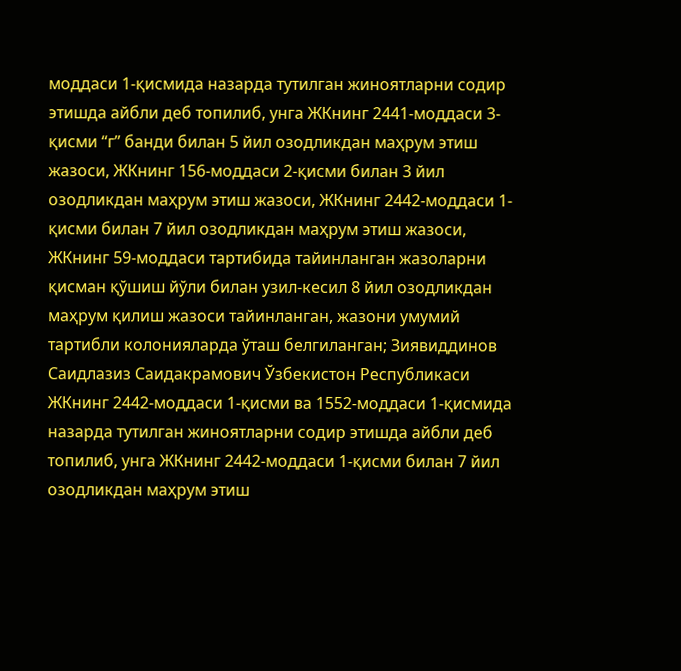моддаси 1-қисмида назарда тутилган жиноятларни содир этишда айбли деб топилиб, унга ЖКнинг 2441-моддаси 3-қисми “г” банди билан 5 йил озодликдан маҳрум этиш жазоси, ЖКнинг 156-моддаси 2-қисми билан 3 йил озодликдан маҳрум этиш жазоси, ЖКнинг 2442-моддаси 1-қисми билан 7 йил озодликдан маҳрум этиш жазоси, ЖКнинг 59-моддаси тартибида тайинланган жазоларни қисман қўшиш йўли билан узил-кесил 8 йил озодликдан маҳрум қилиш жазоси тайинланган, жазони умумий тартибли колонияларда ўташ белгиланган; Зиявиддинов Саидлазиз Саидакрамович Ўзбекистон Республикаси ЖКнинг 2442-моддаси 1-қисми ва 1552-моддаси 1-қисмида назарда тутилган жиноятларни содир этишда айбли деб топилиб, унга ЖКнинг 2442-моддаси 1-қисми билан 7 йил озодликдан маҳрум этиш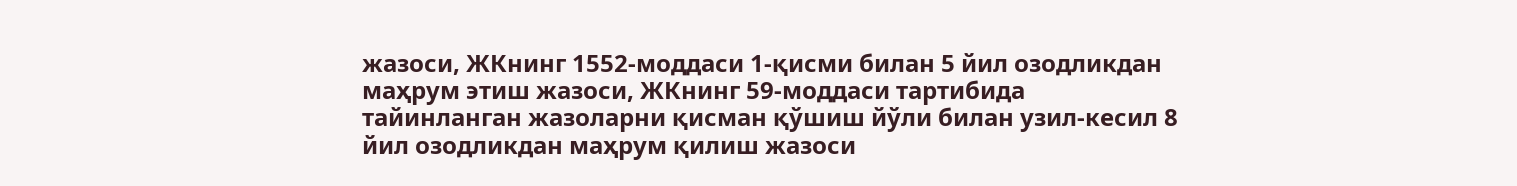жазоси, ЖКнинг 1552-моддаси 1-қисми билан 5 йил озодликдан маҳрум этиш жазоси, ЖКнинг 59-моддаси тартибида тайинланган жазоларни қисман қўшиш йўли билан узил-кесил 8 йил озодликдан маҳрум қилиш жазоси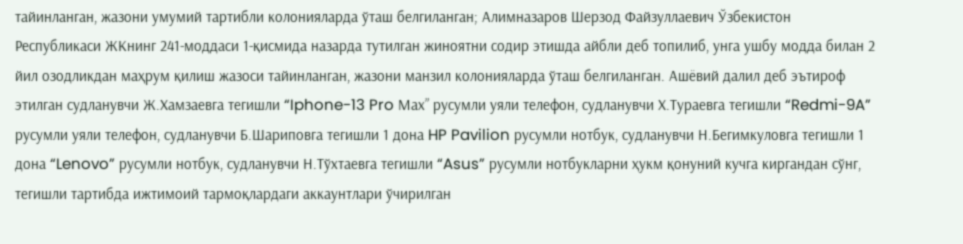тайинланган, жазони умумий тартибли колонияларда ўташ белгиланган; Алимназаров Шерзод Файзуллаевич Ўзбекистон Республикаси ЖКнинг 241-моддаси 1-қисмида назарда тутилган жиноятни содир этишда айбли деб топилиб, унга ушбу модда билан 2 йил озодликдан маҳрум қилиш жазоси тайинланган, жазони манзил колонияларда ўташ белгиланган. Ашёвий далил деб эътироф этилган судланувчи Ж.Хамзаевга тегишли “Iphone-13 Pro Мах” русумли уяли телефон, судланувчи Х.Тураевга тегишли “Redmi-9A” русумли уяли телефон, судланувчи Б.Шариповга тегишли 1 дона HP Pavilion русумли нотбук, судланувчи Н.Бегимкуловга тегишли 1 дона “Lenovo” русумли нотбук, судланувчи Н.Тўхтаевга тегишли “Asus” русумли нотбукларни ҳукм қонуний кучга киргандан сўнг, тегишли тартибда ижтимоий тармоқлардаги аккаунтлари ўчирилган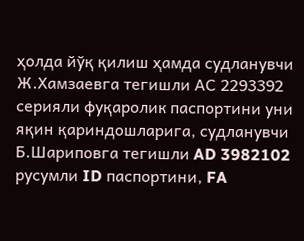ҳолда йўқ қилиш ҳамда судланувчи Ж.Хамзаевга тегишли АС 2293392 серияли фуқаролик паспортини уни яқин қариндошларига, судланувчи Б.Шариповга тегишли AD 3982102 русумли ID паспортини, FA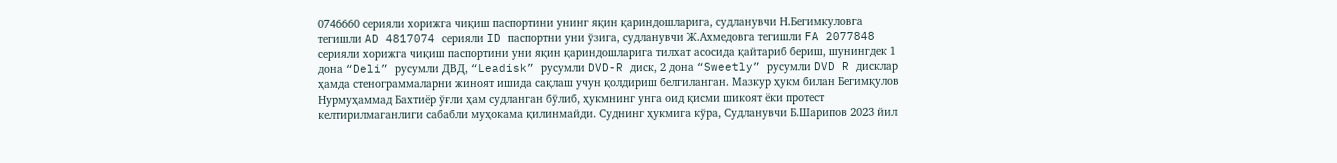0746660 серияли хорижга чиқиш паспортини унинг яқин қариндошларига, судланувчи Н.Бегимкуловга тегишли AD 4817074 серияли ID паспортни уни ўзига, судланувчи Ж.Ахмедовга тегишли FA 2077848 серияли хорижга чиқиш паспортини уни яқин қариндошларига тилхат асосида қайтариб бериш, шунингдек 1 дона “Deli” русумли ДВД, “Leadisk” русумли DVD-R диск, 2 дона “Sweetly” русумли DVD R дисклар ҳамда стенограммаларни жиноят ишида сақлаш учун қолдириш белгиланган. Мазкур ҳукм билан Бегимқулов Нурмуҳаммад Бахтиёр ўғли ҳам судланган бўлиб, ҳукмнинг унга оид қисми шикоят ёки протест келтирилмаганлиги сабабли муҳокама қилинмайди. Суднинг ҳукмига кўра, Судланувчи Б.Шарипов 2023 йил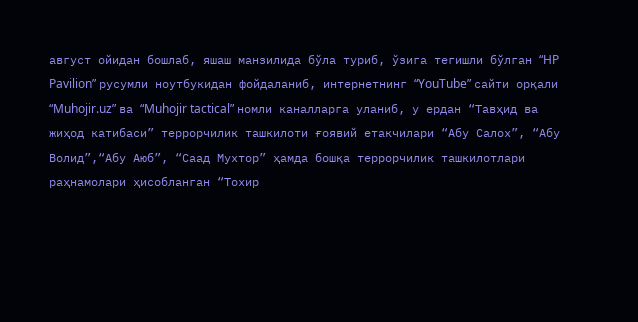август ойидан бошлаб, яшаш манзилида бўла туриб, ўзига тегишли бўлган “HP Pavilion” русумли ноутбукидан фойдаланиб, интернетнинг “YouTube” сайти орқали “Muhojir.uz” ва “Muhojir tactical” номли каналларга уланиб, у ердан “Тавҳид ва жиҳод катибаси” террорчилик ташкилоти ғоявий етакчилари “Абу Салох”, “Абу Волид”,“Абу Аюб”, “Саад Мухтор” ҳамда бошқа террорчилик ташкилотлари раҳнамолари ҳисобланган “Тохир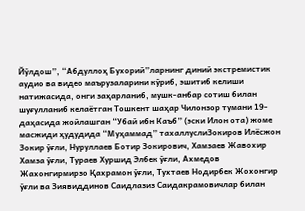Йўлдош”, “Абдуллоҳ Бухорий”ларнинг диний экстремистик аудио ва видео маърузаларини кўриб, эшитиб келиши натижасида, онги заҳарланиб, мушк-анбар сотиш билан шуғулланиб келаётган Тошкент шаҳар Чилонзор тумани 19-даҳасида жойлашган “Убай ибн Каъб” (эски Илон ота) жоме масжиди ҳудудида “Муҳаммад” тахаллуслиЗокиров Илёсжон Зокир ўғли, Нуруллаев Ботир Зокирович, Хамзаев Жавохир Хамза ўғли, Тураев Хуршид Элбек ўғли, Ахмедов Жахонгирмирзо Қахрамон ўғли, Тухтаев Нодирбек Жохонгир ўғли ва Зиявиддинов Саидлазиз Саидакрамовичлар билан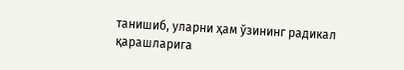танишиб, уларни ҳам ўзининг радикал қарашларига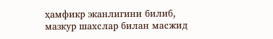ҳамфикр эканлигини билиб, мазкур шахслар билан масжид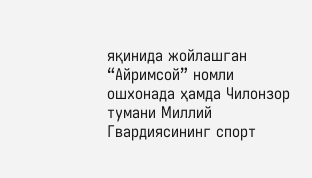яқинида жойлашган “Айримсой” номли ошхонада ҳамда Чилонзор тумани Миллий Гвардиясининг спорт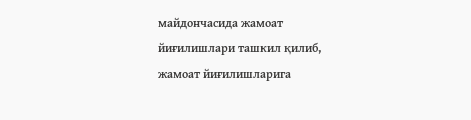майдончасида жамоат йиғилишлари ташкил қилиб, жамоат йиғилишларига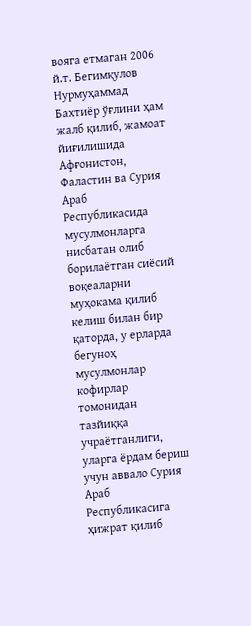вояга етмаган 2006 й.т. Бегимқулов Нурмуҳаммад Бахтиёр ўғлини ҳам жалб қилиб, жамоат йиғилишида Афғонистон, Фаластин ва Сурия Араб Республикасида мусулмонларга нисбатан олиб борилаётган сиёсий воқеаларни муҳокама қилиб келиш билан бир қаторда, у ерларда бегуноҳ мусулмонлар кофирлар томонидан тазйиққа учраётганлиги, уларга ёрдам бериш учун аввало Сурия Араб Республикасига ҳижрат қилиб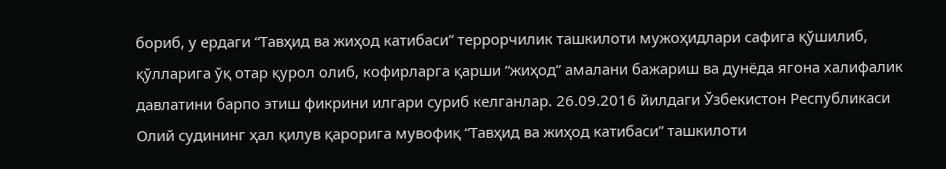бориб, у ердаги “Тавҳид ва жиҳод катибаси” террорчилик ташкилоти мужоҳидлари сафига қўшилиб, қўлларига ўқ отар қурол олиб, кофирларга қарши “жиҳод” амалани бажариш ва дунёда ягона халифалик давлатини барпо этиш фикрини илгари суриб келганлар. 26.09.2016 йилдаги Ўзбекистон Республикаси Олий судининг ҳал қилув қарорига мувофиқ “Тавҳид ва жиҳод катибаси” ташкилоти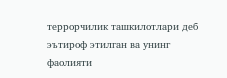террорчилик ташкилотлари деб эътироф этилган ва унинг фаолияти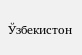Ўзбекистон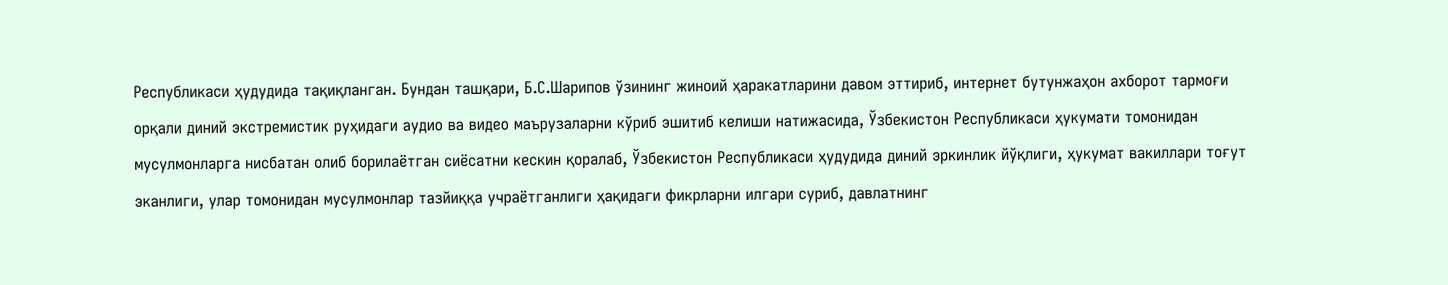Республикаси ҳудудида тақиқланган. Бундан ташқари, Б.С.Шарипов ўзининг жиноий ҳаракатларини давом эттириб, интернет бутунжаҳон ахборот тармоғи орқали диний экстремистик руҳидаги аудио ва видео маърузаларни кўриб эшитиб келиши натижасида, Ўзбекистон Республикаси ҳукумати томонидан мусулмонларга нисбатан олиб борилаётган сиёсатни кескин қоралаб, Ўзбекистон Республикаси ҳудудида диний эркинлик йўқлиги, ҳукумат вакиллари тоғут эканлиги, улар томонидан мусулмонлар тазйиққа учраётганлиги ҳақидаги фикрларни илгари суриб, давлатнинг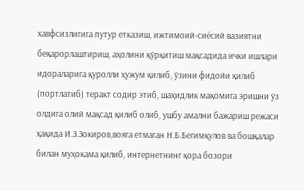хавфсизлигига путур етказиш, ижтимоий-сиёсий вазиятни беқарорлаштириш, аҳолини қўрқитиш мақсадида ички ишлари идораларига қуролли ҳужум қилиб, ўзини фидойи қилиб (портлатиб) теракт содир этиб, шаҳидлик мақомига эришни ўз олдига олий мақсад қилиб олиб, ушбу амални бажариш режаси ҳақида И.З.Зокиров,вояга етмаган Н.Б.Бегимқулов ва бошқалар билан муҳокама қилиб, интернетнинг қора бозори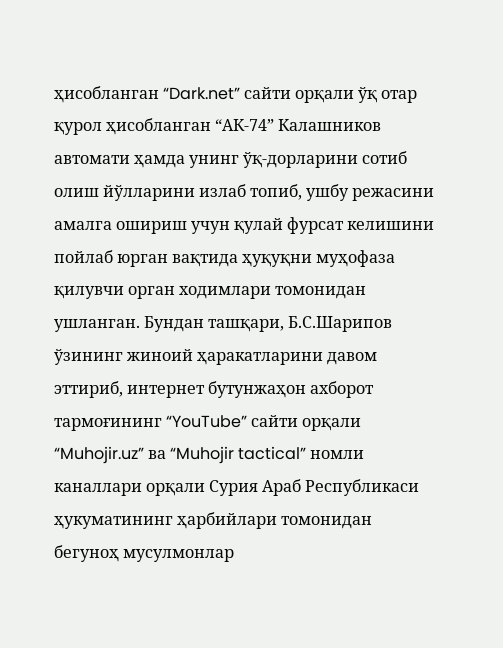ҳисобланган “Dark.net” сайти орқали ўқ отар қурол ҳисобланган “АК-74” Калашников автомати ҳамда унинг ўқ-дорларини сотиб олиш йўлларини излаб топиб, ушбу режасини амалга ошириш учун қулай фурсат келишини пойлаб юрган вақтида ҳуқуқни муҳофаза қилувчи орган ходимлари томонидан ушланган. Бундан ташқари, Б.С.Шарипов ўзининг жиноий ҳаракатларини давом эттириб, интернет бутунжаҳон ахборот тармоғининг “YouTube” сайти орқали “Muhojir.uz” ва “Muhojir tactical” номли каналлари орқали Сурия Араб Республикаси ҳукуматининг ҳарбийлари томонидан бегуноҳ мусулмонлар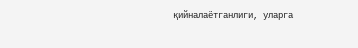қийналаётганлиги, уларга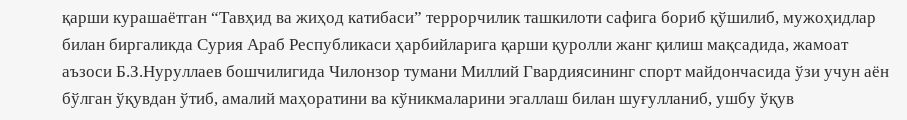қарши курашаётган “Тавҳид ва жиҳод катибаси” террорчилик ташкилоти сафига бориб қўшилиб, мужоҳидлар билан биргаликда Сурия Араб Республикаси ҳарбийларига қарши қуролли жанг қилиш мақсадида, жамоат аъзоси Б.З.Нуруллаев бошчилигида Чилонзор тумани Миллий Гвардиясининг спорт майдончасида ўзи учун аён бўлган ўқувдан ўтиб, амалий маҳоратини ва кўникмаларини эгаллаш билан шуғулланиб, ушбу ўқув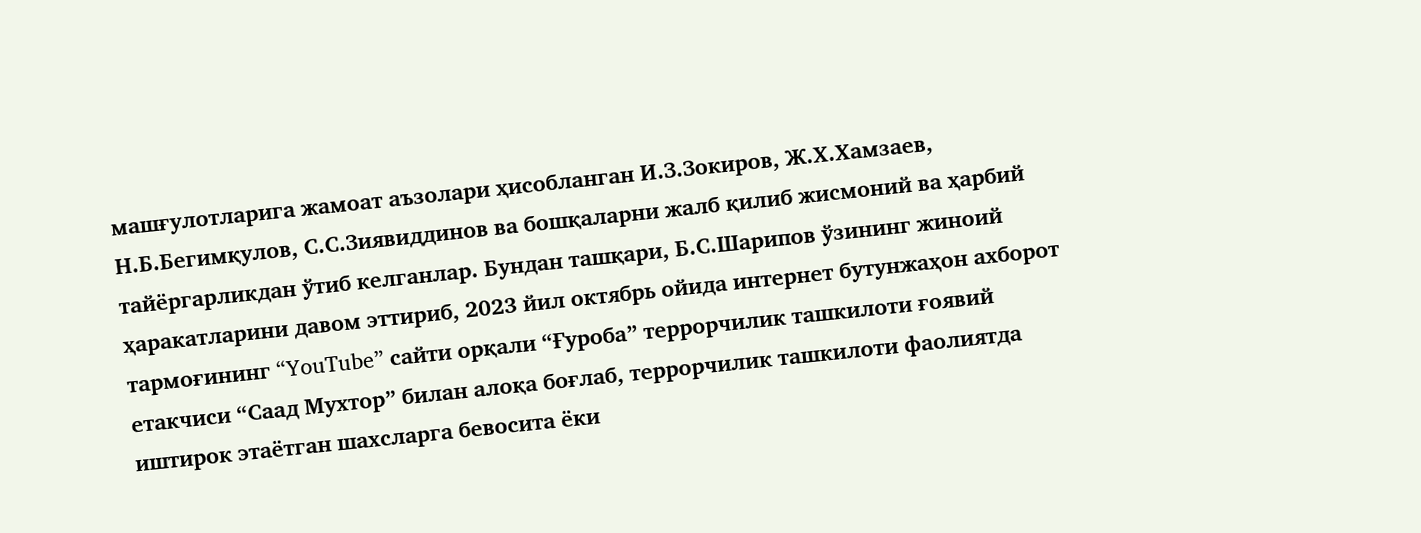машғулотларига жамоат аъзолари ҳисобланган И.З.Зокиров, Ж.Х.Хамзаев, Н.Б.Бегимқулов, С.С.Зиявиддинов ва бошқаларни жалб қилиб жисмоний ва ҳарбий тайёргарликдан ўтиб келганлар. Бундан ташқари, Б.С.Шарипов ўзининг жиноий ҳаракатларини давом эттириб, 2023 йил октябрь ойида интернет бутунжаҳон ахборот тармоғининг “YouTube” сайти орқали “Ғуроба” террорчилик ташкилоти ғоявий етакчиси “Саад Мухтор” билан алоқа боғлаб, террорчилик ташкилоти фаолиятда иштирок этаётган шахсларга бевосита ёки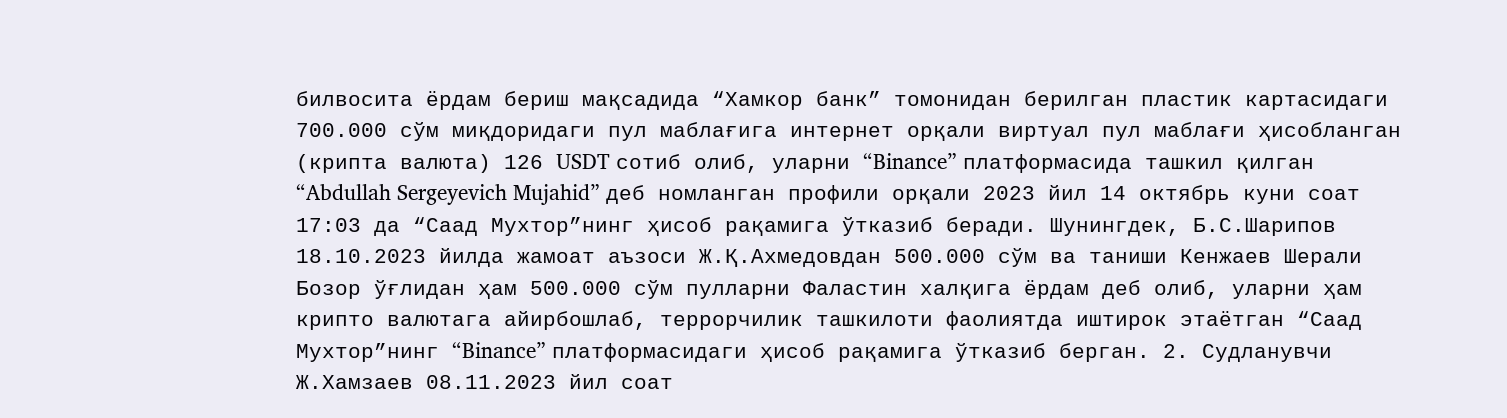билвосита ёрдам бериш мақсадида “Хамкор банк” томонидан берилган пластик картасидаги 700.000 сўм миқдоридаги пул маблағига интернет орқали виртуал пул маблағи ҳисобланган (крипта валюта) 126 USDT сотиб олиб, уларни “Binance” платформасида ташкил қилган “Abdullah Sergeyevich Mujahid” деб номланган профили орқали 2023 йил 14 октябрь куни соат 17:03 да “Саад Мухтор”нинг ҳисоб рақамига ўтказиб беради. Шунингдек, Б.С.Шарипов 18.10.2023 йилда жамоат аъзоси Ж.Қ.Ахмедовдан 500.000 сўм ва таниши Кенжаев Шерали Бозор ўғлидан ҳам 500.000 сўм пулларни Фаластин халқига ёрдам деб олиб, уларни ҳам крипто валютага айирбошлаб, террорчилик ташкилоти фаолиятда иштирок этаётган “Саад Мухтор”нинг “Binance” платформасидаги ҳисоб рақамига ўтказиб берган. 2. Судланувчи Ж.Хамзаев 08.11.2023 йил соат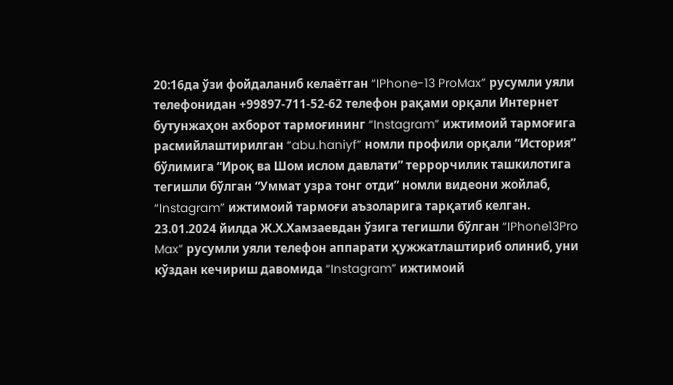20:16да ўзи фойдаланиб келаётган “IPhone-13 ProMax” русумли уяли телефонидан +99897-711-52-62 телефон рақами орқали Интернет бутунжаҳон ахборот тармоғининг “Instagram” ижтимоий тармоғига расмийлаштирилган “abu.haniyf” номли профили орқали “История” бўлимига “Ироқ ва Шом ислом давлати” террорчилик ташкилотига тегишли бўлган “Уммат узра тонг отди” номли видеони жойлаб, “Instagram” ижтимоий тармоғи аъзоларига тарқатиб келган. 23.01.2024 йилда Ж.Х.Хамзаевдан ўзига тегишли бўлган “IPhone13Pro Max” русумли уяли телефон аппарати ҳужжатлаштириб олиниб, уни кўздан кечириш давомида “Instagram” ижтимоий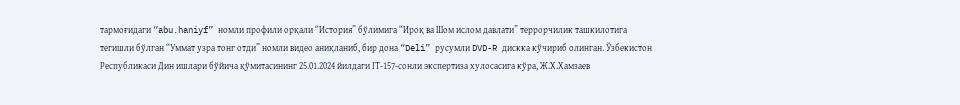тармоғидаги “abu.haniyf” номли профили орқали “История” бўлимига “Ироқ ва Шом ислом давлати” террорчилик ташкилотига тегишли бўлган “Уммат узра тонг отди” номли видео аниқланиб, бир дона “Deli” русумли DVD-R дискка кўчириб олинган. Ўзбекистон Республикаси Дин ишлари бўйича қўмитасининг 25.01.2024 йилдаги IТ-157-сонли экспертиза хулосасига кўра, Ж.Х.Хамзаев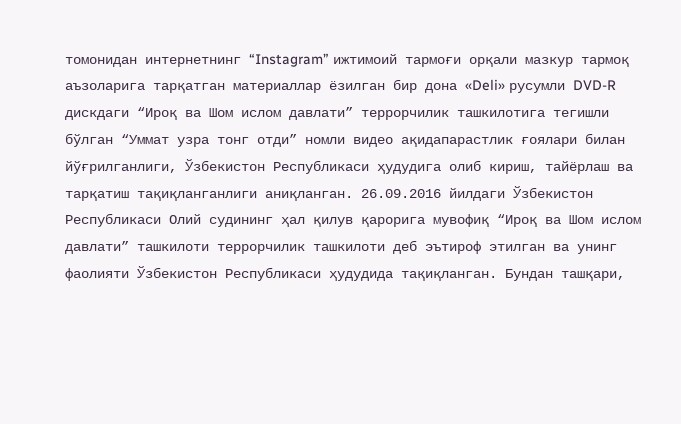томонидан интернетнинг “Instagram” ижтимоий тармоғи орқали мазкур тармоқ аъзоларига тарқатган материаллар ёзилган бир дона «Deli» русумли DVD-R дискдаги “Ироқ ва Шом ислом давлати” террорчилик ташкилотига тегишли бўлган “Уммат узра тонг отди” номли видео ақидапарастлик ғоялари билан йўғрилганлиги, Ўзбекистон Республикаси ҳудудига олиб кириш, тайёрлаш ва тарқатиш тақиқланганлиги аниқланган. 26.09.2016 йилдаги Ўзбекистон Республикаси Олий судининг ҳал қилув қарорига мувофиқ “Ироқ ва Шом ислом давлати” ташкилоти террорчилик ташкилоти деб эътироф этилган ва унинг фаолияти Ўзбекистон Республикаси ҳудудида тақиқланган. Бундан ташқари,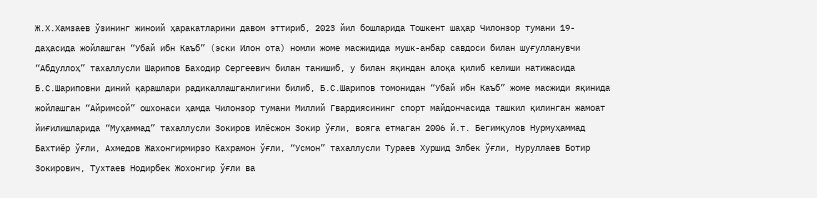Ж.Х.Хамзаев ўзининг жиноий ҳаракатларини давом эттириб, 2023 йил бошларида Тошкент шаҳар Чилонзор тумани 19-даҳасида жойлашган “Убай ибн Каъб” (эски Илон ота) номли жоме масжидида мушк-анбар савдоси билан шуғулланувчи “Абдуллоҳ” тахаллусли Шарипов Баходир Сергеевич билан танишиб, у билан яқиндан алоқа қилиб келиши натижасида Б.С.Шариповни диний қарашлари радикаллашганлигини билиб, Б.С.Шарипов томонидан “Убай ибн Каъб” жоме масжиди яқинида жойлашган “Айримсой” ошхонаси ҳамда Чилонзор тумани Миллий Гвардиясининг спорт майдончасида ташкил қилинган жамоат йиғилишларида “Муҳаммад” тахаллусли Зокиров Илёсжон Зокир ўғли, вояга етмаган 2006 й.т. Бегимқулов Нурмуҳаммад Бахтиёр ўғли, Ахмедов Жахонгирмирзо Кахрамон ўғли, “Усмон” тахаллусли Тураев Хуршид Элбек ўғли, Нуруллаев Ботир Зокирович, Тухтаев Нодирбек Жохонгир ўғли ва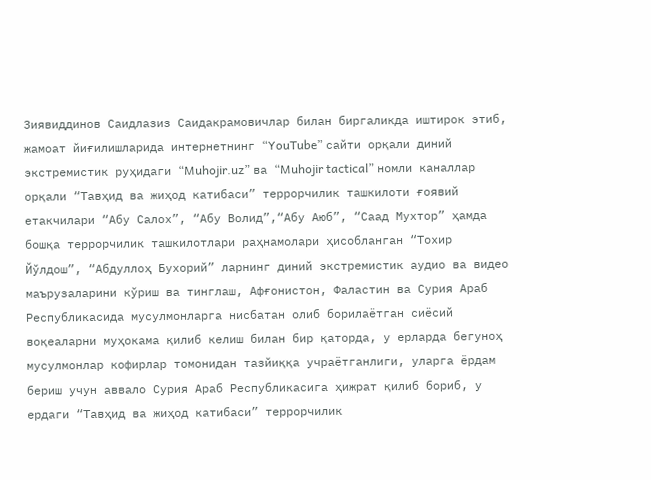Зиявиддинов Саидлазиз Саидакрамовичлар билан биргаликда иштирок этиб, жамоат йиғилишларида интернетнинг “YouTube” сайти орқали диний экстремистик руҳидаги “Muhojir.uz” ва “Muhojir tactical” номли каналлар орқали “Тавҳид ва жиҳод катибаси” террорчилик ташкилоти ғоявий етакчилари “Абу Салох”, “Абу Волид”,“Абу Аюб”, “Саад Мухтор” ҳамда бошқа террорчилик ташкилотлари раҳнамолари ҳисобланган “Тохир Йўлдош”, “Абдуллоҳ Бухорий” ларнинг диний экстремистик аудио ва видео маърузаларини кўриш ва тинглаш, Афғонистон, Фаластин ва Сурия Араб Республикасида мусулмонларга нисбатан олиб борилаётган сиёсий воқеаларни муҳокама қилиб келиш билан бир қаторда, у ерларда бегуноҳ мусулмонлар кофирлар томонидан тазйиққа учраётганлиги, уларга ёрдам бериш учун аввало Сурия Араб Республикасига ҳижрат қилиб бориб, у ердаги “Тавҳид ва жиҳод катибаси” террорчилик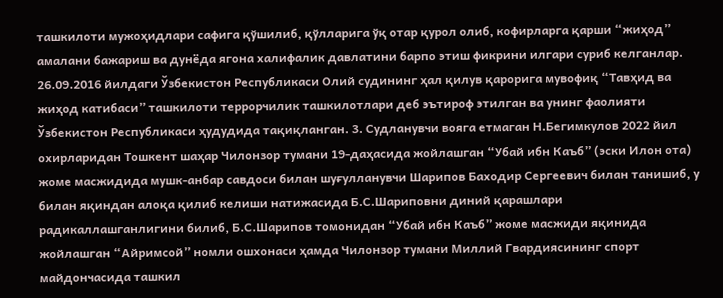ташкилоти мужоҳидлари сафига қўшилиб, қўлларига ўқ отар қурол олиб, кофирларга қарши “жиҳод” амалани бажариш ва дунёда ягона халифалик давлатини барпо этиш фикрини илгари суриб келганлар. 26.09.2016 йилдаги Ўзбекистон Республикаси Олий судининг ҳал қилув қарорига мувофиқ “Тавҳид ва жиҳод катибаси” ташкилоти террорчилик ташкилотлари деб эътироф этилган ва унинг фаолияти Ўзбекистон Республикаси ҳудудида тақиқланган. 3. Судланувчи вояга етмаган Н.Бегимкулов 2022 йил охирларидан Тошкент шаҳар Чилонзор тумани 19-даҳасида жойлашган “Убай ибн Каъб” (эски Илон ота) жоме масжидида мушк-анбар савдоси билан шуғулланувчи Шарипов Баходир Сергеевич билан танишиб, у билан яқиндан алоқа қилиб келиши натижасида Б.С.Шариповни диний қарашлари радикаллашганлигини билиб, Б.С.Шарипов томонидан “Убай ибн Каъб” жоме масжиди яқинида жойлашган “Айримсой” номли ошхонаси ҳамда Чилонзор тумани Миллий Гвардиясининг спорт майдончасида ташкил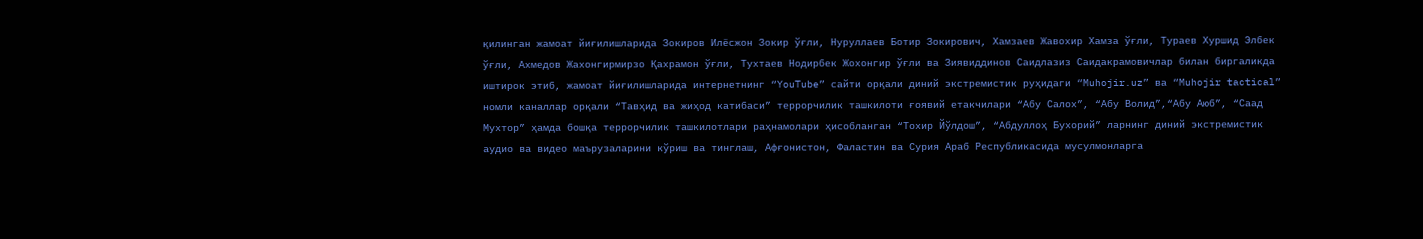қилинган жамоат йиғилишларида Зокиров Илёсжон Зокир ўғли, Нуруллаев Ботир Зокирович, Хамзаев Жавохир Хамза ўғли, Тураев Хуршид Элбек ўғли, Ахмедов Жахонгирмирзо Қахрамон ўғли, Тухтаев Нодирбек Жохонгир ўғли ва Зиявиддинов Саидлазиз Саидакрамовичлар билан биргаликда иштирок этиб, жамоат йиғилишларида интернетнинг “YouTube” сайти орқали диний экстремистик руҳидаги “Muhojir.uz” ва “Muhojir tactical” номли каналлар орқали “Тавҳид ва жиҳод катибаси” террорчилик ташкилоти ғоявий етакчилари “Абу Салох”, “Абу Волид”,“Абу Аюб”, “Саад Мухтор” ҳамда бошқа террорчилик ташкилотлари раҳнамолари ҳисобланган “Тохир Йўлдош”, “Абдуллоҳ Бухорий” ларнинг диний экстремистик аудио ва видео маърузаларини кўриш ва тинглаш, Афғонистон, Фаластин ва Сурия Араб Республикасида мусулмонларга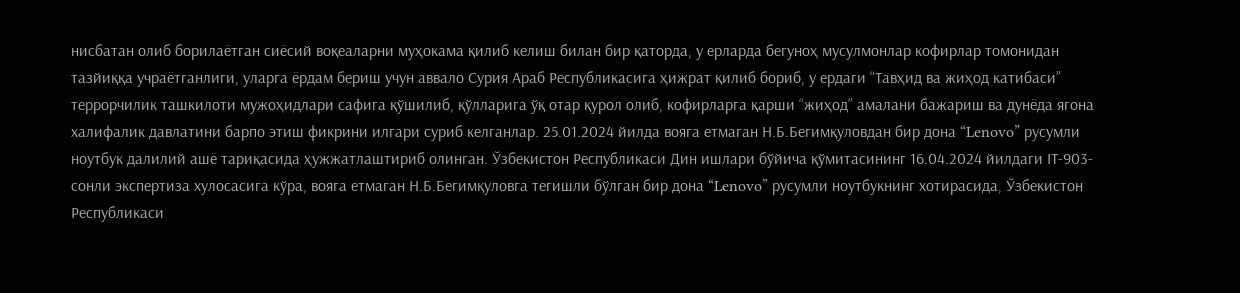нисбатан олиб борилаётган сиёсий воқеаларни муҳокама қилиб келиш билан бир қаторда, у ерларда бегуноҳ мусулмонлар кофирлар томонидан тазйиққа учраётганлиги, уларга ёрдам бериш учун аввало Сурия Араб Республикасига ҳижрат қилиб бориб, у ердаги “Тавҳид ва жиҳод катибаси” террорчилик ташкилоти мужоҳидлари сафига қўшилиб, қўлларига ўқ отар қурол олиб, кофирларга қарши “жиҳод” амалани бажариш ва дунёда ягона халифалик давлатини барпо этиш фикрини илгари суриб келганлар. 25.01.2024 йилда вояга етмаган Н.Б.Бегимқуловдан бир дона “Lenovo” русумли ноутбук далилий ашё тариқасида ҳужжатлаштириб олинган. Ўзбекистон Республикаси Дин ишлари бўйича қўмитасининг 16.04.2024 йилдаги IТ-903-сонли экспертиза хулосасига кўра, вояга етмаган Н.Б.Бегимқуловга тегишли бўлган бир дона “Lenovo” русумли ноутбукнинг хотирасида, Ўзбекистон Республикаси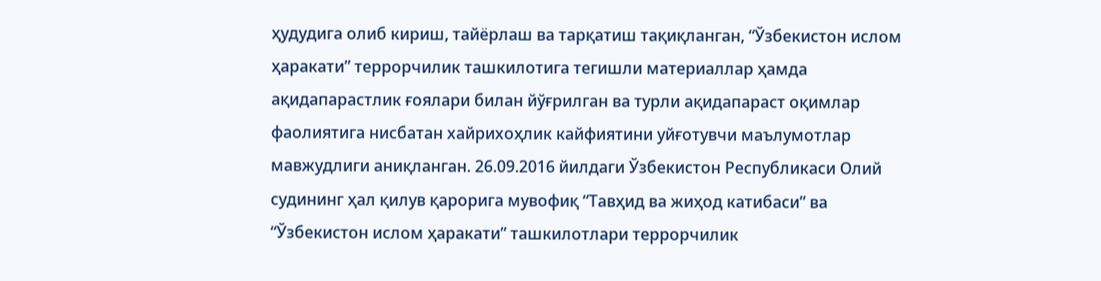ҳудудига олиб кириш, тайёрлаш ва тарқатиш тақиқланган, “Ўзбекистон ислом ҳаракати” террорчилик ташкилотига тегишли материаллар ҳамда ақидапарастлик ғоялари билан йўғрилган ва турли ақидапараст оқимлар фаолиятига нисбатан хайрихоҳлик кайфиятини уйғотувчи маълумотлар мавжудлиги аниқланган. 26.09.2016 йилдаги Ўзбекистон Республикаси Олий судининг ҳал қилув қарорига мувофиқ “Тавҳид ва жиҳод катибаси” ва “Ўзбекистон ислом ҳаракати” ташкилотлари террорчилик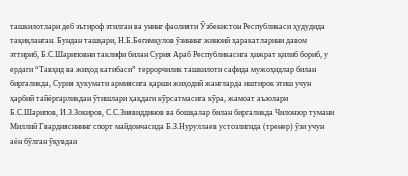ташкилотлари деб эътироф этилган ва унинг фаолияти Ўзбекистон Республикаси ҳудудида тақиқланган. Бундан ташқари, Н.Б.Бегимқулов ўзининг жиноий ҳаракатларини давом эттириб, Б.С.Шариповни таклифи билан Сурия Араб Республикасига ҳижрат қилиб бориб, у ердаги “Тавҳид ва жиҳод катибаси” террорчилик ташкилоти сафида мужоҳидлар билан биргаликда, Сурия ҳукумати армиясига қарши жиҳодий жангларда иштирок этиш учун ҳарбий тайёргарликдан ўтишлари ҳақдаги кўрсатмасига кўра, жамоат аъзолари Б.С.Шарипов, И.З.Зокиров, С.С.Зиявиддинов ва бошқалар билан биргаликда Чилонзор тумани Миллий Гвардиясининг спорт майдончасида Б.З.Нуруллаев устозлигида (тренер) ўзи учун аён бўлган ўқувдан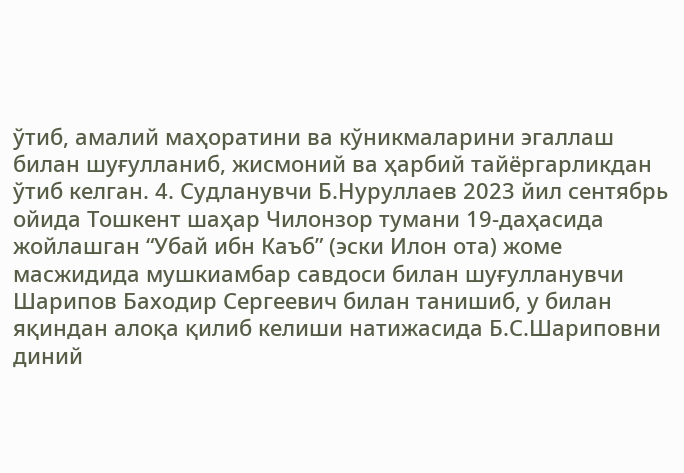ўтиб, амалий маҳоратини ва кўникмаларини эгаллаш билан шуғулланиб, жисмоний ва ҳарбий тайёргарликдан ўтиб келган. 4. Судланувчи Б.Нуруллаев 2023 йил сентябрь ойида Тошкент шаҳар Чилонзор тумани 19-даҳасида жойлашган “Убай ибн Каъб” (эски Илон ота) жоме масжидида мушкиамбар савдоси билан шуғулланувчи Шарипов Баходир Сергеевич билан танишиб, у билан яқиндан алоқа қилиб келиши натижасида Б.С.Шариповни диний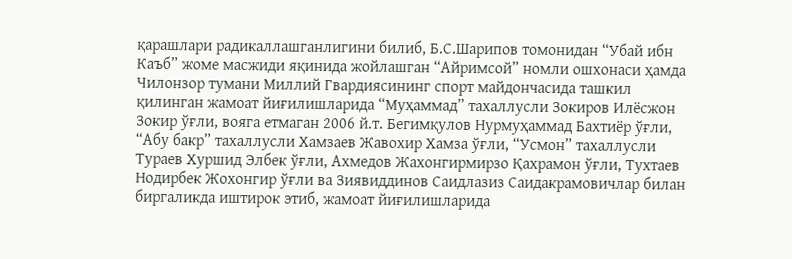қарашлари радикаллашганлигини билиб, Б.С.Шарипов томонидан “Убай ибн Каъб” жоме масжиди яқинида жойлашган “Айримсой” номли ошхонаси ҳамда Чилонзор тумани Миллий Гвардиясининг спорт майдончасида ташкил қилинган жамоат йиғилишларида “Муҳаммад” тахаллусли Зокиров Илёсжон Зокир ўғли, вояга етмаган 2006 й.т. Бегимқулов Нурмуҳаммад Бахтиёр ўғли, “Абу бакр” тахаллусли Хамзаев Жавохир Хамза ўғли, “Усмон” тахаллусли Тураев Хуршид Элбек ўғли, Ахмедов Жахонгирмирзо Қахрамон ўғли, Тухтаев Нодирбек Жохонгир ўғли ва Зиявиддинов Саидлазиз Саидакрамовичлар билан биргаликда иштирок этиб, жамоат йиғилишларида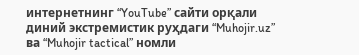интернетнинг “YouTube” сайти орқали диний экстремистик руҳдаги “Muhojir.uz” ва “Muhojir tactical” номли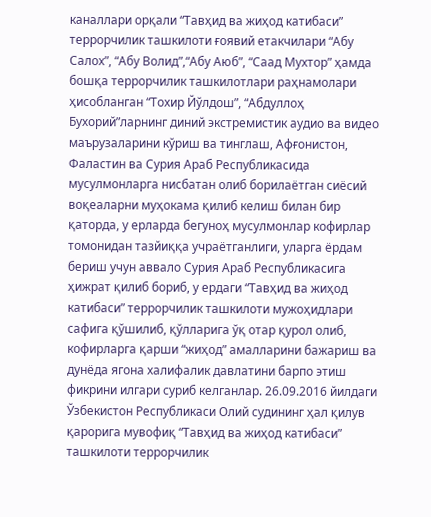каналлари орқали “Тавҳид ва жиҳод катибаси” террорчилик ташкилоти ғоявий етакчилари “Абу Салох”, “Абу Волид”,“Абу Аюб”, “Саад Мухтор” ҳамда бошқа террорчилик ташкилотлари раҳнамолари ҳисобланган “Тохир Йўлдош”, “Абдуллоҳ Бухорий”ларнинг диний экстремистик аудио ва видео маърузаларини кўриш ва тинглаш, Афғонистон, Фаластин ва Сурия Араб Республикасида мусулмонларга нисбатан олиб борилаётган сиёсий воқеаларни муҳокама қилиб келиш билан бир қаторда, у ерларда бегуноҳ мусулмонлар кофирлар томонидан тазйиққа учраётганлиги, уларга ёрдам бериш учун аввало Сурия Араб Республикасига ҳижрат қилиб бориб, у ердаги “Тавҳид ва жиҳод катибаси” террорчилик ташкилоти мужоҳидлари сафига қўшилиб, қўлларига ўқ отар қурол олиб, кофирларга қарши “жиҳод” амалларини бажариш ва дунёда ягона халифалик давлатини барпо этиш фикрини илгари суриб келганлар. 26.09.2016 йилдаги Ўзбекистон Республикаси Олий судининг ҳал қилув қарорига мувофиқ “Тавҳид ва жиҳод катибаси” ташкилоти террорчилик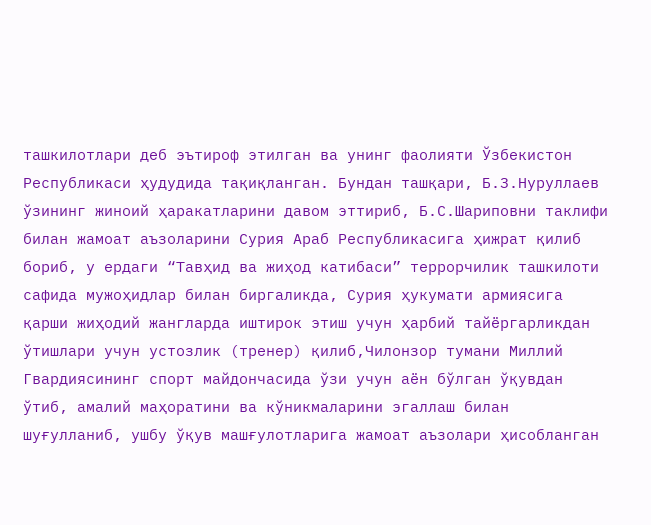ташкилотлари деб эътироф этилган ва унинг фаолияти Ўзбекистон Республикаси ҳудудида тақиқланган. Бундан ташқари, Б.З.Нуруллаев ўзининг жиноий ҳаракатларини давом эттириб, Б.С.Шариповни таклифи билан жамоат аъзоларини Сурия Араб Республикасига ҳижрат қилиб бориб, у ердаги “Тавҳид ва жиҳод катибаси” террорчилик ташкилоти сафида мужоҳидлар билан биргаликда, Сурия ҳукумати армиясига қарши жиҳодий жангларда иштирок этиш учун ҳарбий тайёргарликдан ўтишлари учун устозлик (тренер) қилиб,Чилонзор тумани Миллий Гвардиясининг спорт майдончасида ўзи учун аён бўлган ўқувдан ўтиб, амалий маҳоратини ва кўникмаларини эгаллаш билан шуғулланиб, ушбу ўқув машғулотларига жамоат аъзолари ҳисобланган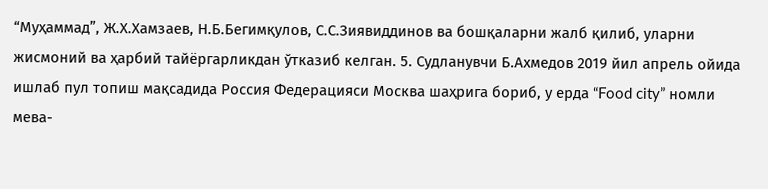“Муҳаммад”, Ж.Х.Хамзаев, Н.Б.Бегимқулов, С.С.Зиявиддинов ва бошқаларни жалб қилиб, уларни жисмоний ва ҳарбий тайёргарликдан ўтказиб келган. 5. Судланувчи Б.Ахмедов 2019 йил апрель ойида ишлаб пул топиш мақсадида Россия Федерацияси Москва шаҳрига бориб, у ерда “Food city” номли мева-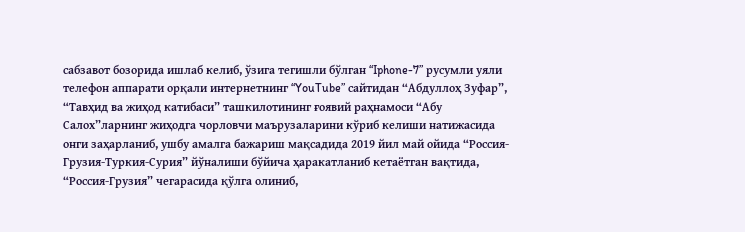сабзавот бозорида ишлаб келиб, ўзига тегишли бўлган “Iphone-7” русумли уяли телефон аппарати орқали интернетнинг “YouTube” сайтидан “Абдуллоҳ Зуфар”, “Тавҳид ва жиҳод катибаси” ташкилотининг ғоявий раҳнамоси “Абу Салох”ларнинг жиҳодга чорловчи маърузаларини кўриб келиши натижасида онги заҳарланиб, ушбу амалга бажариш мақсадида 2019 йил май ойида “Россия-Грузия-Туркия-Сурия” йўналиши бўйича ҳаракатланиб кетаётган вақтида, “Россия-Грузия” чегарасида қўлга олиниб,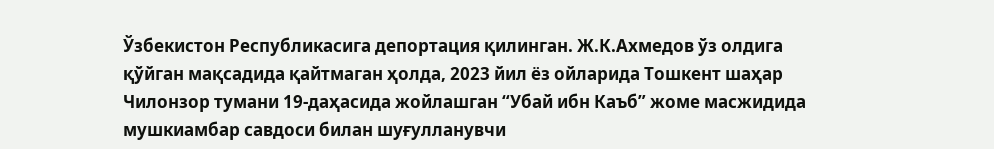Ўзбекистон Республикасига депортация қилинган. Ж.К.Ахмедов ўз олдига қўйган мақсадида қайтмаган ҳолда, 2023 йил ёз ойларида Тошкент шаҳар Чилонзор тумани 19-даҳасида жойлашган “Убай ибн Каъб” жоме масжидида мушкиамбар савдоси билан шуғулланувчи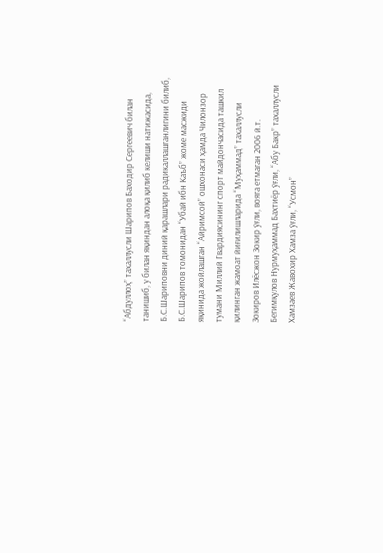“Абдуллоҳ” тахаллусли Шарипов Баходир Сергеевич билан танишиб, у билан яқиндан алоқа қилиб келиши натижасида, Б.С.Шариповни диний қарашлари радикаллашганлигини билиб, Б.С.Шарипов томонидан “Убай ибн Каъб” жоме масжиди яқинида жойлашган “Айримсой” ошхонаси ҳамда Чилонзор тумани Миллий Гвардиясининг спорт майдончасида ташкил қилинган жамоат йиғилишларида “Муҳаммад” тахаллусли Зокиров Илёсжон Зокир ўғли, вояга етмаган 2006 й.т. Бегимқулов Нурмуҳаммад Бахтиёр ўғли, “Абу Бакр” тахаллусли Хамзаев Жавохир Хамза ўғли, “Усмон”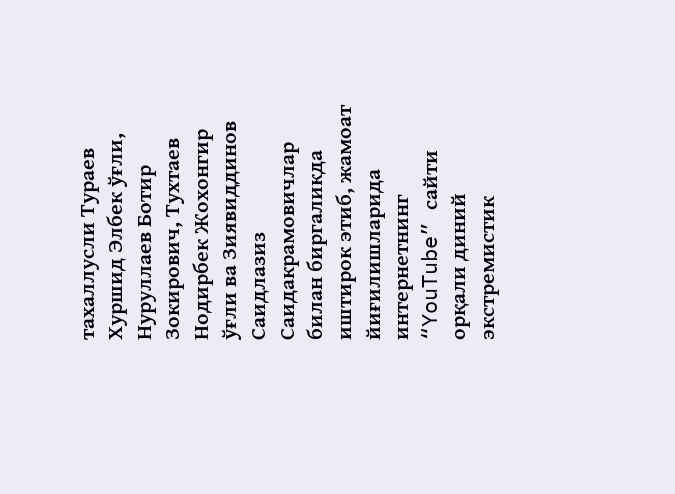тахаллусли Тураев Хуршид Элбек ўғли, Нуруллаев Ботир Зокирович, Тухтаев Нодирбек Жохонгир ўғли ва Зиявиддинов Саидлазиз Саидакрамовичлар билан биргаликда иштирок этиб, жамоат йиғилишларида интернетнинг “YouTube” сайти орқали диний экстремистик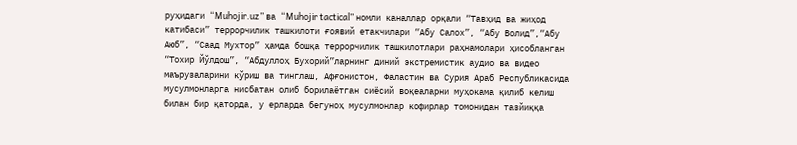руҳидаги “Muhojir.uz” ва “Muhojir tactical” номли каналлар орқали “Тавҳид ва жиҳод катибаси” террорчилик ташкилоти ғоявий етакчилари “Абу Салох”, “Абу Волид”,“Абу Аюб”, “Саад Мухтор” ҳамда бошқа террорчилик ташкилотлари раҳнамолари ҳисобланган “Тохир Йўлдош”, “Абдуллоҳ Бухорий”ларнинг диний экстремистик аудио ва видео маърузаларини кўриш ва тинглаш, Афғонистон, Фаластин ва Сурия Араб Республикасида мусулмонларга нисбатан олиб борилаётган сиёсий воқеаларни муҳокама қилиб келиш билан бир қаторда, у ерларда бегуноҳ мусулмонлар кофирлар томонидан тазйиққа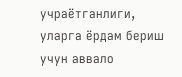учраётганлиги, уларга ёрдам бериш учун аввало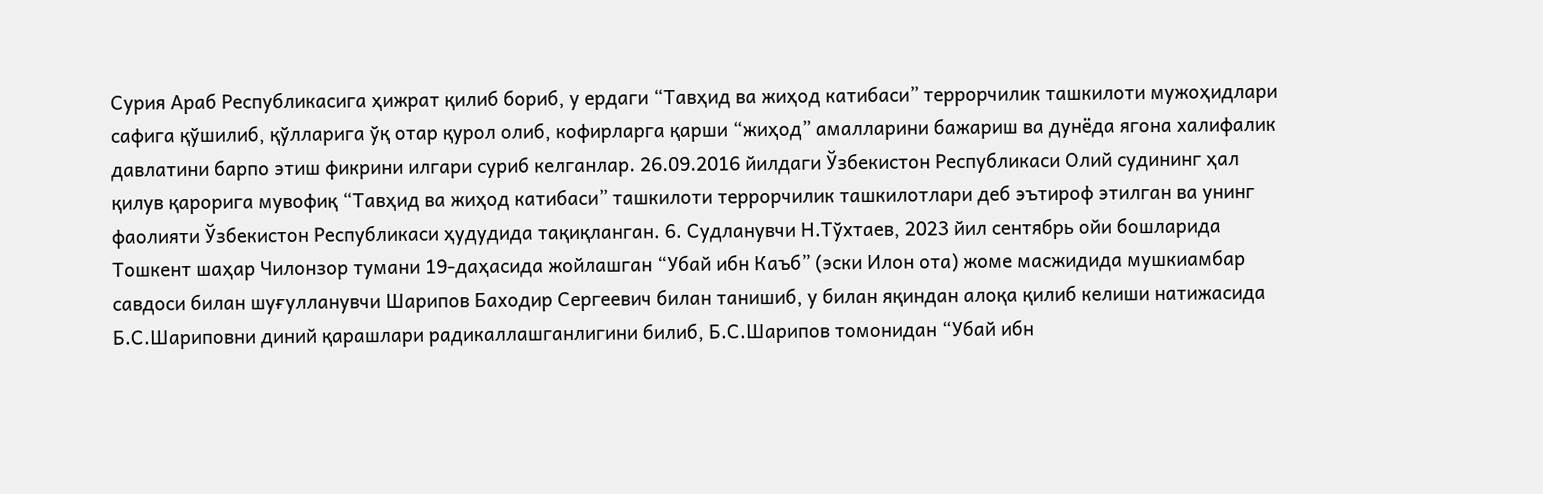Сурия Араб Республикасига ҳижрат қилиб бориб, у ердаги “Тавҳид ва жиҳод катибаси” террорчилик ташкилоти мужоҳидлари сафига қўшилиб, қўлларига ўқ отар қурол олиб, кофирларга қарши “жиҳод” амалларини бажариш ва дунёда ягона халифалик давлатини барпо этиш фикрини илгари суриб келганлар. 26.09.2016 йилдаги Ўзбекистон Республикаси Олий судининг ҳал қилув қарорига мувофиқ “Тавҳид ва жиҳод катибаси” ташкилоти террорчилик ташкилотлари деб эътироф этилган ва унинг фаолияти Ўзбекистон Республикаси ҳудудида тақиқланган. 6. Судланувчи Н.Тўхтаев, 2023 йил сентябрь ойи бошларида Тошкент шаҳар Чилонзор тумани 19-даҳасида жойлашган “Убай ибн Каъб” (эски Илон ота) жоме масжидида мушкиамбар савдоси билан шуғулланувчи Шарипов Баходир Сергеевич билан танишиб, у билан яқиндан алоқа қилиб келиши натижасида Б.С.Шариповни диний қарашлари радикаллашганлигини билиб, Б.С.Шарипов томонидан “Убай ибн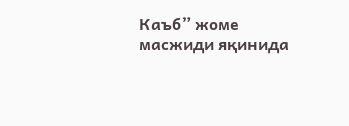Каъб” жоме масжиди яқинида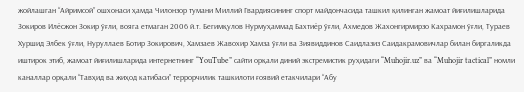жойлашган “Айримсой” ошхонаси ҳамда Чилонзор тумани Миллий Гвардиясининг спорт майдончасида ташкил қилинган жамоат йиғилишларида Зокиров Илёсжон Зокир ўғли, вояга етмаган 2006 й.т. Бегимқулов Нурмуҳаммад Бахтиёр ўғли, Ахмедов Жахонгирмирзо Кахрамон ўғли, Тураев Хуршид Элбек ўғли, Нуруллаев Ботир Зокирович, Хамзаев Жавохир Хамза ўғли ва Зиявиддинов Саидлазиз Саидакрамовичлар билан биргаликда иштирок этиб, жамоат йиғилишларида интернетнинг “YouTube” сайти орқали диний экстремистик руҳидаги “Muhojir.uz” ва “Muhojir tactical” номли каналлар орқали “Тавҳид ва жиҳод катибаси” террорчилик ташкилоти ғоявий етакчилари “Абу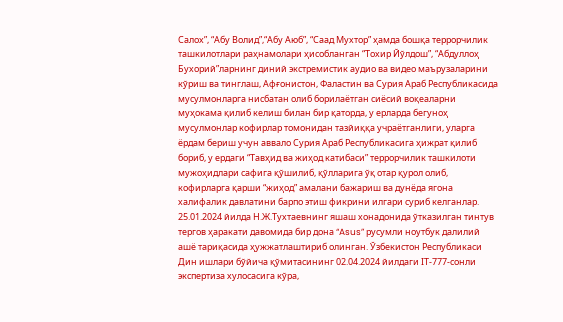Салох”, “Абу Волид”,“Абу Аюб”, “Саад Мухтор” ҳамда бошқа террорчилик ташкилотлари раҳнамолари ҳисобланган “Тохир Йўлдош”, “Абдуллоҳ Бухорий”ларнинг диний экстремистик аудио ва видео маърузаларини кўриш ва тинглаш, Афғонистон, Фаластин ва Сурия Араб Республикасида мусулмонларга нисбатан олиб борилаётган сиёсий воқеаларни муҳокама қилиб келиш билан бир қаторда, у ерларда бегуноҳ мусулмонлар кофирлар томонидан тазйиққа учраётганлиги, уларга ёрдам бериш учун аввало Сурия Араб Республикасига ҳижрат қилиб бориб, у ердаги “Тавҳид ва жиҳод катибаси” террорчилик ташкилоти мужоҳидлари сафига қўшилиб, қўлларига ўқ отар қурол олиб, кофирларга қарши “жиҳод” амалани бажариш ва дунёда ягона халифалик давлатини барпо этиш фикрини илгари суриб келганлар. 25.01.2024 йилда Н.Ж.Тухтаевнинг яшаш хонадонида ўтказилган тинтув тергов ҳаракати давомида бир дона “Asus” русумли ноутбук далилий ашё тариқасида ҳужжатлаштириб олинган. Ўзбекистон Республикаси Дин ишлари бўйича қўмитасининг 02.04.2024 йилдаги IТ-777-сонли экспертиза хулосасига кўра,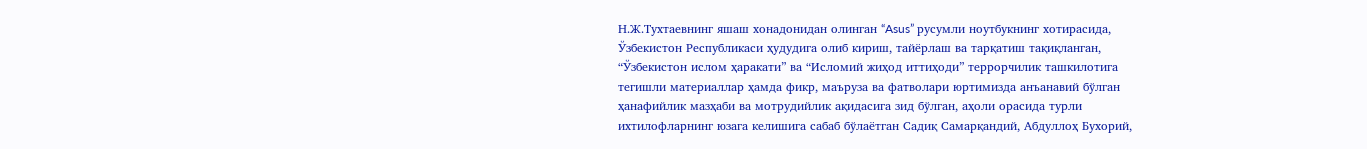Н.Ж.Тухтаевнинг яшаш хонадонидан олинган “Asus” русумли ноутбукнинг хотирасида, Ўзбекистон Республикаси ҳудудига олиб кириш, тайёрлаш ва тарқатиш тақиқланган, “Ўзбекистон ислом ҳаракати” ва “Исломий жиҳод иттиҳоди” террорчилик ташкилотига тегишли материаллар ҳамда фикр, маъруза ва фатволари юртимизда анъанавий бўлган ҳанафийлик мазҳаби ва мотрудийлик ақидасига зид бўлган, аҳоли орасида турли ихтилофларнинг юзага келишига сабаб бўлаётган Садиқ Самарқандий, Абдуллоҳ Бухорий,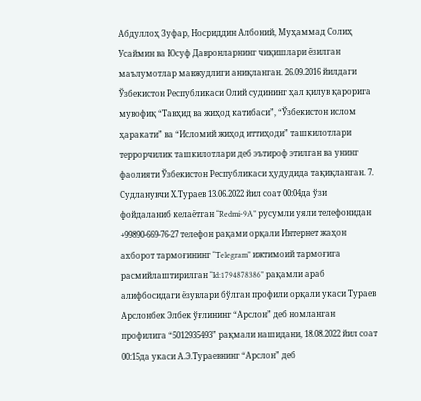Абдуллоҳ Зуфар, Носриддин Албоний, Муҳаммад Солиҳ Усаймин ва Юсуф Давронларнинг чиқишлари ёзилган маълумотлар мавжудлиги аниқланган. 26.09.2016 йилдаги Ўзбекистон Республикаси Олий судининг ҳал қилув қарорига мувофиқ “Тавҳид ва жиҳод катибаси”, “Ўзбекистон ислом ҳаракати” ва “Исломий жиҳод иттиҳоди” ташкилотлари террорчилик ташкилотлари деб эътироф этилган ва унинг фаолияти Ўзбекистон Республикаси ҳудудида тақиқланган. 7. Судланувчи Х.Тураев 13.06.2022 йил соат 00:04да ўзи фойдаланиб келаётган “Redmi-9A” русумли уяли телефонидан +99890-669-76-27 телефон рақами орқали Интернет жаҳон ахборот тармоғининг “Telegram” ижтимоий тармоғига расмийлаштирилган “Id:1794878386” рақамли араб алифбосидаги ёзувлари бўлган профили орқали укаси Тураев Арслонбек Элбек ўғлининг “Арслон” деб номланган профилига “5012935493” рақмали нашидани, 18.08.2022 йил соат 00:15да укаси А.Э.Тураевнинг “Арслон” деб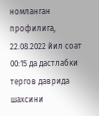номланган профилига, 22.08.2022 йил соат 00:15 да дастлабки тергов даврида шахсини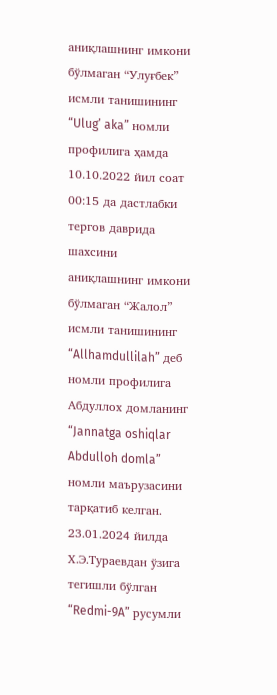аниқлашнинг имкони бўлмаган “Улуғбек” исмли танишининг “Ulug’ aka” номли профилига ҳамда 10.10.2022 йил соат 00:15 да дастлабки тергов даврида шахсини аниқлашнинг имкони бўлмаган “Жалол” исмли танишининг “Allhamdullilah” деб номли профилига Абдуллох домланинг “Jannatga oshiqlar Abdulloh domla” номли маърузасини тарқатиб келган. 23.01.2024 йилда Х.Э.Тураевдан ўзига тегишли бўлган “Redmi-9A” русумли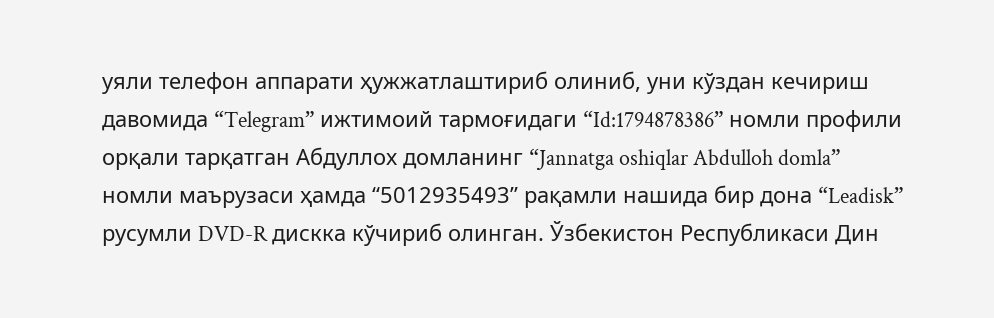уяли телефон аппарати ҳужжатлаштириб олиниб, уни кўздан кечириш давомида “Telegram” ижтимоий тармоғидаги “Id:1794878386” номли профили орқали тарқатган Абдуллох домланинг “Jannatga oshiqlar Abdulloh domla” номли маърузаси ҳамда “5012935493” рақамли нашида бир дона “Leadisk” русумли DVD-R дискка кўчириб олинган. Ўзбекистон Республикаси Дин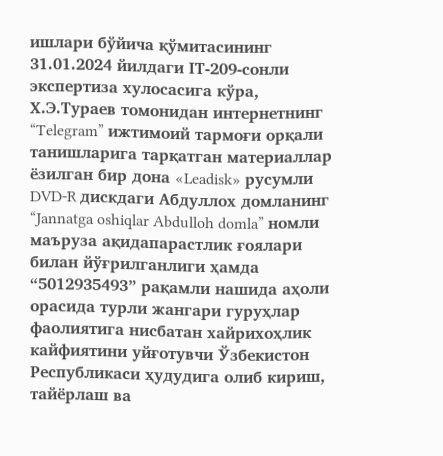ишлари бўйича қўмитасининг 31.01.2024 йилдаги IТ-209-сонли экспертиза хулосасига кўра, Х.Э.Тураев томонидан интернетнинг “Telegram” ижтимоий тармоғи орқали танишларига тарқатган материаллар ёзилган бир дона «Leadisk» русумли DVD-R дискдаги Абдуллох домланинг “Jannatga oshiqlar Abdulloh domla” номли маъруза ақидапарастлик ғоялари билан йўғрилганлиги ҳамда “5012935493” рақамли нашида аҳоли орасида турли жангари гуруҳлар фаолиятига нисбатан хайрихоҳлик кайфиятини уйғотувчи Ўзбекистон Республикаси ҳудудига олиб кириш, тайёрлаш ва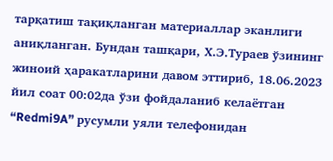тарқатиш тақиқланган материаллар эканлиги аниқланган. Бундан ташқари, Х.Э.Тураев ўзининг жиноий ҳаракатларини давом эттириб, 18.06.2023 йил соат 00:02да ўзи фойдаланиб келаётган “Redmi9A” русумли уяли телефонидан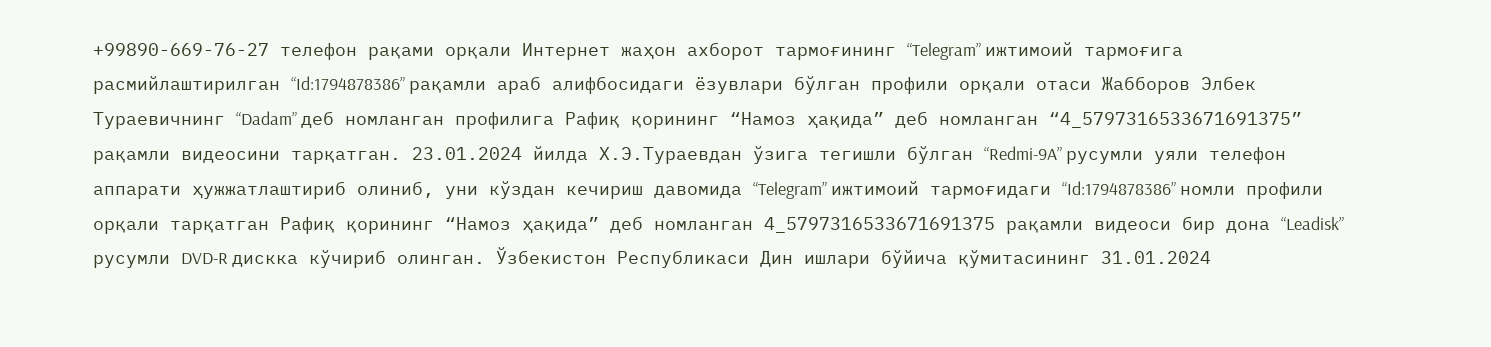+99890-669-76-27 телефон рақами орқали Интернет жаҳон ахборот тармоғининг “Telegram” ижтимоий тармоғига расмийлаштирилган “Id:1794878386” рақамли араб алифбосидаги ёзувлари бўлган профили орқали отаси Жабборов Элбек Тураевичнинг “Dadam” деб номланган профилига Рафиқ қорининг “Намоз ҳақида” деб номланган “4_5797316533671691375” рақамли видеосини тарқатган. 23.01.2024 йилда Х.Э.Тураевдан ўзига тегишли бўлган “Redmi-9A” русумли уяли телефон аппарати ҳужжатлаштириб олиниб, уни кўздан кечириш давомида “Telegram” ижтимоий тармоғидаги “Id:1794878386” номли профили орқали тарқатган Рафиқ қорининг “Намоз ҳақида” деб номланган 4_5797316533671691375 рақамли видеоси бир дона “Leadisk” русумли DVD-R дискка кўчириб олинган. Ўзбекистон Республикаси Дин ишлари бўйича қўмитасининг 31.01.2024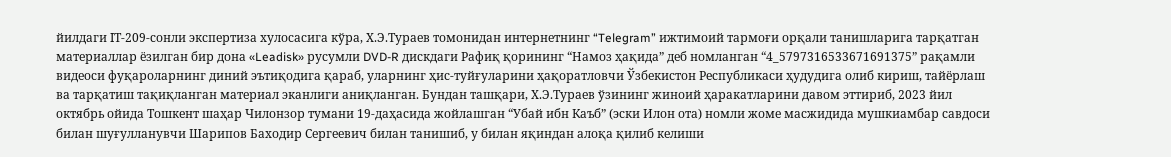йилдаги IТ-209-сонли экспертиза хулосасига кўра, Х.Э.Тураев томонидан интернетнинг “Telegram” ижтимоий тармоғи орқали танишларига тарқатган материаллар ёзилган бир дона «Leadisk» русумли DVD-R дискдаги Рафиқ қорининг “Намоз ҳақида” деб номланган “4_5797316533671691375” рақамли видеоси фуқароларнинг диний эътиқодига қараб, уларнинг ҳис-туйғуларини ҳақоратловчи Ўзбекистон Республикаси ҳудудига олиб кириш, тайёрлаш ва тарқатиш тақиқланган материал эканлиги аниқланган. Бундан ташқари, Х.Э.Тураев ўзининг жиноий ҳаракатларини давом эттириб, 2023 йил октябрь ойида Тошкент шаҳар Чилонзор тумани 19-даҳасида жойлашган “Убай ибн Каъб” (эски Илон ота) номли жоме масжидида мушкиамбар савдоси билан шуғулланувчи Шарипов Баходир Сергеевич билан танишиб, у билан яқиндан алоқа қилиб келиши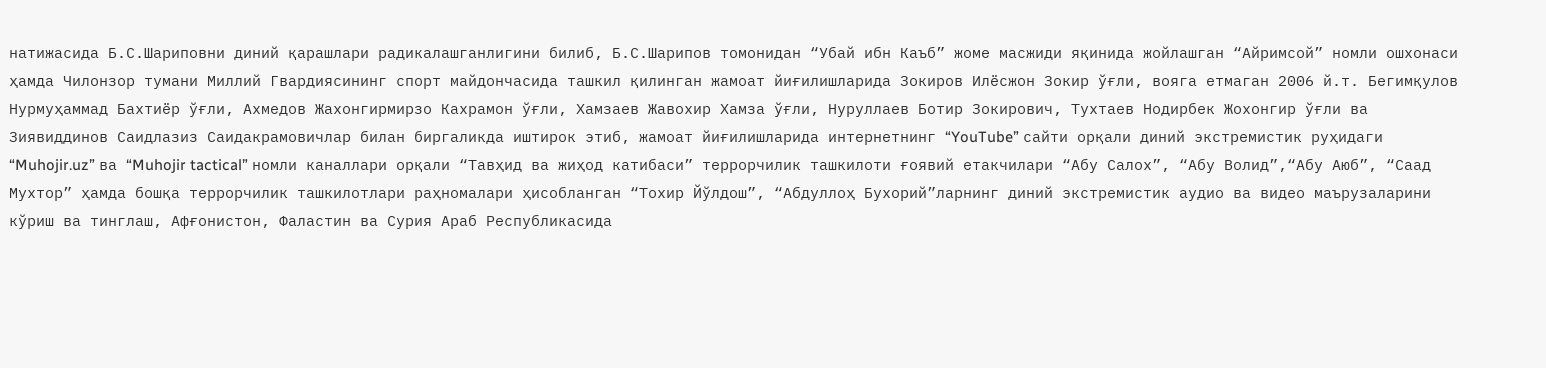натижасида Б.С.Шариповни диний қарашлари радикалашганлигини билиб, Б.С.Шарипов томонидан “Убай ибн Каъб” жоме масжиди яқинида жойлашган “Айримсой” номли ошхонаси ҳамда Чилонзор тумани Миллий Гвардиясининг спорт майдончасида ташкил қилинган жамоат йиғилишларида Зокиров Илёсжон Зокир ўғли, вояга етмаган 2006 й.т. Бегимқулов Нурмуҳаммад Бахтиёр ўғли, Ахмедов Жахонгирмирзо Кахрамон ўғли, Хамзаев Жавохир Хамза ўғли, Нуруллаев Ботир Зокирович, Тухтаев Нодирбек Жохонгир ўғли ва Зиявиддинов Саидлазиз Саидакрамовичлар билан биргаликда иштирок этиб, жамоат йиғилишларида интернетнинг “YouTube” сайти орқали диний экстремистик руҳидаги “Muhojir.uz” ва “Muhojir tactical” номли каналлари орқали “Тавҳид ва жиҳод катибаси” террорчилик ташкилоти ғоявий етакчилари “Абу Салох”, “Абу Волид”,“Абу Аюб”, “Саад Мухтор” ҳамда бошқа террорчилик ташкилотлари раҳномалари ҳисобланган “Тохир Йўлдош”, “Абдуллоҳ Бухорий”ларнинг диний экстремистик аудио ва видео маърузаларини кўриш ва тинглаш, Афғонистон, Фаластин ва Сурия Араб Республикасида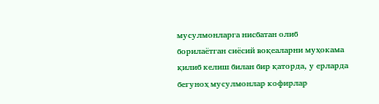мусулмонларга нисбатан олиб борилаётган сиёсий воқеаларни муҳокама қилиб келиш билан бир қаторда, у ерларда бегуноҳ мусулмонлар кофирлар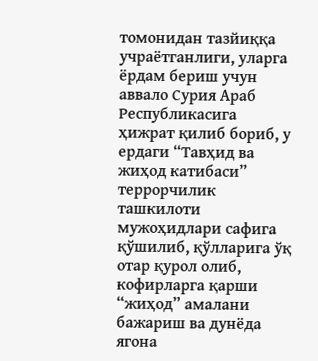томонидан тазйиққа учраётганлиги, уларга ёрдам бериш учун аввало Сурия Араб Республикасига ҳижрат қилиб бориб, у ердаги “Тавҳид ва жиҳод катибаси” террорчилик ташкилоти мужоҳидлари сафига қўшилиб, қўлларига ўқ отар қурол олиб, кофирларга қарши “жиҳод” амалани бажариш ва дунёда ягона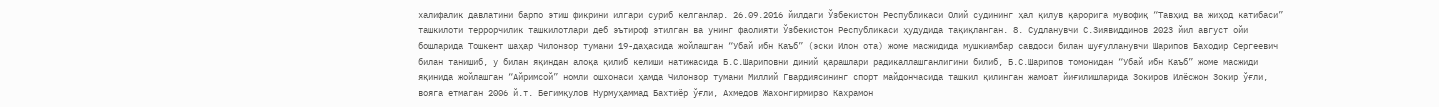халифалик давлатини барпо этиш фикрини илгари суриб келганлар. 26.09.2016 йилдаги Ўзбекистон Республикаси Олий судининг ҳал қилув қарорига мувофиқ “Тавҳид ва жиҳод катибаси” ташкилоти террорчилик ташкилотлари деб эътироф этилган ва унинг фаолияти Ўзбекистон Республикаси ҳудудида тақиқланган. 8. Судланувчи С.Зиявиддинов 2023 йил август ойи бошларида Тошкент шаҳар Чилонзор тумани 19-даҳасида жойлашган “Убай ибн Каъб” (эски Илон ота) жоме масжидида мушкиамбар савдоси билан шуғулланувчи Шарипов Баходир Сергеевич билан танишиб, у билан яқиндан алоқа қилиб келиши натижасида Б.С.Шариповни диний қарашлари радикаллашганлигини билиб, Б.С.Шарипов томонидан “Убай ибн Каъб” жоме масжиди яқинида жойлашган “Айримсой” номли ошхонаси ҳамда Чилонзор тумани Миллий Гвардиясининг спорт майдончасида ташкил қилинган жамоат йиғилишларида Зокиров Илёсжон Зокир ўғли, вояга етмаган 2006 й.т. Бегимқулов Нурмуҳаммад Бахтиёр ўғли, Ахмедов Жахонгирмирзо Кахрамон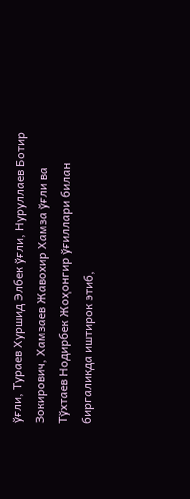ўғли, Тураев Хуршид Элбек ўғли, Нуруллаев Ботир Зокирович, Хамзаев Жавохир Хамза ўғли ва Тўхтаев Нодирбек Жоҳонгир ўғиллари билан биргаликда иштирок этиб,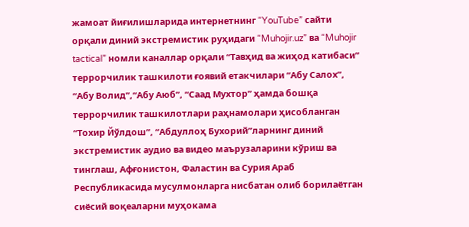жамоат йиғилишларида интернетнинг “YouTube” сайти орқали диний экстремистик руҳидаги “Muhojir.uz” ва “Muhojir tactical” номли каналлар орқали “Тавҳид ва жиҳод катибаси” террорчилик ташкилоти ғоявий етакчилари “Абу Салох”, “Абу Волид”,“Абу Аюб”, “Саад Мухтор” ҳамда бошқа террорчилик ташкилотлари раҳнамолари ҳисобланган “Тохир Йўлдош”, “Абдуллоҳ Бухорий”ларнинг диний экстремистик аудио ва видео маърузаларини кўриш ва тинглаш, Афғонистон, Фаластин ва Сурия Араб Республикасида мусулмонларга нисбатан олиб борилаётган сиёсий воқеаларни муҳокама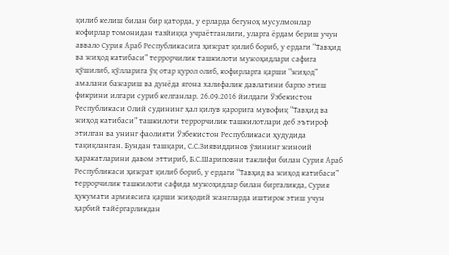қилиб келиш билан бир қаторда, у ерларда бегуноҳ мусулмонлар кофирлар томонидан тазйиққа учраётганлиги, уларга ёрдам бериш учун аввало Сурия Араб Республикасига ҳижрат қилиб бориб, у ердаги “Тавҳид ва жиҳод катибаси” террорчилик ташкилоти мужоҳидлари сафига қўшилиб, қўлларига ўқ отар қурол олиб, кофирларга қарши “жиҳод” амалани бажариш ва дунёда ягона халифалик давлатини барпо этиш фикрини илгари суриб келганлар. 26.09.2016 йилдаги Ўзбекистон Республикаси Олий судининг ҳал қилув қарорига мувофиқ “Тавҳид ва жиҳод катибаси” ташкилоти террорчилик ташкилотлари деб эътироф этилган ва унинг фаолияти Ўзбекистон Республикаси ҳудудида тақиқланган. Бундан ташқари, С.С.Зиявиддинов ўзининг жиноий ҳаракатларини давом эттириб, Б.С.Шариповни таклифи билан Сурия Араб Республикаси ҳижрат қилиб бориб, у ердаги “Тавҳид ва жиҳод катибаси” террорчилик ташкилоти сафида мужоҳидлар билан биргаликда, Сурия ҳукумати армиясига қарши жиҳодий жангларда иштирок этиш учун ҳарбий тайёргарликдан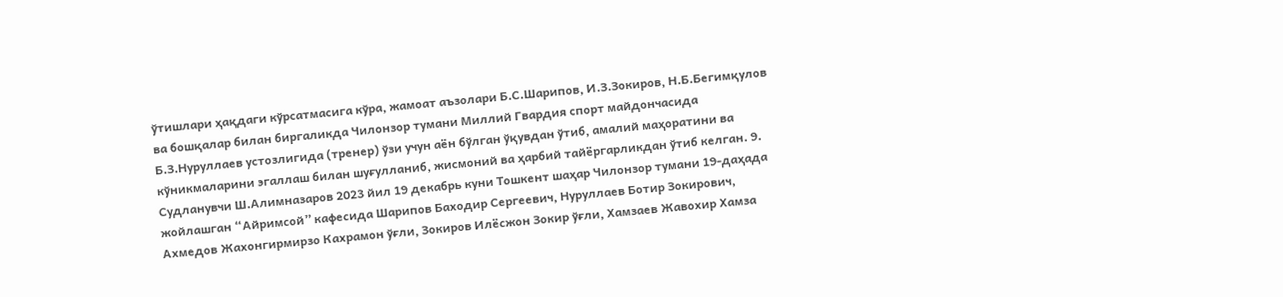ўтишлари ҳақдаги кўрсатмасига кўра, жамоат аъзолари Б.С.Шарипов, И.З.Зокиров, Н.Б.Бегимқулов ва бошқалар билан биргаликда Чилонзор тумани Миллий Гвардия спорт майдончасида Б.З.Нуруллаев устозлигида (тренер) ўзи учун аён бўлган ўқувдан ўтиб, амалий маҳоратини ва кўникмаларини эгаллаш билан шуғулланиб, жисмоний ва ҳарбий тайёргарликдан ўтиб келган. 9. Судланувчи Ш.Алимназаров 2023 йил 19 декабрь куни Тошкент шаҳар Чилонзор тумани 19-даҳада жойлашган “Айримсой” кафесида Шарипов Баходир Сергеевич, Нуруллаев Ботир Зокирович, Ахмедов Жахонгирмирзо Кахрамон ўғли, Зокиров Илёсжон Зокир ўғли, Хамзаев Жавохир Хамза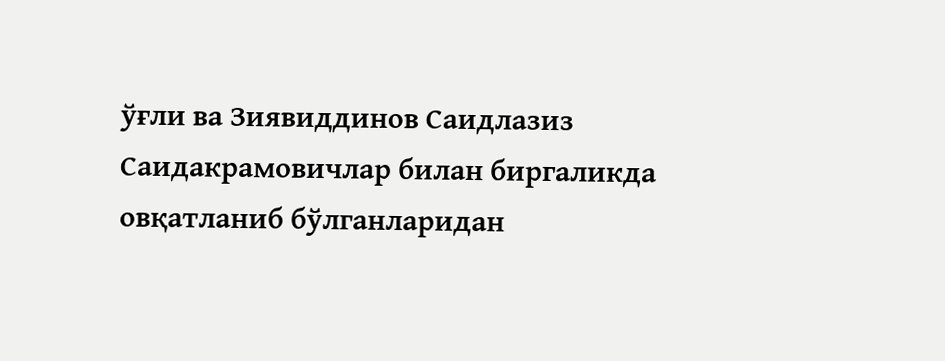ўғли ва Зиявиддинов Саидлазиз Саидакрамовичлар билан биргаликда овқатланиб бўлганларидан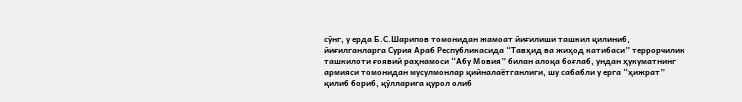сўнг, у ерда Б.С.Шарипов томонидан жамоат йиғилиши ташкил қилиниб, йиғилганларга Сурия Араб Республикасида “Тавҳид ва жиҳод катибаси” террорчилик ташкилоти ғоявий раҳнамоси “Абу Мовия” билан алоқа боғлаб, ундан ҳукуматнинг армияси томонидан мусулмонлар қийналаётганлиги, шу сабабли у ерга “ҳижрат” қилиб бориб, қўлларига қурол олиб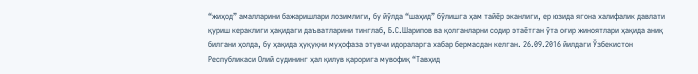“жиҳод” амалларини бажаришлари лозимлиги, бу йўлда “шаҳид” бўлишга ҳам тайёр эканлиги, ер юзида ягона халифалик давлати қуриш кераклиги ҳақидаги даъватларини тинглаб, Б.С.Шарипов ва қолганларни содир этаётган ўта оғир жиноятлари ҳақида аниқ билгани ҳолда, бу ҳақида ҳуқуқни муҳофаза этувчи идораларга хабар бермасдан келган. 26.09.2016 йилдаги Ўзбекистон Республикаси Олий судининг ҳал қилув қарорига мувофиқ “Тавҳид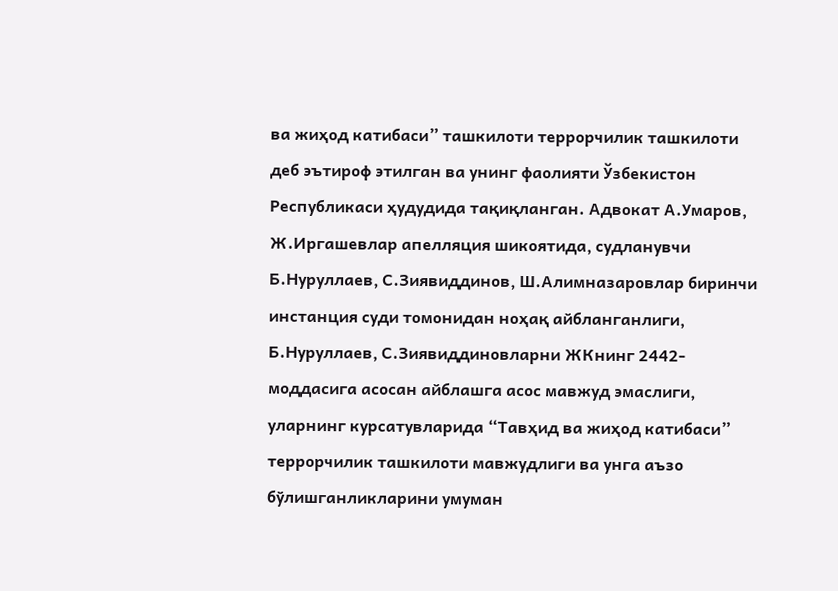ва жиҳод катибаси” ташкилоти террорчилик ташкилоти деб эътироф этилган ва унинг фаолияти Ўзбекистон Республикаси ҳудудида тақиқланган. Адвокат А.Умаров, Ж.Иргашевлар апелляция шикоятида, судланувчи Б.Нуруллаев, С.Зиявиддинов, Ш.Алимназаровлар биринчи инстанция суди томонидан ноҳақ айбланганлиги, Б.Нуруллаев, С.Зиявиддиновларни ЖКнинг 2442-моддасига асосан айблашга асос мавжуд эмаслиги, уларнинг курсатувларида “Тавҳид ва жиҳод катибаси” террорчилик ташкилоти мавжудлиги ва унга аъзо бўлишганликларини умуман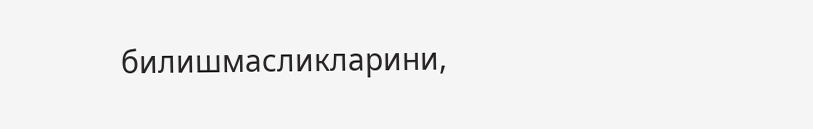билишмасликларини,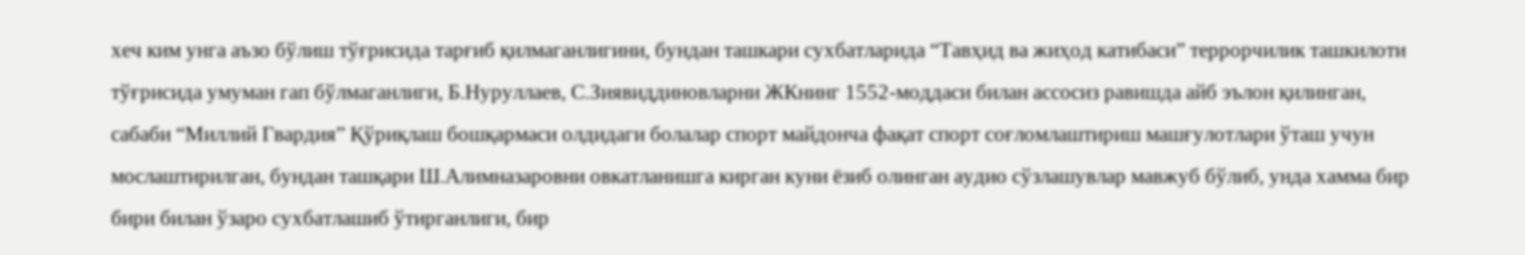хеч ким унга аъзо бўлиш тўғрисида тарғиб қилмаганлигини, бундан ташкари сухбатларида “Тавҳид ва жиҳод катибаси” террорчилик ташкилоти тўғрисида умуман гап бўлмаганлиги, Б.Нуруллаев, С.Зиявиддиновларни ЖКнинг 1552-моддаси билан ассосиз равишда айб эълон қилинган, сабаби “Миллий Гвардия” Қўриқлаш бошқармаси олдидаги болалар спорт майдонча фақат спорт соғломлаштириш машғулотлари ўташ учун мослаштирилган, бундан ташқари Ш.Алимназаровни овкатланишга кирган куни ёзиб олинган аудио сўзлашувлар мавжуб бўлиб, унда хамма бир бири билан ўзаро сухбатлашиб ўтирганлиги, бир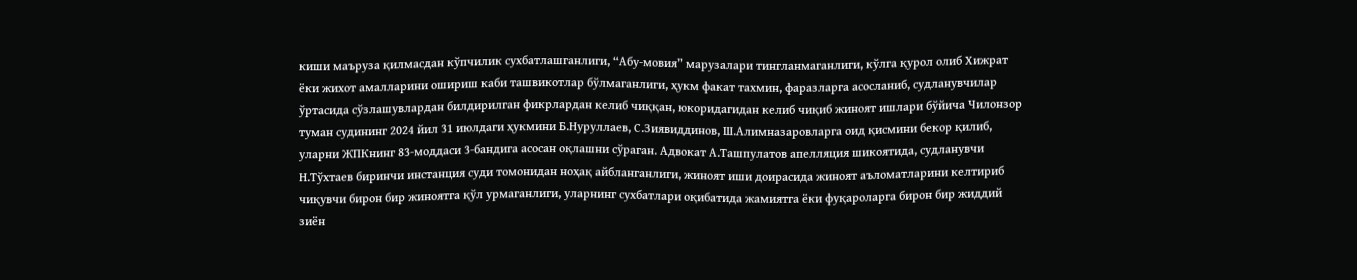киши маъруза қилмасдан кўпчилик сухбатлашганлиги, “Абу-мовия” марузалари тингланмаганлиги, кўлга қурол олиб Хижрат ёки жихот амалларини ошириш каби ташвикотлар бўлмаганлиги, ҳукм факат тахмин, фаразларга асосланиб, судланувчилар ўртасида сўзлашувлардан билдирилган фикрлардан келиб чиққан, юкоридагидан келиб чиқиб жиноят ишлари бўйича Чилонзор туман судининг 2024 йил 31 июлдаги ҳукмини Б.Нуруллаев, С.Зиявиддинов, Ш.Алимназаровларга оид қисмини бекор қилиб, уларни ЖПКнинг 83-моддаси 3-бандига асосан оқлашни сўраган. Адвокат А.Ташпулатов апелляция шикоятида, судланувчи Н.Тўхтаев биринчи инстанция суди томонидан ноҳақ айбланганлиги, жиноят иши доирасида жиноят аъломатларини келтириб чиқувчи бирон бир жиноятга қўл урмаганлиги, уларнинг сухбатлари оқибатида жамиятга ёки фуқароларга бирон бир жиддий зиён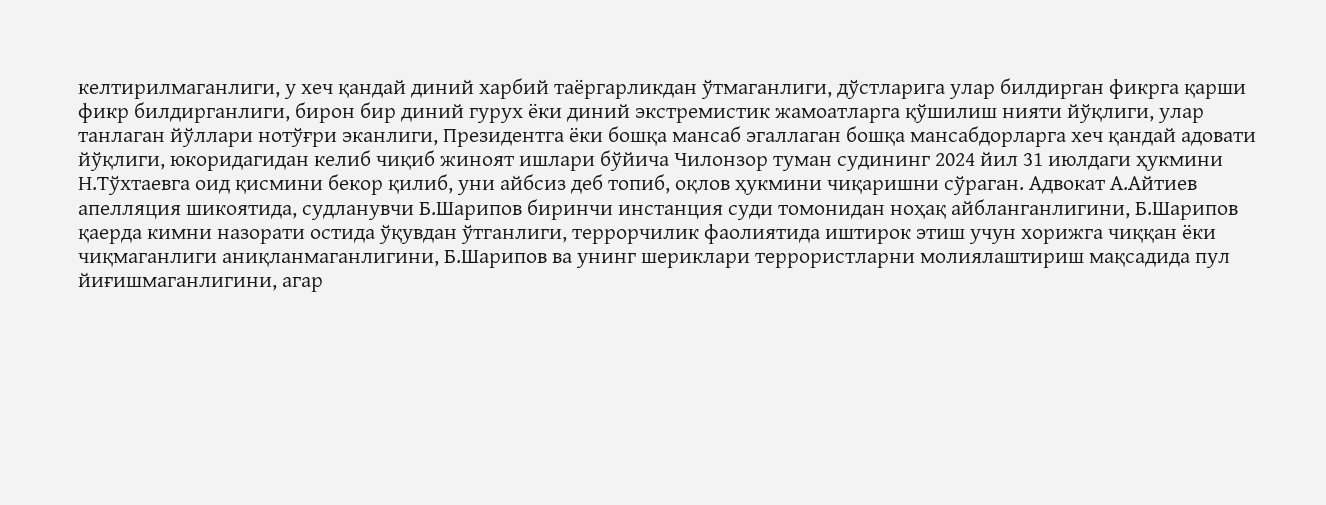келтирилмаганлиги, у хеч қандай диний харбий таёргарликдан ўтмаганлиги, дўстларига улар билдирган фикрга қарши фикр билдирганлиги, бирон бир диний гурух ёки диний экстремистик жамоатларга қўшилиш нияти йўқлиги, улар танлаган йўллари нотўғри эканлиги, Президентга ёки бошқа мансаб эгаллаган бошқа мансабдорларга хеч қандай адовати йўқлиги, юкоридагидан келиб чиқиб жиноят ишлари бўйича Чилонзор туман судининг 2024 йил 31 июлдаги ҳукмини Н.Тўхтаевга оид қисмини бекор қилиб, уни айбсиз деб топиб, оқлов ҳукмини чиқаришни сўраган. Адвокат А.Айтиев апелляция шикоятида, судланувчи Б.Шарипов биринчи инстанция суди томонидан ноҳақ айбланганлигини, Б.Шарипов қаерда кимни назорати остида ўқувдан ўтганлиги, террорчилик фаолиятида иштирок этиш учун хорижга чиққан ёки чиқмаганлиги аниқланмаганлигини, Б.Шарипов ва унинг шериклари террористларни молиялаштириш мақсадида пул йиғишмаганлигини, агар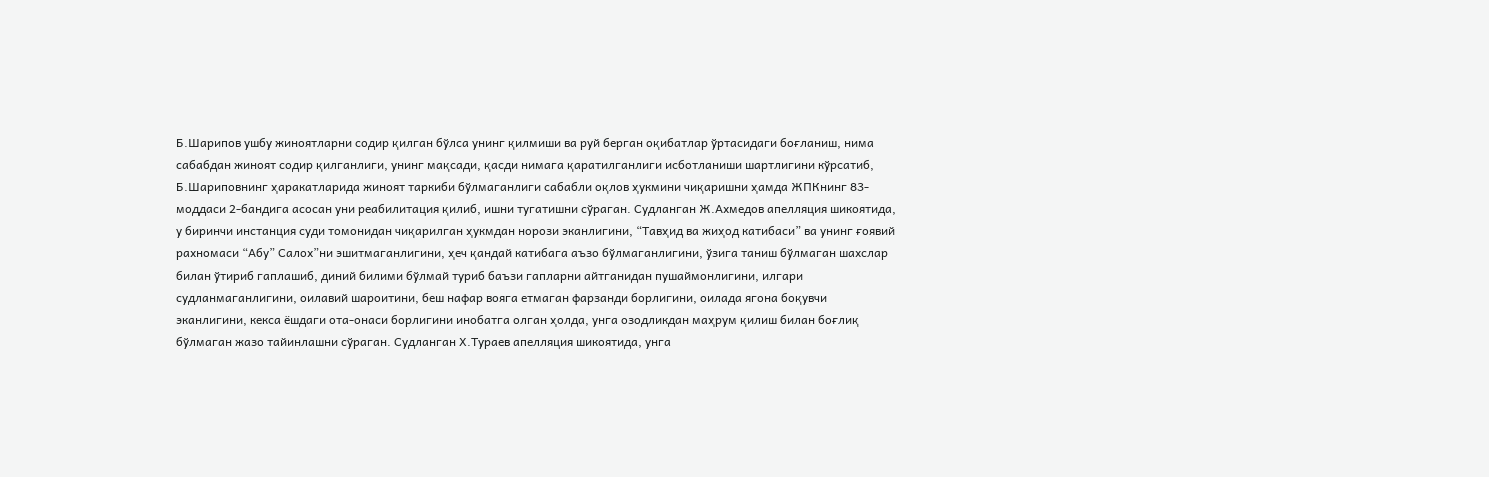Б.Шарипов ушбу жиноятларни содир қилган бўлса унинг қилмиши ва руй берган оқибатлар ўртасидаги боғланиш, нима сабабдан жиноят содир қилганлиги, унинг мақсади, қасди нимага қаратилганлиги исботланиши шартлигини кўрсатиб, Б.Шариповнинг ҳаракатларида жиноят таркиби бўлмаганлиги сабабли оқлов ҳукмини чиқаришни ҳамда ЖПКнинг 83-моддаси 2-бандига асосан уни реабилитация қилиб, ишни тугатишни сўраган. Судланган Ж.Ахмедов апелляция шикоятида, у биринчи инстанция суди томонидан чиқарилган ҳукмдан норози эканлигини, “Тавҳид ва жиҳод катибаси” ва унинг ғоявий рахномаси “Абу” Салох”ни эшитмаганлигини, ҳеч қандай катибага аъзо бўлмаганлигини, ўзига таниш бўлмаган шахслар билан ўтириб гаплашиб, диний билими бўлмай туриб баъзи гапларни айтганидан пушаймонлигини, илгари судланмаганлигини, оилавий шароитини, беш нафар вояга етмаган фарзанди борлигини, оилада ягона боқувчи эканлигини, кекса ёшдаги ота-онаси борлигини инобатга олган ҳолда, унга озодликдан маҳрум қилиш билан боғлиқ бўлмаган жазо тайинлашни сўраган. Судланган Х.Тураев апелляция шикоятида, унга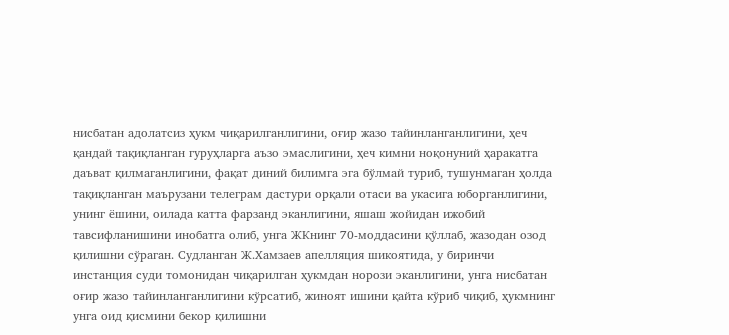нисбатан адолатсиз ҳукм чиқарилганлигини, оғир жазо тайинланганлигини, ҳеч қандай тақиқланган гуруҳларга аъзо эмаслигини, ҳеч кимни ноқонуний ҳаракатга даъват қилмаганлигини, фақат диний билимга эга бўлмай туриб, тушунмаган ҳолда тақиқланган маърузани телеграм дастури орқали отаси ва укасига юборганлигини, унинг ёшини, оилада катта фарзанд эканлигини, яшаш жойидан ижобий тавсифланишини инобатга олиб, унга ЖКнинг 70-моддасини қўллаб, жазодан озод қилишни сўраган. Судланган Ж.Хамзаев апелляция шикоятида, у биринчи инстанция суди томонидан чиқарилган ҳукмдан норози эканлигини, унга нисбатан оғир жазо тайинланганлигини кўрсатиб, жиноят ишини қайта кўриб чиқиб, ҳукмнинг унга оид қисмини бекор қилишни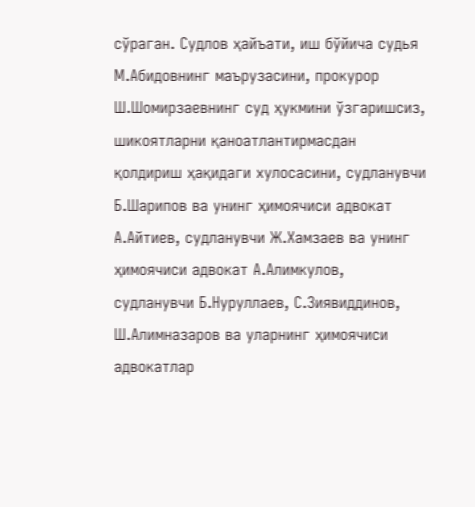сўраган. Судлов ҳайъати, иш бўйича судья М.Абидовнинг маърузасини, прокурор Ш.Шомирзаевнинг суд ҳукмини ўзгаришсиз, шикоятларни қаноатлантирмасдан қолдириш ҳақидаги хулосасини, судланувчи Б.Шарипов ва унинг ҳимоячиси адвокат А.Айтиев, судланувчи Ж.Хамзаев ва унинг ҳимоячиси адвокат А.Алимкулов, судланувчи Б.Нуруллаев, С.Зиявиддинов, Ш.Алимназаров ва уларнинг ҳимоячиси адвокатлар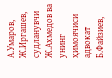А.Умаров, Ж.Иргашев, судланувчи Ж.Ахмедов ва унинг ҳимоячиси адвокат Б.Файзиев,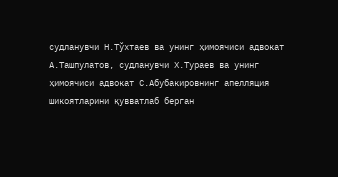судланувчи Н.Тўхтаев ва унинг ҳимоячиси адвокат А.Ташпулатов, судланувчи Х.Тураев ва унинг ҳимоячиси адвокат С.Абубакировнинг апелляция шикоятларини қувватлаб берган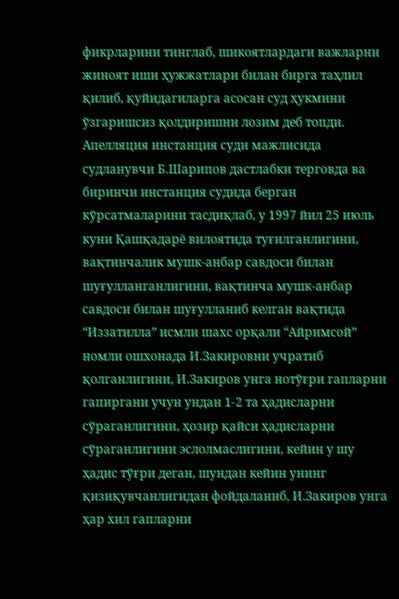фикрларини тинглаб, шикоятлардаги важларни жиноят иши ҳужжатлари билан бирга таҳлил қилиб, қуйидагиларга асосан суд ҳукмини ўзгаришсиз қолдиришни лозим деб топди. Апелляция инстанция суди мажлисида судланувчи Б.Шарипов дастлабки терговда ва биринчи инстанция судида берган кўрсатмаларини тасдиқлаб, у 1997 йил 25 июль куни Қашқадарё вилоятида туғилганлигини, вақтинчалик мушк-анбар савдоси билан шуғулланганлигини, вақтинча мушк-анбар савдоси билан шуғулланиб келган вақтида “Иззатилла” исмли шахс орқали “Айримсой” номли ошхонада И.Закировни учратиб қолганлигини, И.Закиров унга нотўғри гапларни гапиргани учун ундан 1-2 та ҳадисларни сўраганлигини, ҳозир қайси ҳадисларни сўраганлигини эслолмаслигини, кейин у шу ҳадис тўғри деган, шундан кейин унинг қизиқувчанлигидан фойдаланиб, И.Закиров унга ҳар хил гапларни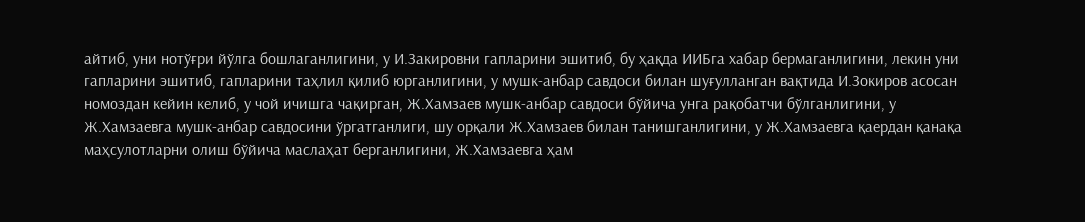айтиб, уни нотўғри йўлга бошлаганлигини, у И.Закировни гапларини эшитиб, бу ҳақда ИИБга хабар бермаганлигини, лекин уни гапларини эшитиб, гапларини таҳлил қилиб юрганлигини, у мушк-анбар савдоси билан шуғулланган вақтида И.Зокиров асосан номоздан кейин келиб, у чой ичишга чақирган, Ж.Хамзаев мушк-анбар савдоси бўйича унга рақобатчи бўлганлигини, у Ж.Хамзаевга мушк-анбар савдосини ўргатганлиги, шу орқали Ж.Хамзаев билан танишганлигини, у Ж.Хамзаевга қаердан қанақа маҳсулотларни олиш бўйича маслаҳат берганлигини, Ж.Хамзаевга ҳам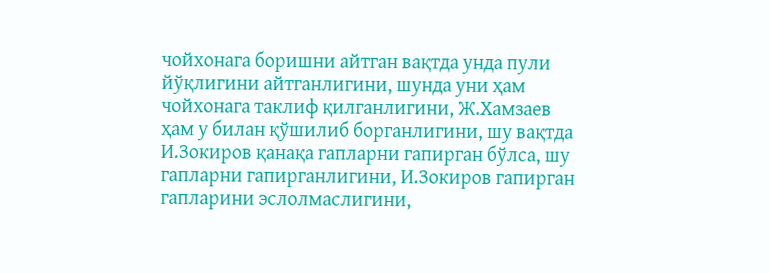чойхонага боришни айтган вақтда унда пули йўқлигини айтганлигини, шунда уни ҳам чойхонага таклиф қилганлигини, Ж.Хамзаев ҳам у билан қўшилиб борганлигини, шу вақтда И.Зокиров қанақа гапларни гапирган бўлса, шу гапларни гапирганлигини, И.Зокиров гапирган гапларини эслолмаслигини,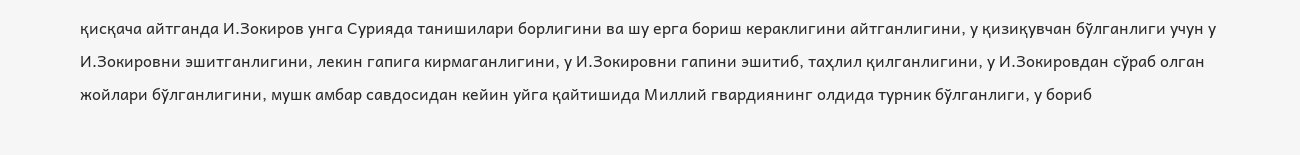қисқача айтганда И.Зокиров унга Сурияда танишилари борлигини ва шу ерга бориш кераклигини айтганлигини, у қизиқувчан бўлганлиги учун у И.Зокировни эшитганлигини, лекин гапига кирмаганлигини, у И.Зокировни гапини эшитиб, таҳлил қилганлигини, у И.Зокировдан сўраб олган жойлари бўлганлигини, мушк амбар савдосидан кейин уйга қайтишида Миллий гвардиянинг олдида турник бўлганлиги, у бориб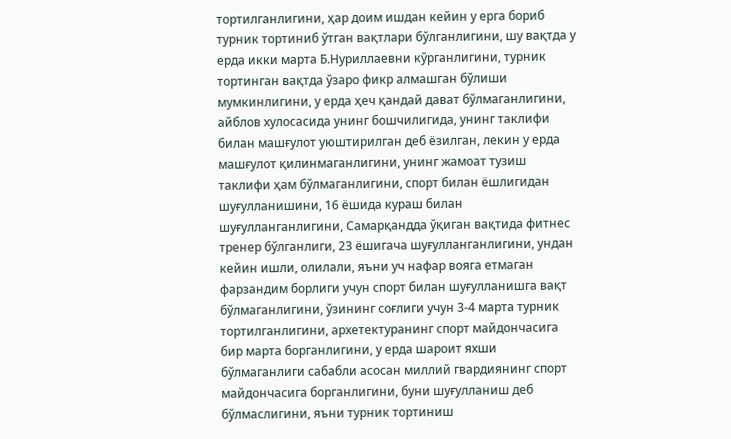тортилганлигини, ҳар доим ишдан кейин у ерга бориб турник тортиниб ўтган вақтлари бўлганлигини, шу вақтда у ерда икки марта Б.Нуриллаевни кўрганлигини, турник тортинган вақтда ўзаро фикр алмашган бўлиши мумкинлигини, у ерда ҳеч қандай дават бўлмаганлигини, айблов хулосасида унинг бошчилигида, унинг таклифи билан машғулот уюштирилган деб ёзилган, лекин у ерда машғулот қилинмаганлигини, унинг жамоат тузиш таклифи ҳам бўлмаганлигини, спорт билан ёшлигидан шуғулланишини, 16 ёшида кураш билан шуғулланганлигини, Самарқандда ўқиган вақтида фитнес тренер бўлганлиги, 23 ёшигача шуғулланганлигини, ундан кейин ишли, олилали, яъни уч нафар вояга етмаган фарзандим борлиги учун спорт билан шуғулланишга вақт бўлмаганлигини, ўзининг соғлиги учун 3-4 марта турник тортилганлигини, архетектуранинг спорт майдончасига бир марта борганлигини, у ерда шароит яхши бўлмаганлиги сабабли асосан миллий гвардиянинг спорт майдончасига борганлигини, буни шуғулланиш деб бўлмаслигини, яъни турник тортиниш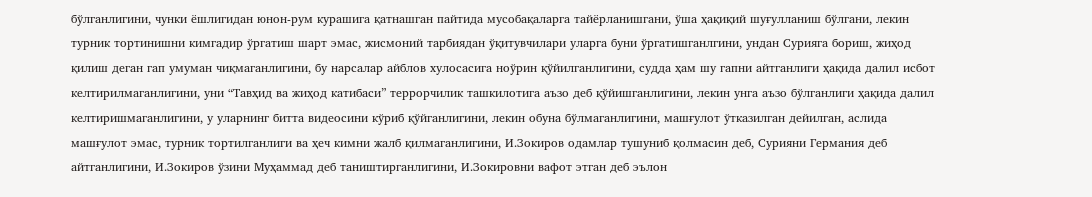бўлганлигини, чунки ёшлигидан юнон-рум курашига қатнашган пайтида мусобақаларга тайёрланишгани, ўша ҳақиқий шуғулланиш бўлгани, лекин турник тортинишни кимгадир ўргатиш шарт эмас, жисмоний тарбиядан ўқитувчилари уларга буни ўргатишганлгини, ундан Сурияга бориш, жиҳод қилиш деган гап умуман чиқмаганлигини, бу нарсалар айблов хулосасига ноўрин қўйилганлигини, судда ҳам шу гапни айтганлиги ҳақида далил исбот келтирилмаганлигини, уни “Тавҳид ва жиҳод катибаси” террорчилик ташкилотига аъзо деб қўйишганлигини, лекин унга аъзо бўлганлиги ҳақида далил келтиришмаганлигини, у уларнинг битта видеосини кўриб қўйганлигини, лекин обуна бўлмаганлигини, машғулот ўтказилган дейилган, аслида машғулот эмас, турник тортилганлиги ва ҳеч кимни жалб қилмаганлигини, И.Зокиров одамлар тушуниб қолмасин деб, Сурияни Германия деб айтганлигини, И.Зокиров ўзини Муҳаммад деб таништирганлигини, И.Зокировни вафот этган деб эълон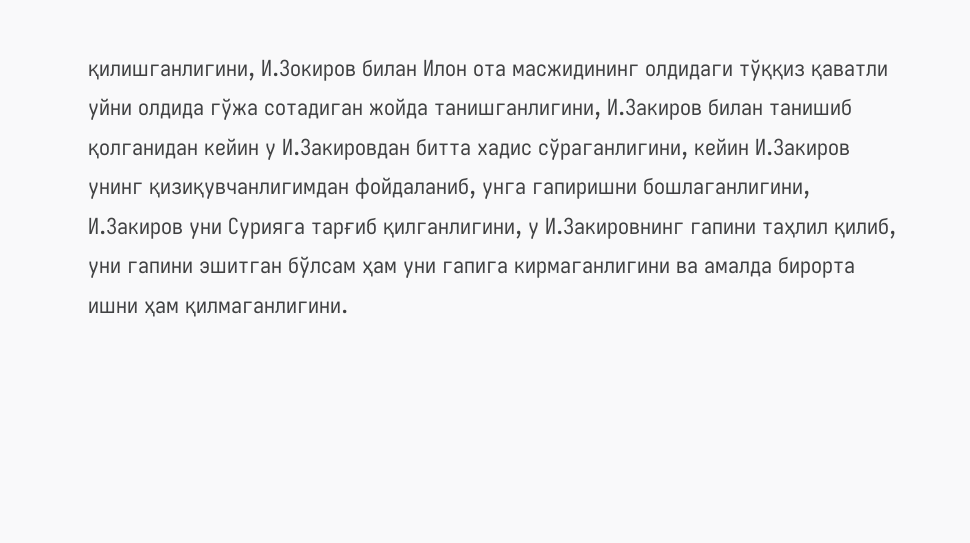қилишганлигини, И.Зокиров билан Илон ота масжидининг олдидаги тўққиз қаватли уйни олдида гўжа сотадиган жойда танишганлигини, И.Закиров билан танишиб қолганидан кейин у И.Закировдан битта хадис сўраганлигини, кейин И.Закиров унинг қизиқувчанлигимдан фойдаланиб, унга гапиришни бошлаганлигини, И.Закиров уни Сурияга тарғиб қилганлигини, у И.Закировнинг гапини таҳлил қилиб, уни гапини эшитган бўлсам ҳам уни гапига кирмаганлигини ва амалда бирорта ишни ҳам қилмаганлигини.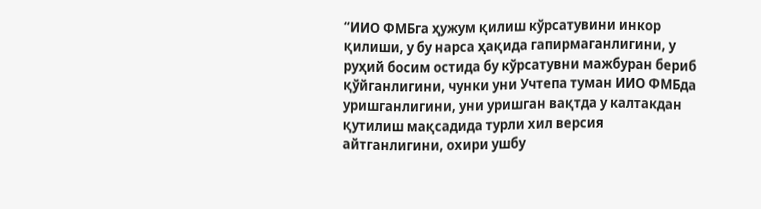“ИИО ФМБга ҳужум қилиш кўрсатувини инкор қилиши, у бу нарса ҳақида гапирмаганлигини, у руҳий босим остида бу кўрсатувни мажбуран бериб қўйганлигини, чунки уни Учтепа туман ИИО ФМБда уришганлигини, уни уришган вақтда у калтакдан қутилиш мақсадида турли хил версия айтганлигини, охири ушбу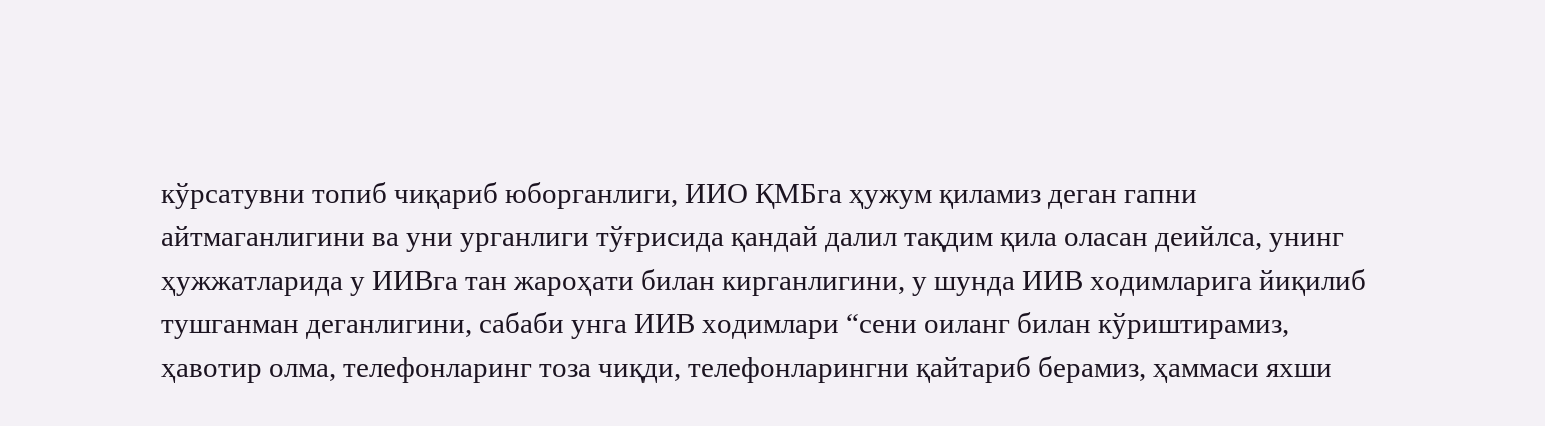кўрсатувни топиб чиқариб юборганлиги, ИИО ҚМБга ҳужум қиламиз деган гапни айтмаганлигини ва уни урганлиги тўғрисида қандай далил тақдим қила оласан деийлса, унинг ҳужжатларида у ИИВга тан жароҳати билан кирганлигини, у шунда ИИВ ходимларига йиқилиб тушганман деганлигини, сабаби унга ИИВ ходимлари “сени оиланг билан кўриштирамиз, ҳавотир олма, телефонларинг тоза чиқди, телефонларингни қайтариб берамиз, ҳаммаси яхши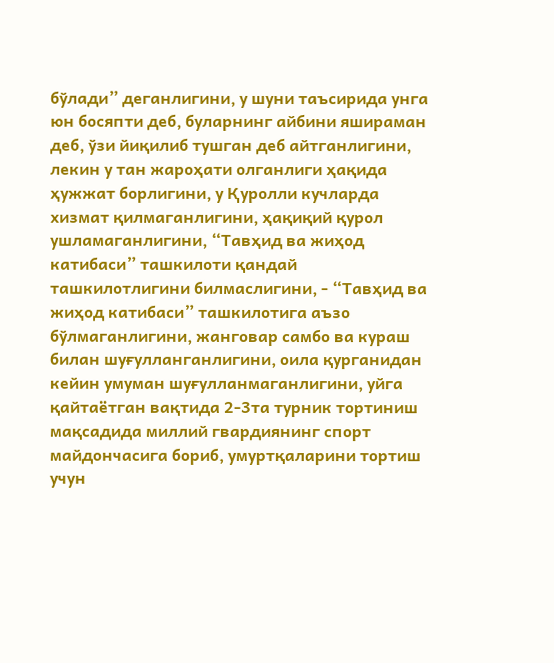бўлади” деганлигини, у шуни таъсирида унга юн босяпти деб, буларнинг айбини яшираман деб, ўзи йиқилиб тушган деб айтганлигини, лекин у тан жароҳати олганлиги ҳақида ҳужжат борлигини, у Қуролли кучларда хизмат қилмаганлигини, ҳақиқий қурол ушламаганлигини, “Тавҳид ва жиҳод катибаси” ташкилоти қандай ташкилотлигини билмаслигини, - “Тавҳид ва жиҳод катибаси” ташкилотига аъзо бўлмаганлигини, жанговар самбо ва кураш билан шуғулланганлигини, оила қурганидан кейин умуман шуғулланмаганлигини, уйга қайтаётган вақтида 2-3та турник тортиниш мақсадида миллий гвардиянинг спорт майдончасига бориб, умуртқаларини тортиш учун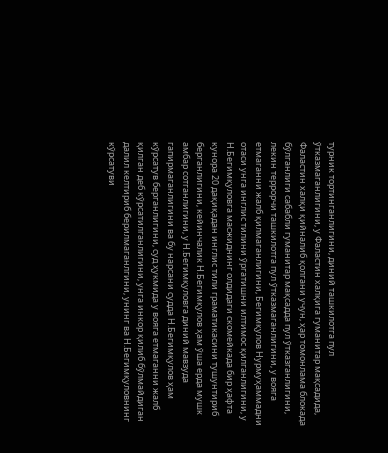турник тортинганлигини, диний ташкилотга пул ўтказмаганлигини, у Фаластин халқига гуманитар мақсадида, Фаластин халқи қийналиб қолгани учун, ҳар томонлама блокада бўлганлиги сабабли гуманитар мақсадда пул ўтказганлигини, лекин террорчи ташкилотга пул ўтказмаганлигини, у вояга етмаганни жалб қилмаганлигини, Бегимқулов Нурмуҳаммадни отаси унга инглис тилини ўргатишни илтимос қилганлигини, у Н.Бегимқуловга масжиднинг олдидаги скомейкада бир ҳафта кунора 20 дақиқадан инглис тили граматикасини тушунтириб берганлигини, кейинчалик Н.Бегимқулов ҳам ўша ерда мушк амбар сотганлигини, у Н.Бегимқуловга диний мавзуда гапирмаганлигини ва бу нарсани судда Н.Бегимқулов ҳам кўрсатув берганлигини, суд ҳукмида у вояга етмаганни жалб қилган деб кўрсатилганлигини, унга инкор қилиб бўлмайдиган далил келтириб берилмаганлгини, унинг ва Н.Бегимқуловнинг кўрсатуви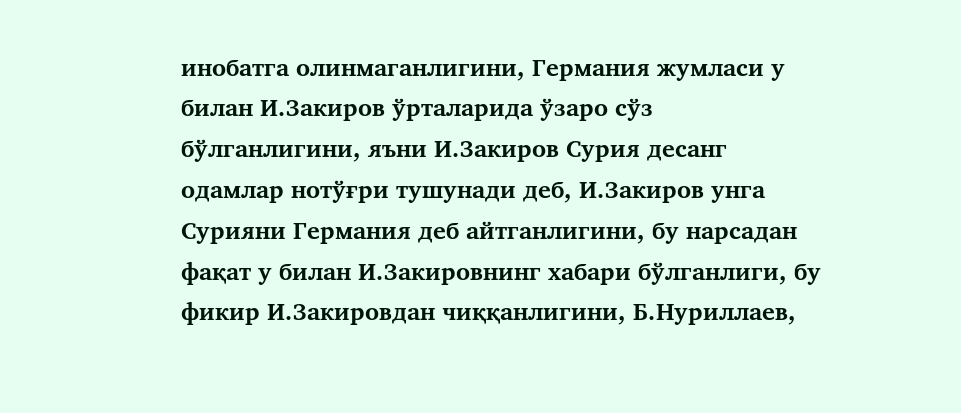инобатга олинмаганлигини, Германия жумласи у билан И.Закиров ўрталарида ўзаро сўз бўлганлигини, яъни И.Закиров Сурия десанг одамлар нотўғри тушунади деб, И.Закиров унга Сурияни Германия деб айтганлигини, бу нарсадан фақат у билан И.Закировнинг хабари бўлганлиги, бу фикир И.Закировдан чиққанлигини, Б.Нуриллаев,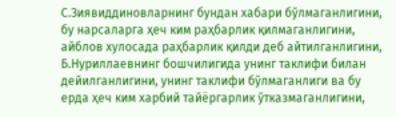С.Зиявиддиновларнинг бундан хабари бўлмаганлигини, бу нарсаларга ҳеч ким раҳбарлик қилмаганлигини, айблов хулосада раҳбарлик қилди деб айтилганлигини, Б.Нуриллаевнинг бошчилигида унинг таклифи билан дейилганлигини, унинг таклифи бўлмаганлиги ва бу ерда ҳеч ким харбий тайёргарлик ўтказмаганлигини,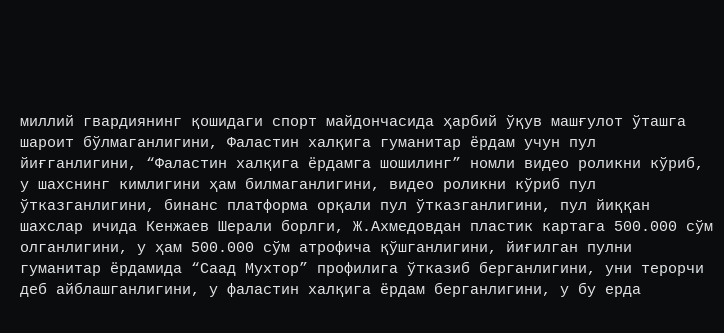миллий гвардиянинг қошидаги спорт майдончасида ҳарбий ўқув машғулот ўташга шароит бўлмаганлигини, Фаластин халқига гуманитар ёрдам учун пул йиғганлигини, “Фаластин халқига ёрдамга шошилинг” номли видео роликни кўриб, у шахснинг кимлигини ҳам билмаганлигини, видео роликни кўриб пул ўтказганлигини, бинанс платформа орқали пул ўтказганлигини, пул йиққан шахслар ичида Кенжаев Шерали борлги, Ж.Ахмедовдан пластик картага 500.000 сўм олганлигини, у ҳам 500.000 сўм атрофича қўшганлигини, йиғилган пулни гуманитар ёрдамида “Саад Мухтор” профилига ўтказиб берганлигини, уни терорчи деб айблашганлигини, у фаластин халқига ёрдам берганлигини, у бу ерда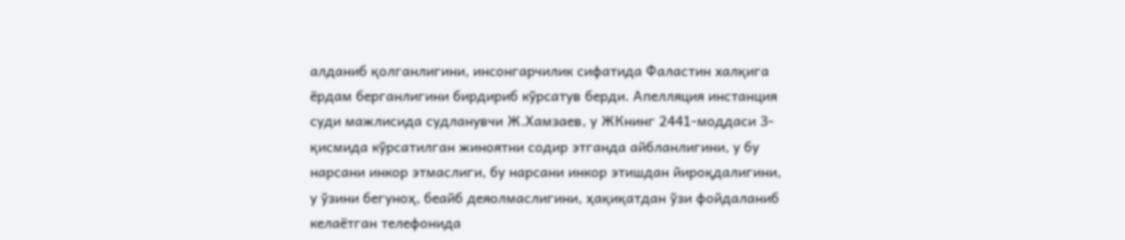алданиб қолганлигини, инсонгарчилик сифатида Фаластин халқига ёрдам берганлигини бирдириб кўрсатув берди. Апелляция инстанция суди мажлисида судланувчи Ж.Хамзаев, у ЖКнинг 2441-моддаси 3-қисмида кўрсатилган жиноятни содир этганда айбланлигини, у бу нарсани инкор этмаслиги, бу нарсани инкор этишдан йироқдалигини, у ўзини бегуноҳ, беайб деяолмаслигини, ҳақиқатдан ўзи фойдаланиб келаётган телефонида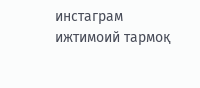инстаграм ижтимоий тармоқ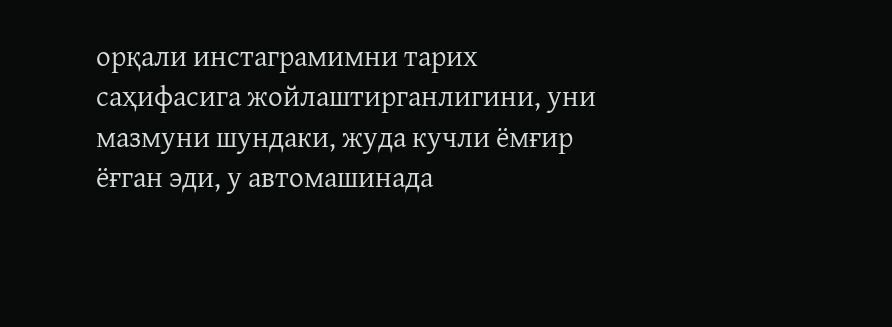орқали инстаграмимни тарих саҳифасига жойлаштирганлигини, уни мазмуни шундаки, жуда кучли ёмғир ёғган эди, у автомашинада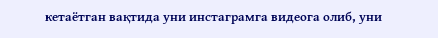кетаётган вақтида уни инстаграмга видеога олиб, уни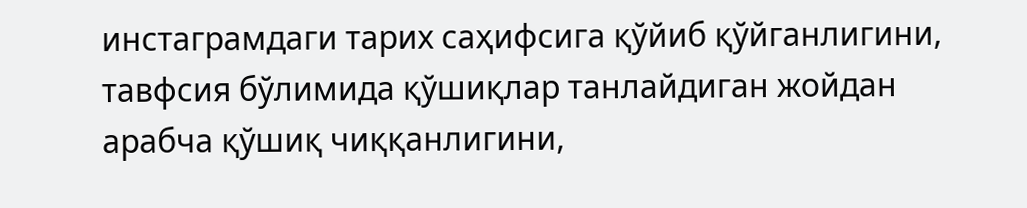инстаграмдаги тарих саҳифсига қўйиб қўйганлигини, тавфсия бўлимида қўшиқлар танлайдиган жойдан арабча қўшиқ чиққанлигини,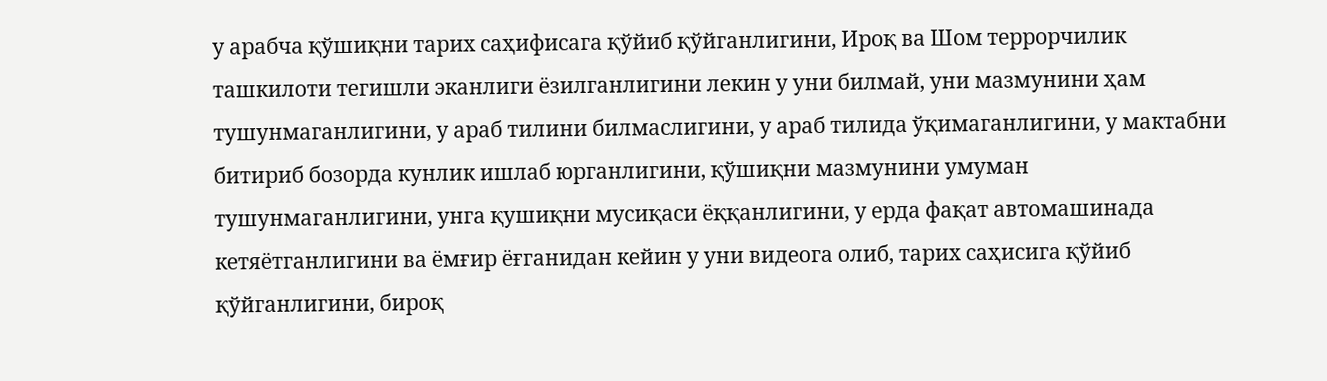у арабча қўшиқни тарих саҳифисага қўйиб қўйганлигини, Ироқ ва Шом террорчилик ташкилоти тегишли эканлиги ёзилганлигини лекин у уни билмай, уни мазмунини ҳам тушунмаганлигини, у араб тилини билмаслигини, у араб тилида ўқимаганлигини, у мактабни битириб бозорда кунлик ишлаб юрганлигини, қўшиқни мазмунини умуман тушунмаганлигини, унга қушиқни мусиқаси ёққанлигини, у ерда фақат автомашинада кетяётганлигини ва ёмғир ёғганидан кейин у уни видеога олиб, тарих саҳисига қўйиб қўйганлигини, бироқ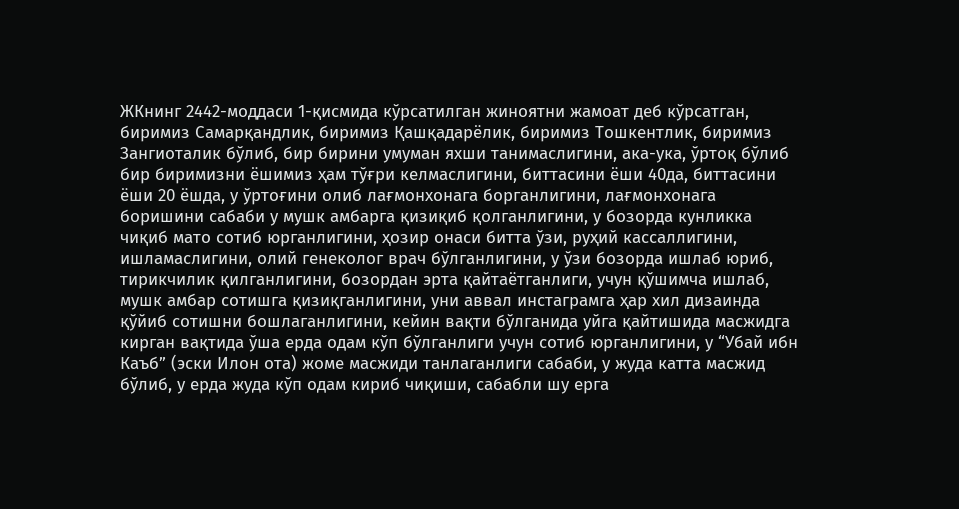ЖКнинг 2442-моддаси 1-қисмида кўрсатилган жиноятни жамоат деб кўрсатган, биримиз Самарқандлик, биримиз Қашқадарёлик, биримиз Тошкентлик, биримиз Зангиоталик бўлиб, бир бирини умуман яхши танимаслигини, ака-ука, ўртоқ бўлиб бир биримизни ёшимиз ҳам тўғри келмаслигини, биттасини ёши 40да, биттасини ёши 20 ёшда, у ўртоғини олиб лағмонхонага борганлигини, лағмонхонага боришини сабаби у мушк амбарга қизиқиб қолганлигини, у бозорда кунликка чиқиб мато сотиб юрганлигини, ҳозир онаси битта ўзи, руҳий кассаллигини, ишламаслигини, олий генеколог врач бўлганлигини, у ўзи бозорда ишлаб юриб, тирикчилик қилганлигини, бозордан эрта қайтаётганлиги, учун қўшимча ишлаб, мушк амбар сотишга қизиқганлигини, уни аввал инстаграмга ҳар хил дизаинда қўйиб сотишни бошлаганлигини, кейин вақти бўлганида уйга қайтишида масжидга кирган вақтида ўша ерда одам кўп бўлганлиги учун сотиб юрганлигини, у “Убай ибн Каъб” (эски Илон ота) жоме масжиди танлаганлиги сабаби, у жуда катта масжид бўлиб, у ерда жуда кўп одам кириб чиқиши, сабабли шу ерга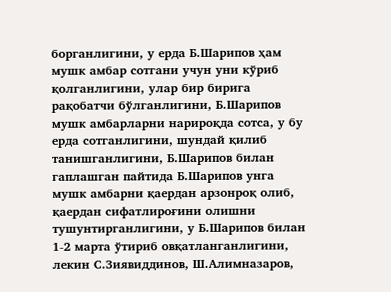борганлигини, у ерда Б.Шарипов ҳам мушк амбар сотгани учун уни кўриб қолганлигини, улар бир бирига рақобатчи бўлганлигини, Б.Шарипов мушк амбарларни нарироқда сотса, у бу ерда сотганлигини, шундай қилиб танишганлигини, Б.Шарипов билан гаплашган пайтида Б.Шарипов унга мушк амбарни қаердан арзонроқ олиб, қаердан сифатлироғини олишни тушунтирганлигини, у Б.Шарипов билан 1-2 марта ўтириб овқатланганлигини, лекин С.Зиявиддинов, Ш.Алимназаров,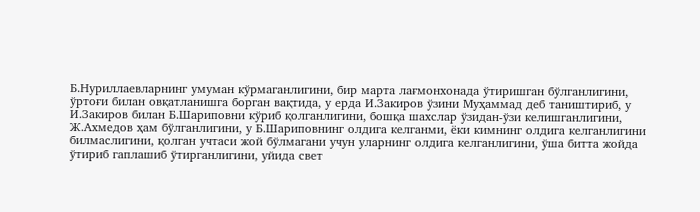Б.Нуриллаевларнинг умуман кўрмаганлигини, бир марта лағмонхонада ўтиришган бўлганлигини, ўртоғи билан овқатланишга борган вақтида, у ерда И.Закиров ўзини Муҳаммад деб таништириб, у И.Закиров билан Б.Шариповни кўриб қолганлигини, бошқа шахслар ўзидан-ўзи келишганлигини, Ж.Ахмедов ҳам бўлганлигини, у Б.Шариповнинг олдига келганми, ёки кимнинг олдига келганлигини билмаслигини, қолган учтаси жой бўлмагани учун уларнинг олдига келганлигини, ўша битта жойда ўтириб гаплашиб ўтирганлигини, уйида свет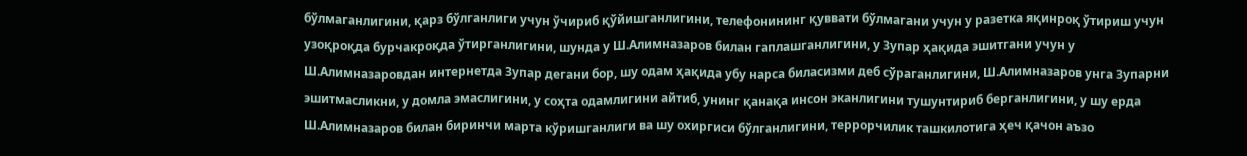бўлмаганлигини, қарз бўлганлиги учун ўчириб қўйишганлигини, телефонининг қуввати бўлмагани учун у разетка яқинроқ ўтириш учун узоқроқда бурчакроқда ўтирганлигини, шунда у Ш.Алимназаров билан гаплашганлигини, у Зупар ҳақида эшитгани учун у Ш.Алимназаровдан интернетда Зупар дегани бор, шу одам ҳақида убу нарса биласизми деб сўраганлигини, Ш.Алимназаров унга Зупарни эшитмасликни, у домла эмаслигини, у соҳта одамлигини айтиб, унинг қанақа инсон эканлигини тушунтириб берганлигини, у шу ерда Ш.Алимназаров билан биринчи марта кўришганлиги ва шу охиргиси бўлганлигини, террорчилик ташкилотига ҳеч қачон аъзо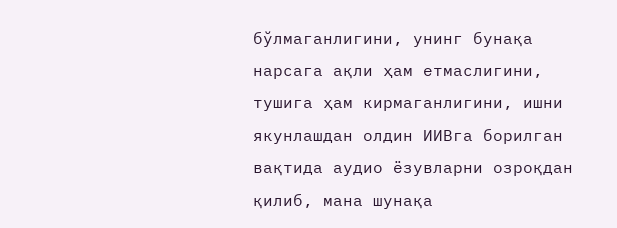бўлмаганлигини, унинг бунақа нарсага ақли ҳам етмаслигини, тушига ҳам кирмаганлигини, ишни якунлашдан олдин ИИВга борилган вақтида аудио ёзувларни озроқдан қилиб, мана шунақа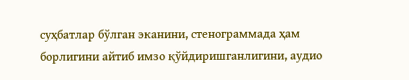суҳбатлар бўлган эканини, стенограммада ҳам борлигини айтиб имзо қўйдиришганлигини, аудио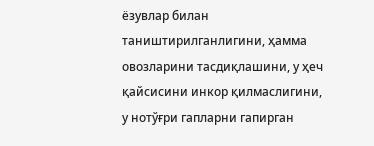ёзувлар билан таништирилганлигини, ҳамма овозларини тасдиқлашини, у ҳеч қайсисини инкор қилмаслигини, у нотўғри гапларни гапирган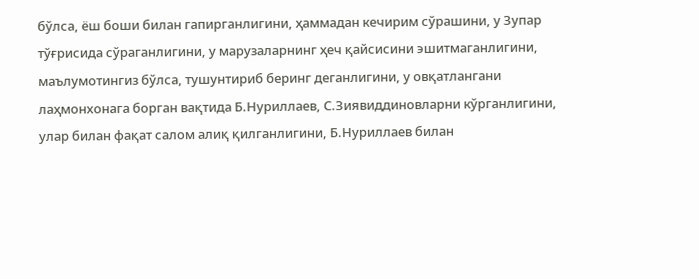бўлса, ёш боши билан гапирганлигини, ҳаммадан кечирим сўрашини, у Зупар тўғрисида сўраганлигини, у марузаларнинг ҳеч қайсисини эшитмаганлигини, маълумотингиз бўлса, тушунтириб беринг деганлигини, у овқатлангани лаҳмонхонага борган вақтида Б.Нуриллаев, С.Зиявиддиновларни кўрганлигини, улар билан фақат салом алиқ қилганлигини, Б.Нуриллаев билан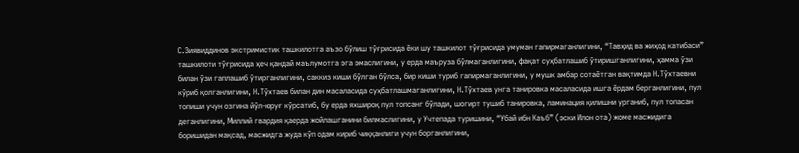С.Зиявиддинов экстримистик ташкилотга аъзо бўлиш тўғрисида ёки шу ташкилот тўғрисида умуман гапирмаганлигини, “Тавҳид ва жиҳод катибаси” ташкилоти тўғрисида ҳеч қандай маълумотга эга эмаслигини, у ерда маъруза бўлмаганлигини, фақат суҳбатлашиб ўтиришганлигини, ҳамма ўзи билан ўзи гаплашиб ўтирганлигини, саккиз киши бўлган бўлса, бир киши туриб гапирмаганлигини, у мушк амбар сотаётган вақтимда Н.Тўхтаевни кўриб қолганлигини, Н.Тўхтаев билан дин масаласида суҳбатлашмаганлигини, Н.Тўхтаев унга танировка масаласида ишга ёрдам берганлигини, пул топиши учун озгина йўл-юруғ кўрсатиб, бу ерда яхшироқ пул топсанг бўлади, шогирт тушиб танировка, ламинация қилишни урганиб, пул топасан деганлигини, Миллий гвардия қаерда жойлашганини билмаслигини, у Учтепада туришини, “Убай ибн Каъб” (эски Илон ота) жоме масжидига боришидан мақсад, масжидга жуда кўп одам кириб чиққанлиги учун борганлигини,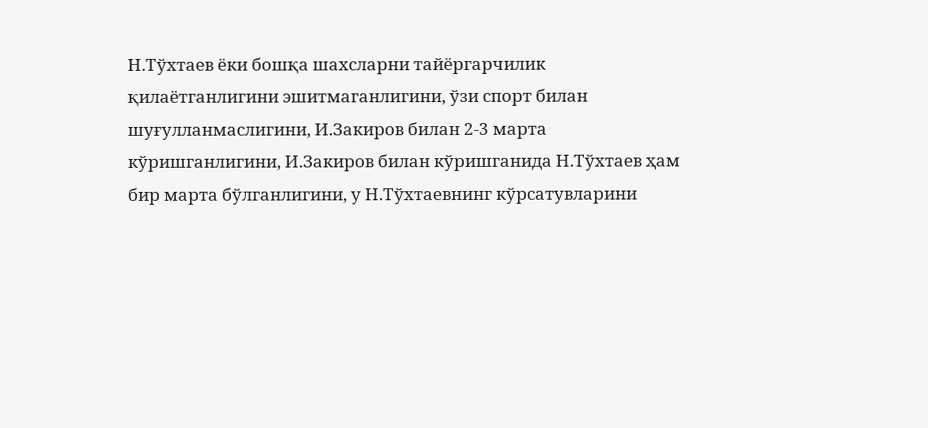Н.Тўхтаев ёки бошқа шахсларни тайёргарчилик қилаётганлигини эшитмаганлигини, ўзи спорт билан шуғулланмаслигини, И.Закиров билан 2-3 марта кўришганлигини, И.Закиров билан кўришганида Н.Тўхтаев ҳам бир марта бўлганлигини, у Н.Тўхтаевнинг кўрсатувларини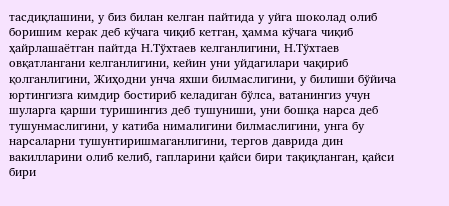тасдиқлашини, у биз билан келган пайтида у уйга шоколад олиб боришим керак деб кўчага чиқиб кетган, ҳамма кўчага чиқиб ҳайрлашаётган пайтда Н.Тўхтаев келганлигини, Н.Тўхтаев овқатлангани келганлигини, кейин уни уйдагилари чақириб қолганлигини, Жиҳодни унча яхши билмаслигини, у билиши бўйича юртингизга кимдир бостириб келадиган бўлса, ватанингиз учун шуларга қарши туришингиз деб тушуниши, уни бошқа нарса деб тушунмаслигини, у катиба нималигини билмаслигини, унга бу нарсаларни тушунтиришмаганлигини, тергов даврида дин вакилларини олиб келиб, гапларини қайси бири тақиқланган, қайси бири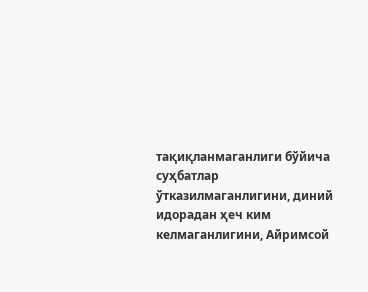тақиқланмаганлиги бўйича суҳбатлар ўтказилмаганлигини, диний идорадан ҳеч ким келмаганлигини, Айримсой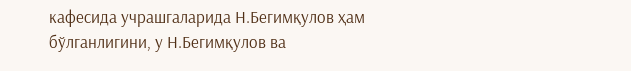кафесида учрашгаларида Н.Бегимқулов ҳам бўлганлигини, у Н.Бегимқулов ва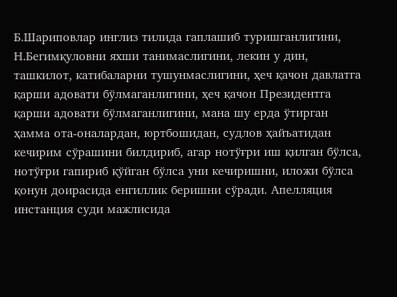Б.Шариповлар инглиз тилида гаплашиб туришганлигини, Н.Бегимқуловни яхши танимаслигини, лекин у дин, ташкилот, катибаларни тушунмаслигини, ҳеч қачон давлатга қарши адовати бўлмаганлигини, ҳеч қачон Президентга қарши адовати бўлмаганлигини, мана шу ерда ўтирган ҳамма ота-оналардан, юртбошидан, судлов ҳайъатидан кечирим сўрашини билдириб, агар нотўғри иш қилган бўлса, нотўғри гапириб қўйган бўлса уни кечиришни, иложи бўлса қонун доирасида енгиллик беришни сўради. Апелляция инстанция суди мажлисида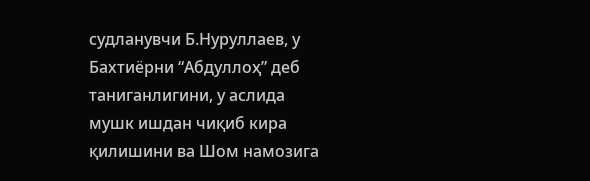судланувчи Б.Нуруллаев, у Бахтиёрни “Абдуллоҳ” деб таниганлигини, у аслида мушк ишдан чиқиб кира қилишини ва Шом намозига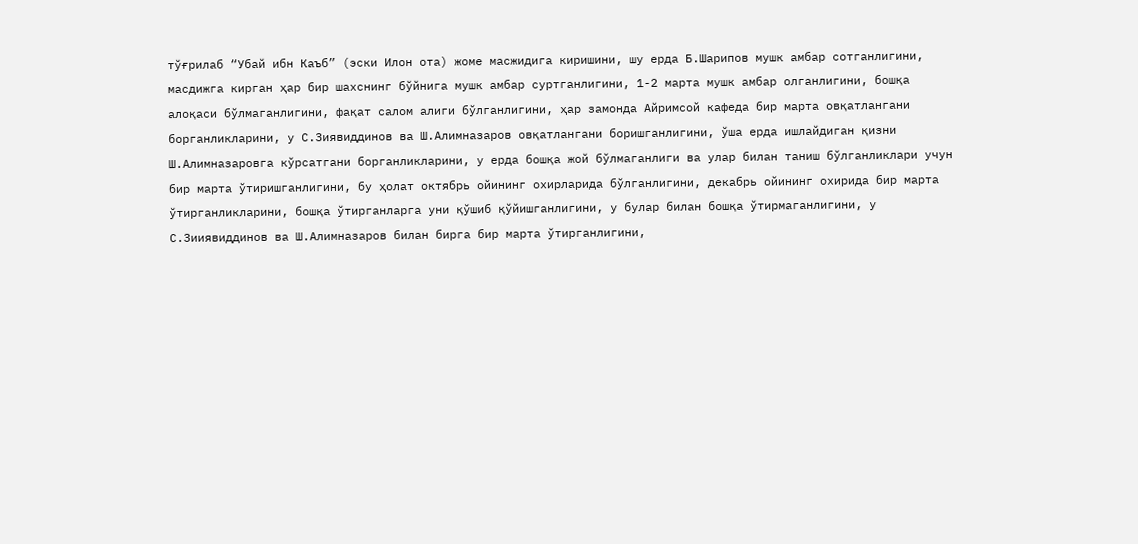тўғрилаб “Убай ибн Каъб” (эски Илон ота) жоме масжидига киришини, шу ерда Б.Шарипов мушк амбар сотганлигини, масдижга кирган ҳар бир шахснинг бўйнига мушк амбар суртганлигини, 1-2 марта мушк амбар олганлигини, бошқа алоқаси бўлмаганлигини, фақат салом алиги бўлганлигини, ҳар замонда Айримсой кафеда бир марта овқатлангани борганликларини, у С.Зиявиддинов ва Ш.Алимназаров овқатлангани боришганлигини, ўша ерда ишлайдиган қизни Ш.Алимназаровга кўрсатгани борганликларини, у ерда бошқа жой бўлмаганлиги ва улар билан таниш бўлганликлари учун бир марта ўтиришганлигини, бу ҳолат октябрь ойининг охирларида бўлганлигини, декабрь ойининг охирида бир марта ўтирганликларини, бошқа ўтирганларга уни қўшиб қўйишганлигини, у булар билан бошқа ўтирмаганлигини, у С.Зииявиддинов ва Ш.Алимназаров билан бирга бир марта ўтирганлигини,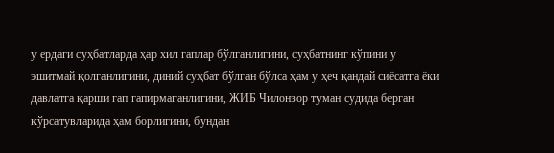у ердаги суҳбатларда ҳар хил гаплар бўлганлигини, суҳбатнинг кўпини у эшитмай қолганлигини, диний суҳбат бўлган бўлса ҳам у ҳеч қандай сиёсатга ёки давлатга қарши гап гапирмаганлигини, ЖИБ Чилонзор туман судида берган кўрсатувларида ҳам борлигини, бундан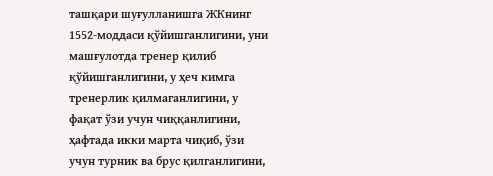ташқари шуғулланишга ЖКнинг 1552-моддаси қўйишганлигини, уни машғулотда тренер қилиб қўйишганлигини, у ҳеч кимга тренерлик қилмаганлигини, у фақат ўзи учун чиққанлигини, ҳафтада икки марта чиқиб, ўзи учун турник ва брус қилганлигини,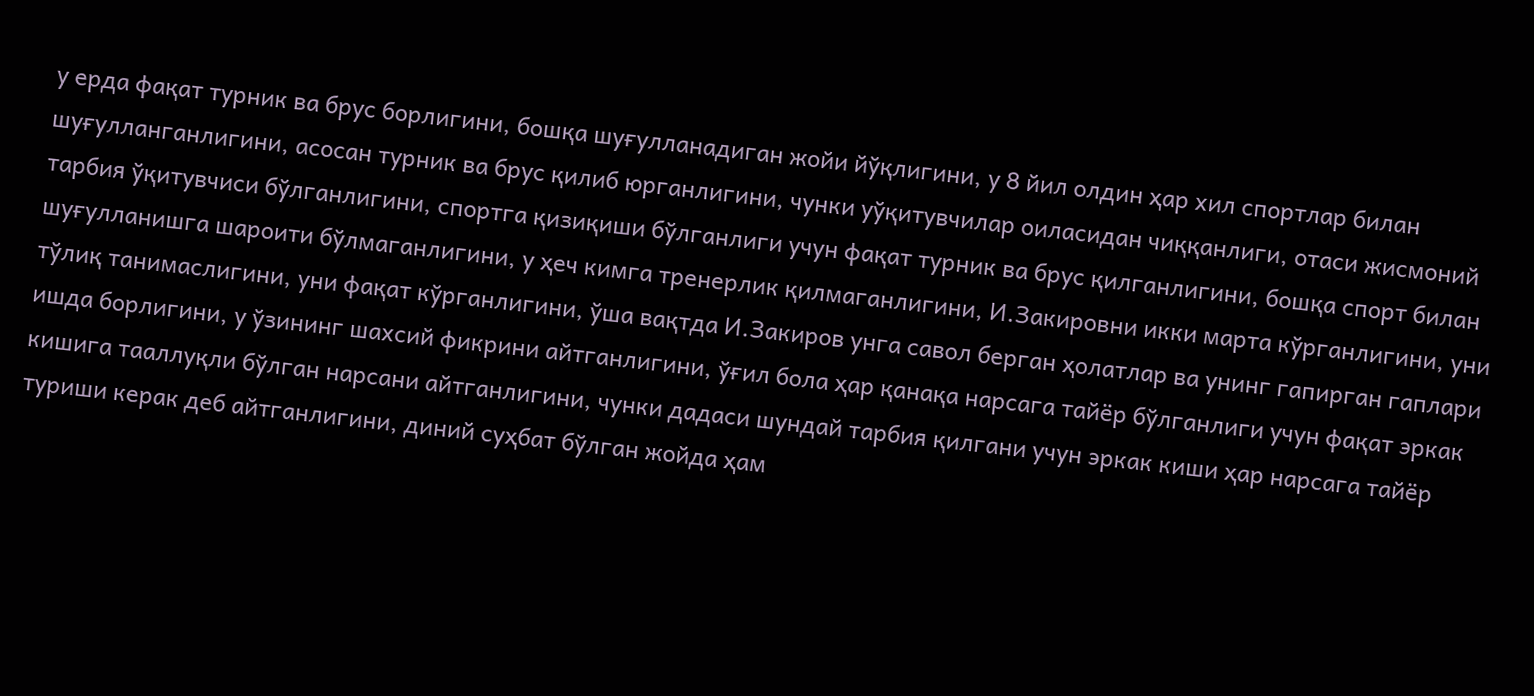у ерда фақат турник ва брус борлигини, бошқа шуғулланадиган жойи йўқлигини, у 8 йил олдин ҳар хил спортлар билан шуғулланганлигини, асосан турник ва брус қилиб юрганлигини, чунки уўқитувчилар оиласидан чиққанлиги, отаси жисмоний тарбия ўқитувчиси бўлганлигини, спортга қизиқиши бўлганлиги учун фақат турник ва брус қилганлигини, бошқа спорт билан шуғулланишга шароити бўлмаганлигини, у ҳеч кимга тренерлик қилмаганлигини, И.Закировни икки марта кўрганлигини, уни тўлиқ танимаслигини, уни фақат кўрганлигини, ўша вақтда И.Закиров унга савол берган ҳолатлар ва унинг гапирган гаплари ишда борлигини, у ўзининг шахсий фикрини айтганлигини, ўғил бола ҳар қанақа нарсага тайёр бўлганлиги учун фақат эркак кишига тааллуқли бўлган нарсани айтганлигини, чунки дадаси шундай тарбия қилгани учун эркак киши ҳар нарсага тайёр туриши керак деб айтганлигини, диний суҳбат бўлган жойда ҳам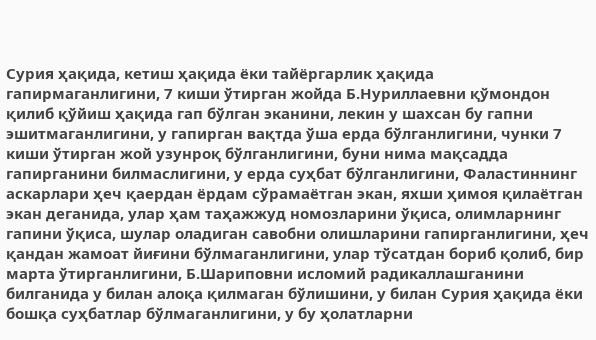Сурия ҳақида, кетиш ҳақида ёки тайёргарлик ҳақида гапирмаганлигини, 7 киши ўтирган жойда Б.Нуриллаевни қўмондон қилиб қўйиш ҳақида гап бўлган эканини, лекин у шахсан бу гапни эшитмаганлигини, у гапирган вақтда ўша ерда бўлганлигини, чунки 7 киши ўтирган жой узунроқ бўлганлигини, буни нима мақсадда гапирганини билмаслигини, у ерда суҳбат бўлганлигини, Фаластиннинг аскарлари ҳеч қаердан ёрдам сўрамаётган экан, яхши ҳимоя қилаётган экан деганида, улар ҳам таҳажжуд номозларини ўқиса, олимларнинг гапини ўқиса, шулар оладиган савобни олишларини гапирганлигини, ҳеч қандан жамоат йиғини бўлмаганлигини, улар тўсатдан бориб қолиб, бир марта ўтирганлигини, Б.Шариповни исломий радикаллашганини билганида у билан алоқа қилмаган бўлишини, у билан Сурия ҳақида ёки бошқа суҳбатлар бўлмаганлигини, у бу ҳолатларни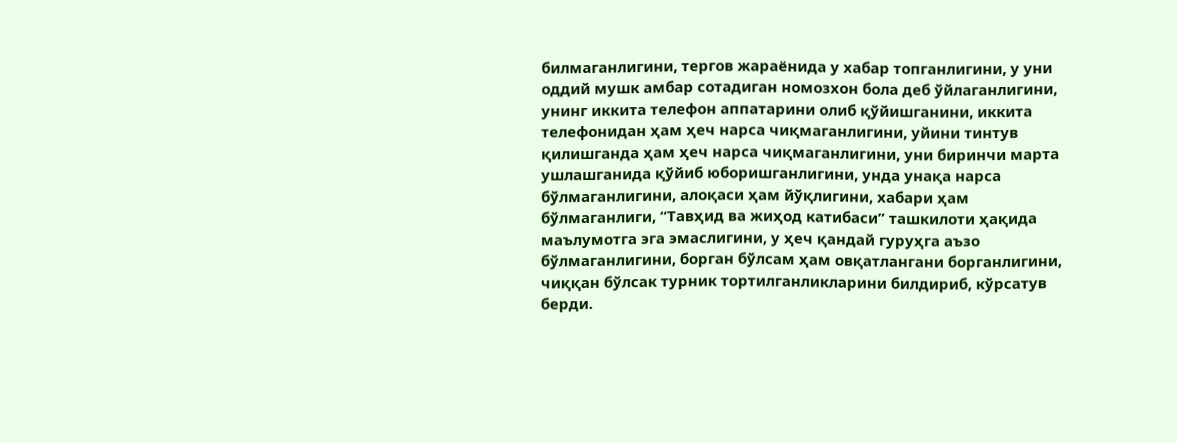билмаганлигини, тергов жараёнида у хабар топганлигини, у уни оддий мушк амбар сотадиган номозхон бола деб ўйлаганлигини, унинг иккита телефон аппатарини олиб қўйишганини, иккита телефонидан ҳам ҳеч нарса чиқмаганлигини, уйини тинтув қилишганда ҳам ҳеч нарса чиқмаганлигини, уни биринчи марта ушлашганида қўйиб юборишганлигини, унда унақа нарса бўлмаганлигини, алоқаси ҳам йўқлигини, хабари ҳам бўлмаганлиги, “Тавҳид ва жиҳод катибаси” ташкилоти ҳақида маълумотга эга эмаслигини, у ҳеч қандай гуруҳга аъзо бўлмаганлигини, борган бўлсам ҳам овқатлангани борганлигини, чиққан бўлсак турник тортилганликларини билдириб, кўрсатув берди.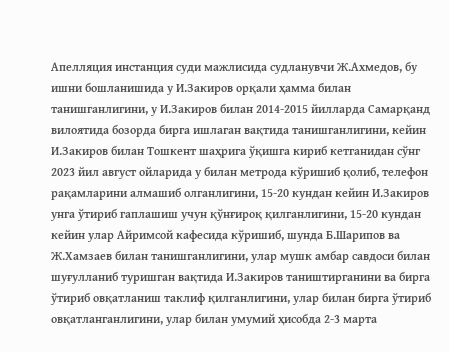Апелляция инстанция суди мажлисида судланувчи Ж.Ахмедов, бу ишни бошланишида у И.Закиров орқали ҳамма билан танишганлигини, у И.Закиров билан 2014-2015 йилларда Самарқанд вилоятида бозорда бирга ишлаган вақтида танишганлигини, кейин И.Закиров билан Тошкент шаҳрига ўқишга кириб кетганидан сўнг 2023 йил август ойларида у билан метрода кўришиб қолиб, телефон рақамларини алмашиб олганлигини, 15-20 кундан кейин И.Закиров унга ўтириб гаплашиш учун қўнғироқ қилганлигини, 15-20 кундан кейин улар Айримсой кафесида кўришиб, шунда Б.Шарипов ва Ж.Хамзаев билан танишганлигини, улар мушк амбар савдоси билан шуғулланиб туришган вақтида И.Закиров таништирганини ва бирга ўтириб овқатланиш таклиф қилганлигини, улар билан бирга ўтириб овқатланганлигини, улар билан умумий ҳисобда 2-3 марта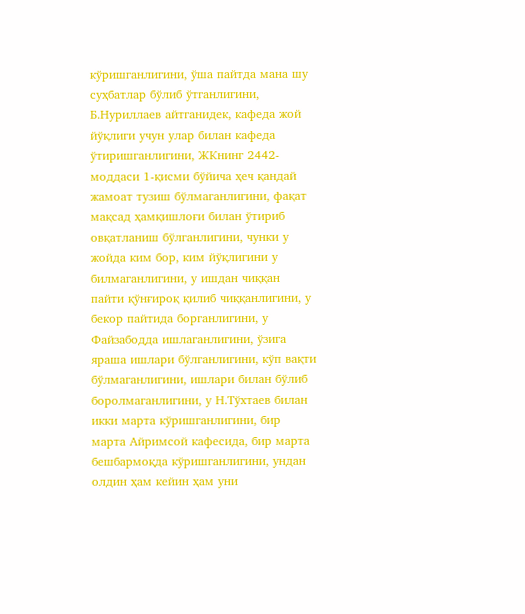кўришганлигини, ўша пайтда мана шу суҳбатлар бўлиб ўтганлигини, Б.Нуриллаев айтганидек, кафеда жой йўқлиги учун улар билан кафеда ўтиришганлигини, ЖКнинг 2442-моддаси 1-қисми бўйича ҳеч қандай жамоат тузиш бўлмаганлигини, фақат мақсад ҳамқишлоғи билан ўтириб овқатланиш бўлганлигини, чунки у жойда ким бор, ким йўқлигини у билмаганлигини, у ишдан чиққан пайти қўнғироқ қилиб чиққанлигини, у бекор пайтида борганлигини, у Файзабодда ишлаганлигини, ўзига яраша ишлари бўлганлигини, кўп вақти бўлмаганлигини, ишлари билан бўлиб боролмаганлигини, у Н.Тўхтаев билан икки марта кўришганлигини, бир марта Айримсой кафесида, бир марта бешбармоқда кўришганлигини, ундан олдин ҳам кейин ҳам уни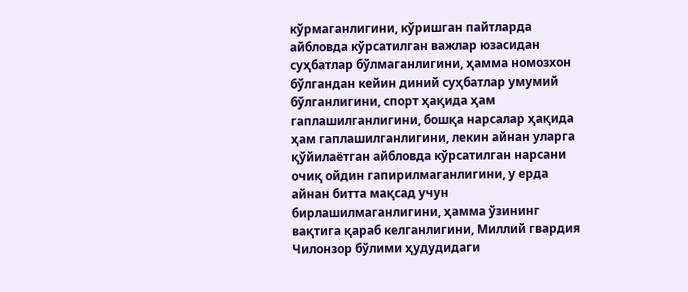кўрмаганлигини, кўришган пайтларда айбловда кўрсатилган важлар юзасидан суҳбатлар бўлмаганлигини, ҳамма номозхон бўлгандан кейин диний суҳбатлар умумий бўлганлигини, спорт ҳақида ҳам гаплашилганлигини, бошқа нарсалар ҳақида ҳам гаплашилганлигини, лекин айнан уларга қўйилаётган айбловда кўрсатилган нарсани очиқ ойдин гапирилмаганлигини, у ерда айнан битта мақсад учун бирлашилмаганлигини, ҳамма ўзининг вақтига қараб келганлигини, Миллий гвардия Чилонзор бўлими ҳудудидаги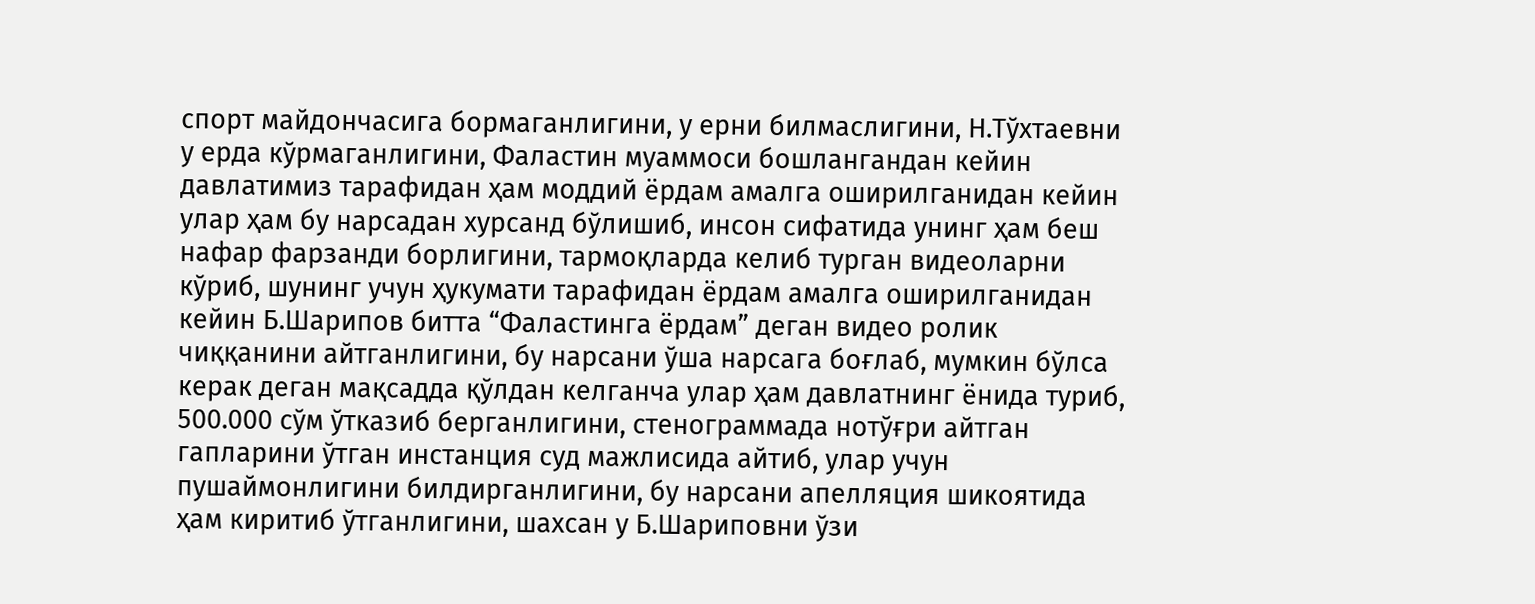спорт майдончасига бормаганлигини, у ерни билмаслигини, Н.Тўхтаевни у ерда кўрмаганлигини, Фаластин муаммоси бошлангандан кейин давлатимиз тарафидан ҳам моддий ёрдам амалга оширилганидан кейин улар ҳам бу нарсадан хурсанд бўлишиб, инсон сифатида унинг ҳам беш нафар фарзанди борлигини, тармоқларда келиб турган видеоларни кўриб, шунинг учун ҳукумати тарафидан ёрдам амалга оширилганидан кейин Б.Шарипов битта “Фаластинга ёрдам” деган видео ролик чиққанини айтганлигини, бу нарсани ўша нарсага боғлаб, мумкин бўлса керак деган мақсадда қўлдан келганча улар ҳам давлатнинг ёнида туриб, 500.000 сўм ўтказиб берганлигини, стенограммада нотўғри айтган гапларини ўтган инстанция суд мажлисида айтиб, улар учун пушаймонлигини билдирганлигини, бу нарсани апелляция шикоятида ҳам киритиб ўтганлигини, шахсан у Б.Шариповни ўзи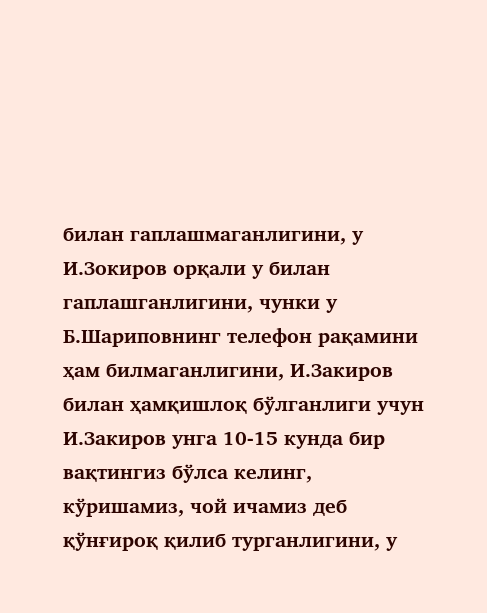билан гаплашмаганлигини, у И.Зокиров орқали у билан гаплашганлигини, чунки у Б.Шариповнинг телефон рақамини ҳам билмаганлигини, И.Закиров билан ҳамқишлоқ бўлганлиги учун И.Закиров унга 10-15 кунда бир вақтингиз бўлса келинг, кўришамиз, чой ичамиз деб қўнғироқ қилиб турганлигини, у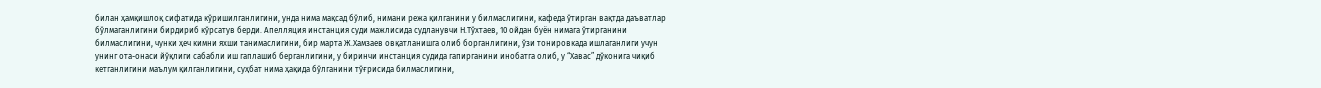билан ҳамқишлоқ сифатида кўришилганлигини, унда нима мақсад бўлиб, нимани режа қилганини у билмаслигини, кафеда ўтирган вақтда даъватлар бўлмаганлигини бирдириб кўрсатув берди. Апелляция инстанция суди мажлисида судланувчи Н.Тўхтаев, 10 ойдан буён нимага ўтирганини билмаслигини, чунки ҳеч кимни яхши танимаслигини, бир марта Ж.Хамзаев овқатланишга олиб борганлигини, ўзи тонировкада ишлаганлиги учун унинг ота-онаси йўқлиги сабабли иш гаплашиб берганлигини, у биринчи инстанция судида гапирганини инобатга олиб, у “Хавас” дўконига чиқиб кетганлигини маълум қилганлигини, суҳбат нима ҳақида бўлганини тўғрисида билмаслигини,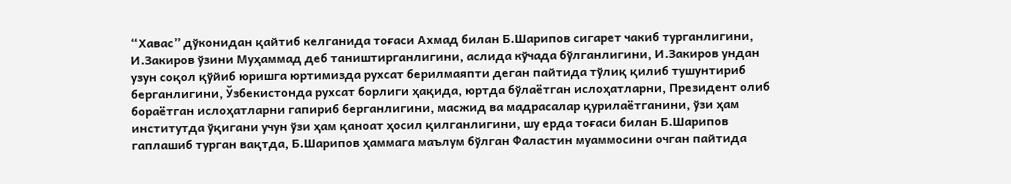“Хавас” дўконидан қайтиб келганида тоғаси Ахмад билан Б.Шарипов сигарет чакиб турганлигини, И.Закиров ўзини Муҳаммад деб таништирганлигини, аслида кўчада бўлганлигини, И.Закиров ундан узун соқол қўйиб юришга юртимизда рухсат берилмаяпти деган пайтида тўлиқ қилиб тушунтириб берганлигини, Ўзбекистонда рухсат борлиги ҳақида, юртда бўлаётган ислоҳатларни, Президент олиб бораётган ислоҳатларни гапириб берганлигини, масжид ва мадрасалар қурилаётганини, ўзи ҳам институтда ўқигани учун ўзи ҳам қаноат ҳосил қилганлигини, шу ерда тоғаси билан Б.Шарипов гаплашиб турган вақтда, Б.Шарипов ҳаммага маълум бўлган Фаластин муаммосини очган пайтида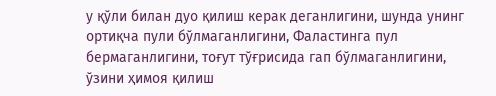у қўли билан дуо қилиш керак деганлигини, шунда унинг ортиқча пули бўлмаганлигини, Фаластинга пул бермаганлигини, тоғут тўғрисида гап бўлмаганлигини, ўзини ҳимоя қилиш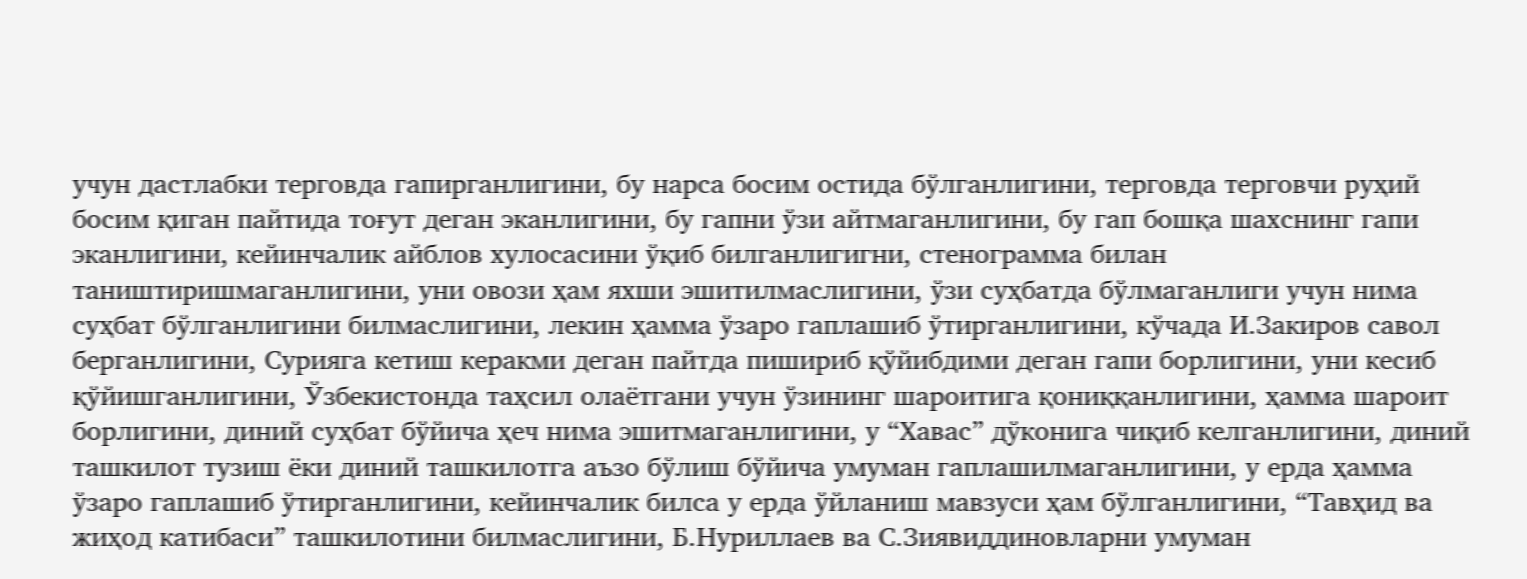учун дастлабки терговда гапирганлигини, бу нарса босим остида бўлганлигини, терговда терговчи руҳий босим қиган пайтида тоғут деган эканлигини, бу гапни ўзи айтмаганлигини, бу гап бошқа шахснинг гапи эканлигини, кейинчалик айблов хулосасини ўқиб билганлигигни, стенограмма билан таништиришмаганлигини, уни овози ҳам яхши эшитилмаслигини, ўзи суҳбатда бўлмаганлиги учун нима суҳбат бўлганлигини билмаслигини, лекин ҳамма ўзаро гаплашиб ўтирганлигини, кўчада И.Закиров савол берганлигини, Сурияга кетиш керакми деган пайтда пишириб қўйибдими деган гапи борлигини, уни кесиб қўйишганлигини, Ўзбекистонда таҳсил олаётгани учун ўзининг шароитига қониққанлигини, ҳамма шароит борлигини, диний суҳбат бўйича ҳеч нима эшитмаганлигини, у “Хавас” дўконига чиқиб келганлигини, диний ташкилот тузиш ёки диний ташкилотга аъзо бўлиш бўйича умуман гаплашилмаганлигини, у ерда ҳамма ўзаро гаплашиб ўтирганлигини, кейинчалик билса у ерда ўйланиш мавзуси ҳам бўлганлигини, “Тавҳид ва жиҳод катибаси” ташкилотини билмаслигини, Б.Нуриллаев ва С.Зиявиддиновларни умуман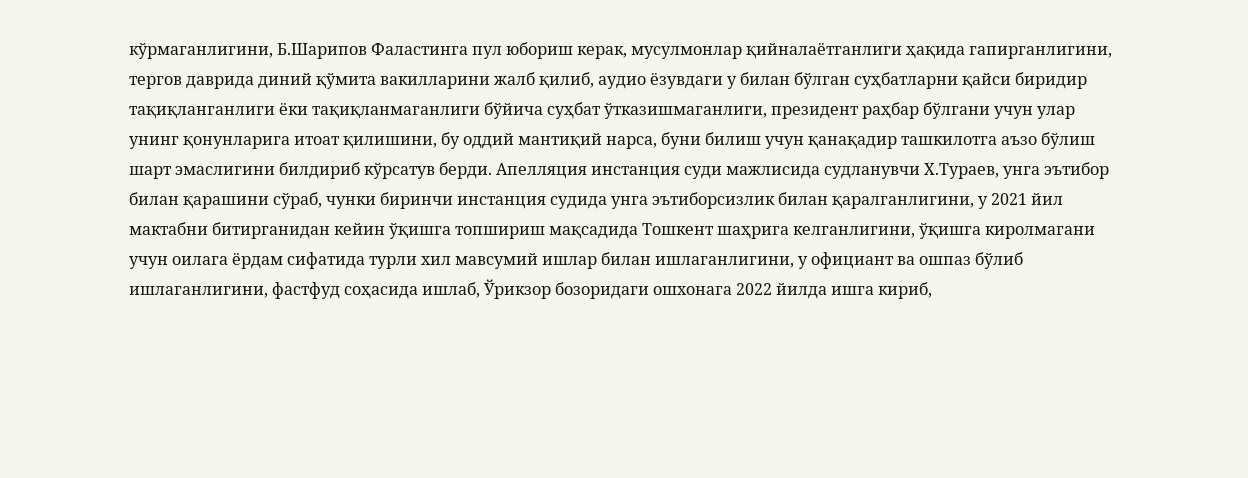кўрмаганлигини, Б.Шарипов Фаластинга пул юбориш керак, мусулмонлар қийналаётганлиги ҳақида гапирганлигини, тергов даврида диний қўмита вакилларини жалб қилиб, аудио ёзувдаги у билан бўлган суҳбатларни қайси биридир тақиқланганлиги ёки тақиқланмаганлиги бўйича суҳбат ўтказишмаганлиги, президент раҳбар бўлгани учун улар унинг қонунларига итоат қилишини, бу оддий мантиқий нарса, буни билиш учун қанақадир ташкилотга аъзо бўлиш шарт эмаслигини билдириб кўрсатув берди. Апелляция инстанция суди мажлисида судланувчи Х.Тураев, унга эътибор билан қарашини сўраб, чунки биринчи инстанция судида унга эътиборсизлик билан қаралганлигини, у 2021 йил мактабни битирганидан кейин ўқишга топшириш мақсадида Тошкент шаҳрига келганлигини, ўқишга киролмагани учун оилага ёрдам сифатида турли хил мавсумий ишлар билан ишлаганлигини, у официант ва ошпаз бўлиб ишлаганлигини, фастфуд соҳасида ишлаб, Ўрикзор бозоридаги ошхонага 2022 йилда ишга кириб,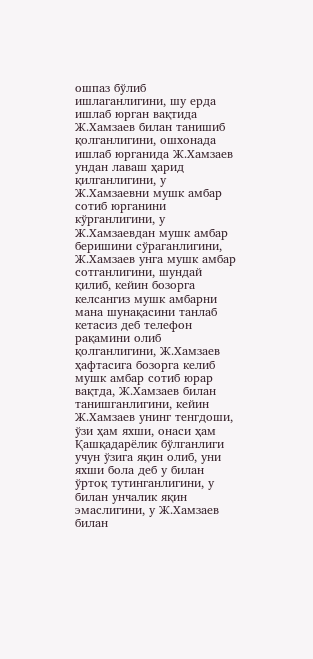ошпаз бўлиб ишлаганлигини, шу ерда ишлаб юрган вақтида Ж.Хамзаев билан танишиб қолганлигини, ошхонада ишлаб юрганида Ж.Хамзаев ундан лаваш ҳарид қилганлигини, у Ж.Хамзаевни мушк амбар сотиб юрганини кўрганлигини, у Ж.Хамзаевдан мушк амбар беришини сўраганлигини, Ж.Хамзаев унга мушк амбар сотганлигини, шундай қилиб, кейин бозорга келсангиз мушк амбарни мана шунақасини танлаб кетасиз деб телефон рақамини олиб қолганлигини, Ж.Хамзаев ҳафтасига бозорга келиб мушк амбар сотиб юрар вақтда, Ж.Хамзаев билан танишганлигини, кейин Ж.Хамзаев унинг тенгдоши, ўзи ҳам яхши, онаси ҳам Қашқадарёлик бўлганлиги учун ўзига яқин олиб, уни яхши бола деб у билан ўртоқ тутинганлигини, у билан унчалик яқин эмаслигини, у Ж.Хамзаев билан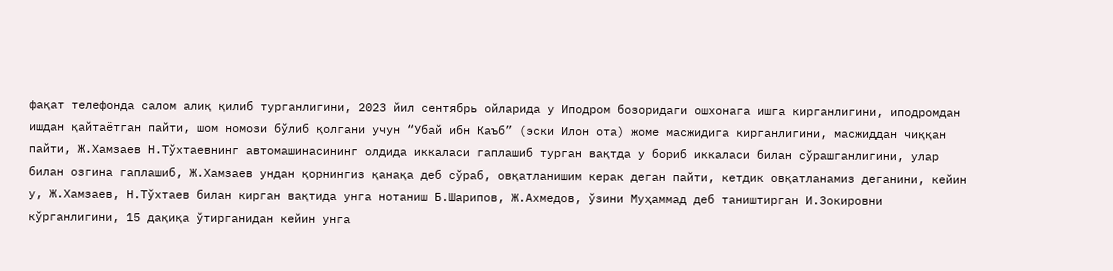фақат телефонда салом алиқ қилиб турганлигини, 2023 йил сентябрь ойларида у Иподром бозоридаги ошхонага ишга кирганлигини, иподромдан ишдан қайтаётган пайти, шом номози бўлиб қолгани учун “Убай ибн Каъб” (эски Илон ота) жоме масжидига кирганлигини, масжиддан чиққан пайти, Ж.Хамзаев Н.Тўхтаевнинг автомашинасининг олдида иккаласи гаплашиб турган вақтда у бориб иккаласи билан сўрашганлигини, улар билан озгина гаплашиб, Ж.Хамзаев ундан қорнингиз қанақа деб сўраб, овқатланишим керак деган пайти, кетдик овқатланамиз деганини, кейин у, Ж.Хамзаев, Н.Тўхтаев билан кирган вақтида унга нотаниш Б.Шарипов, Ж.Ахмедов, ўзини Муҳаммад деб таништирган И.Зокировни кўрганлигини, 15 дақиқа ўтирганидан кейин унга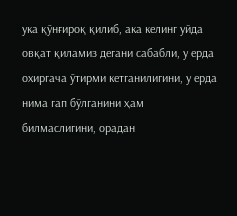ука қўнғироқ қилиб, ака келинг уйда овқат қиламиз дегани сабабли, у ерда охиргача ўтирми кетганилигини, у ерда нима гап бўлганини ҳам билмаслигини, орадан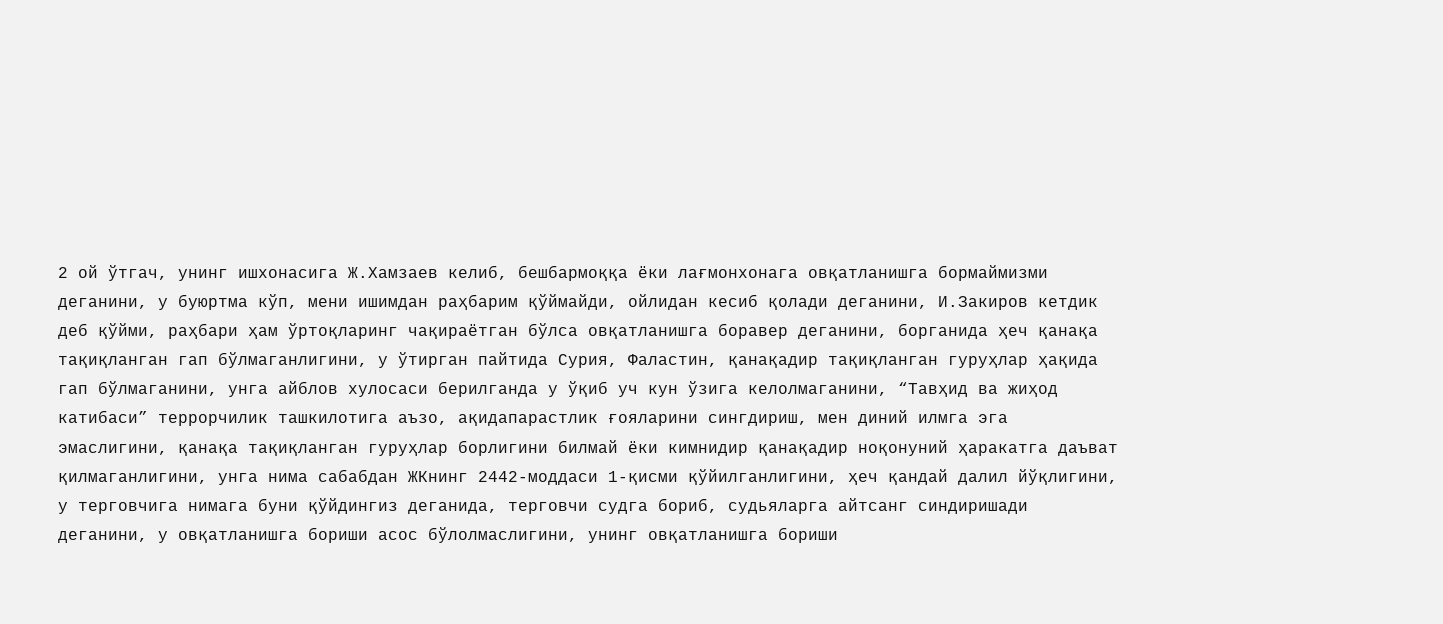2 ой ўтгач, унинг ишхонасига Ж.Хамзаев келиб, бешбармоққа ёки лағмонхонага овқатланишга бормаймизми деганини, у буюртма кўп, мени ишимдан раҳбарим қўймайди, ойлидан кесиб қолади деганини, И.Закиров кетдик деб қўйми, раҳбари ҳам ўртоқларинг чақираётган бўлса овқатланишга боравер деганини, борганида ҳеч қанақа тақиқланган гап бўлмаганлигини, у ўтирган пайтида Сурия, Фаластин, қанақадир тақиқланган гуруҳлар ҳақида гап бўлмаганини, унга айблов хулосаси берилганда у ўқиб уч кун ўзига келолмаганини, “Тавҳид ва жиҳод катибаси” террорчилик ташкилотига аъзо, ақидапарастлик ғояларини сингдириш, мен диний илмга эга эмаслигини, қанақа тақиқланган гуруҳлар борлигини билмай ёки кимнидир қанақадир ноқонуний ҳаракатга даъват қилмаганлигини, унга нима сабабдан ЖКнинг 2442-моддаси 1-қисми қўйилганлигини, ҳеч қандай далил йўқлигини, у терговчига нимага буни қўйдингиз деганида, терговчи судга бориб, судьяларга айтсанг синдиришади деганини, у овқатланишга бориши асос бўлолмаслигини, унинг овқатланишга бориши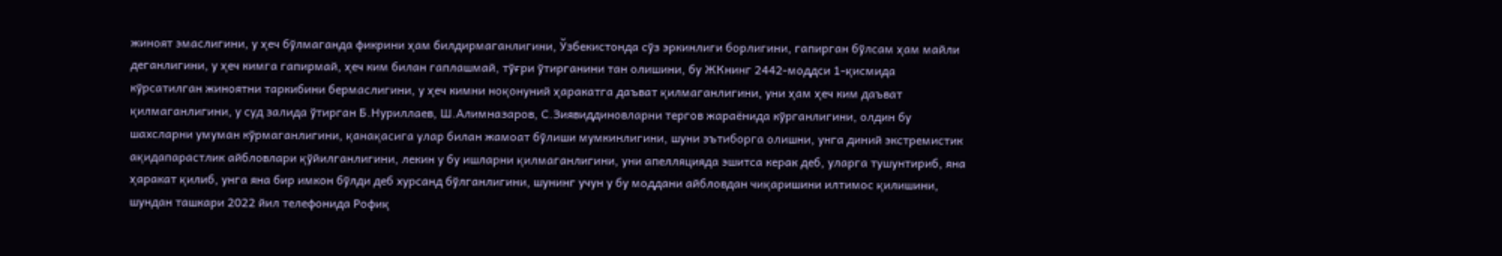жиноят эмаслигини, у ҳеч бўлмаганда фикрини ҳам билдирмаганлигини, Ўзбекистонда сўз эркинлиги борлигини, гапирган бўлсам ҳам майли деганлигини, у ҳеч кимга гапирмай, ҳеч ким билан гаплашмай, тўғри ўтирганини тан олишини, бу ЖКнинг 2442-моддси 1-қисмида кўрсатилган жиноятни таркибини бермаслигини, у ҳеч кимни ноқонуний ҳаракатга даъват қилмаганлигини, уни ҳам ҳеч ким даъват қилмаганлигини, у суд залида ўтирган Б.Нуриллаев, Ш.Алимназаров, С.Зиявиддиновларни тергов жараёнида кўрганлигини, олдин бу шахсларни умуман кўрмаганлигини, қанақасига улар билан жамоат бўлиши мумкинлигини, шуни эътиборга олишни, унга диний экстремистик ақидапарастлик айбловлари қўйилганлигини, лекин у бу ишларни қилмаганлигини, уни апелляцияда эшитса керак деб, уларга тушунтириб, яна ҳаракат қилиб, унга яна бир имкон бўлди деб хурсанд бўлганлигини, шунинг учун у бу моддани айбловдан чиқаришини илтимос қилишини, шундан ташкари 2022 йил телефонида Рофиқ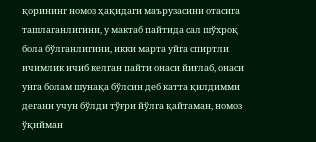қорининг номоз ҳақидаги маърузасини отасига ташлаганлигини, у мактаб пайтида сал шўхроқ бола бўлганлигини, икки марта уйга спиртли ичимлик ичиб келган пайти онаси йиғлаб, онаси унга болам шунақа бўлсин деб катта қилдимми дегани учун бўлди тўғри йўлга қайтаман, номоз ўқийман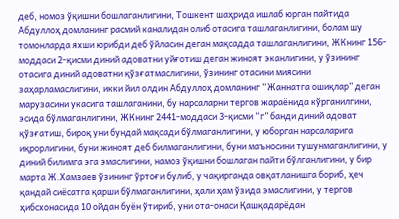деб, номоз ўқишни бошлаганлигини, Тошкент шаҳрида ишлаб юрган пайтида Абдуллоҳ домланинг расмий каналидан олиб отасига ташлаганлигини, болам шу томонларда яхши юрибди деб ўйласин деган мақсадда ташлаганлигини, ЖКнинг 156-моддаси 2-қисми диний адоватни уйғотиш деган жиноят эканлигини, у ўзининг отасига диний адоватни қўзғатмаслигини, ўзининг отасини миясини заҳарламаслигини, икки йил олдин Абдуллоҳ домланинг “Жаннатга ошиқлар” деган марузасини укасига ташлаганини, бу нарсаларни тергов жараёнида кўрганилгини, эсида бўлмаганлигини, ЖКнинг 2441-моддаси 3-қисми “г” банди диний адоват қўзғатиш, бироқ уни бундай мақсади бўлмаганлигини, у юборган нарсаларига иқрорлигини, буни жиноят деб билмаганлигини, буни маъносини тушунмаганлигини, у диний билимга эга эмаслигини, намоз ўқишни бошлаган пайти бўлганлигини, у бир марта Ж.Хамзаев ўзининг ўртоғи булиб, у чақирганда овқатланишга бориб, ҳеч қандай сиёсатга қарши бўлмаганлигини, ҳали ҳам ўзида эмаслигини, у тергов ҳибсхонасида 10 ойдан буён ўтириб, уни ота-онаси Қашқадарёдан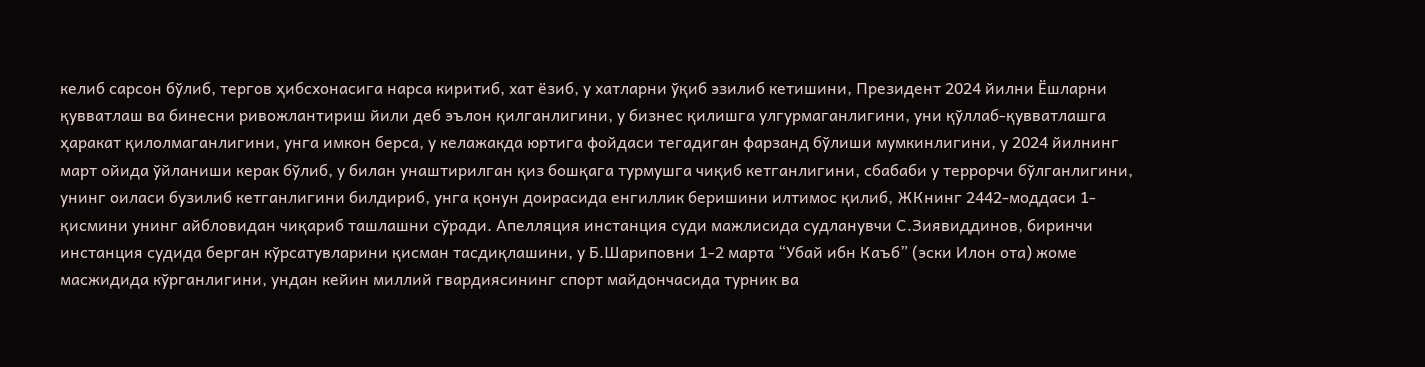келиб сарсон бўлиб, тергов ҳибсхонасига нарса киритиб, хат ёзиб, у хатларни ўқиб эзилиб кетишини, Президент 2024 йилни Ёшларни қувватлаш ва бинесни ривожлантириш йили деб эълон қилганлигини, у бизнес қилишга улгурмаганлигини, уни қўллаб-қувватлашга ҳаракат қилолмаганлигини, унга имкон берса, у келажакда юртига фойдаси тегадиган фарзанд бўлиши мумкинлигини, у 2024 йилнинг март ойида ўйланиши керак бўлиб, у билан унаштирилган қиз бошқага турмушга чиқиб кетганлигини, сбабаби у террорчи бўлганлигини, унинг оиласи бузилиб кетганлигини билдириб, унга қонун доирасида енгиллик беришини илтимос қилиб, ЖКнинг 2442-моддаси 1-қисмини унинг айбловидан чиқариб ташлашни сўради. Апелляция инстанция суди мажлисида судланувчи С.Зиявиддинов, биринчи инстанция судида берган кўрсатувларини қисман тасдиқлашини, у Б.Шариповни 1-2 марта “Убай ибн Каъб” (эски Илон ота) жоме масжидида кўрганлигини, ундан кейин миллий гвардиясининг спорт майдончасида турник ва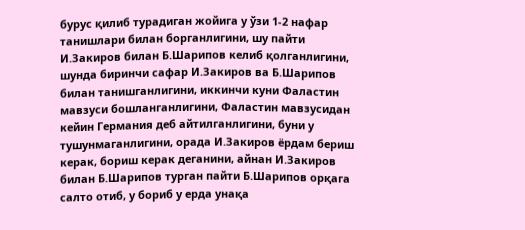бурус қилиб турадиган жойига у ўзи 1-2 нафар танишлари билан борганлигини, шу пайти И.Закиров билан Б.Шарипов келиб қолганлигини, шунда биринчи сафар И.Закиров ва Б.Шарипов билан танишганлигини, иккинчи куни Фаластин мавзуси бошланганлигини, Фаластин мавзусидан кейин Германия деб айтилганлигини, буни у тушунмаганлигини, орада И.Закиров ёрдам бериш керак, бориш керак деганини, айнан И.Закиров билан Б.Шарипов турган пайти Б.Шарипов орқага салто отиб, у бориб у ерда унақа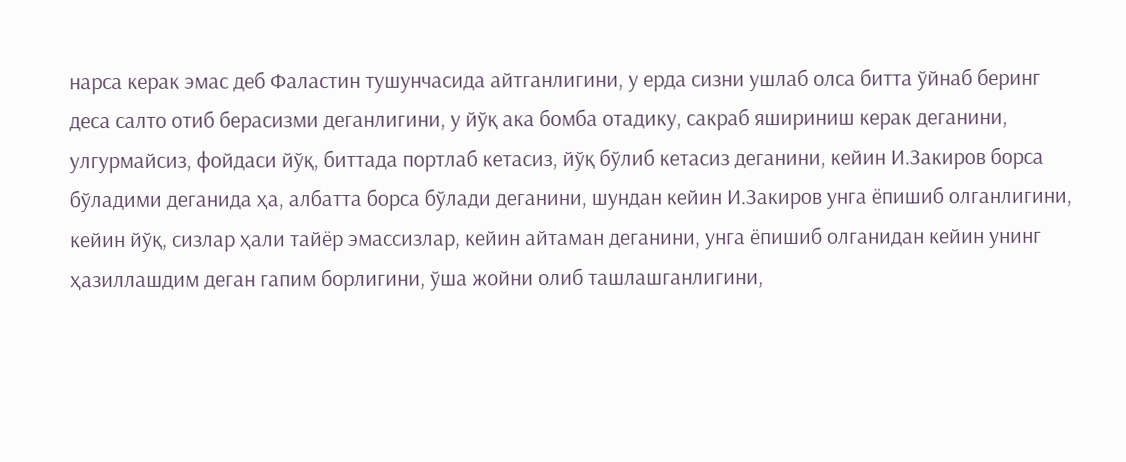нарса керак эмас деб Фаластин тушунчасида айтганлигини, у ерда сизни ушлаб олса битта ўйнаб беринг деса салто отиб берасизми деганлигини, у йўқ ака бомба отадику, сакраб яшириниш керак деганини, улгурмайсиз, фойдаси йўқ, биттада портлаб кетасиз, йўқ бўлиб кетасиз деганини, кейин И.Закиров борса бўладими деганида ҳа, албатта борса бўлади деганини, шундан кейин И.Закиров унга ёпишиб олганлигини, кейин йўқ, сизлар ҳали тайёр эмассизлар, кейин айтаман деганини, унга ёпишиб олганидан кейин унинг ҳазиллашдим деган гапим борлигини, ўша жойни олиб ташлашганлигини,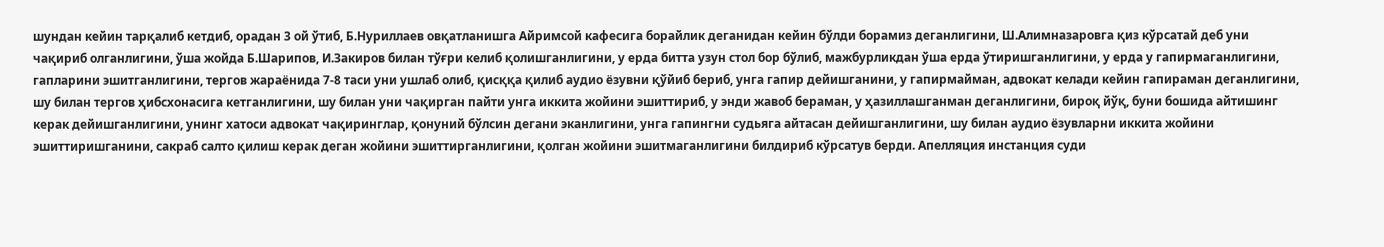шундан кейин тарқалиб кетдиб, орадан 3 ой ўтиб, Б.Нуриллаев овқатланишга Айримсой кафесига борайлик деганидан кейин бўлди борамиз деганлигини, Ш.Алимназаровга қиз кўрсатай деб уни чақириб олганлигини, ўша жойда Б.Шарипов, И.Закиров билан тўғри келиб қолишганлигини, у ерда битта узун стол бор бўлиб, мажбурликдан ўша ерда ўтиришганлигини, у ерда у гапирмаганлигини, гапларини эшитганлигини, тергов жараёнида 7-8 таси уни ушлаб олиб, қисққа қилиб аудио ёзувни қўйиб бериб, унга гапир дейишганини, у гапирмайман, адвокат келади кейин гапираман деганлигини, шу билан тергов ҳибсхонасига кетганлигини, шу билан уни чақирган пайти унга иккита жойини эшиттириб, у энди жавоб бераман, у ҳазиллашганман деганлигини, бироқ йўқ, буни бошида айтишинг керак дейишганлигини, унинг хатоси адвокат чақиринглар, қонуний бўлсин дегани эканлигини, унга гапингни судьяга айтасан дейишганлигини, шу билан аудио ёзувларни иккита жойини эшиттиришганини, сакраб салто қилиш керак деган жойини эшиттирганлигини, қолган жойини эшитмаганлигини билдириб кўрсатув берди. Апелляция инстанция суди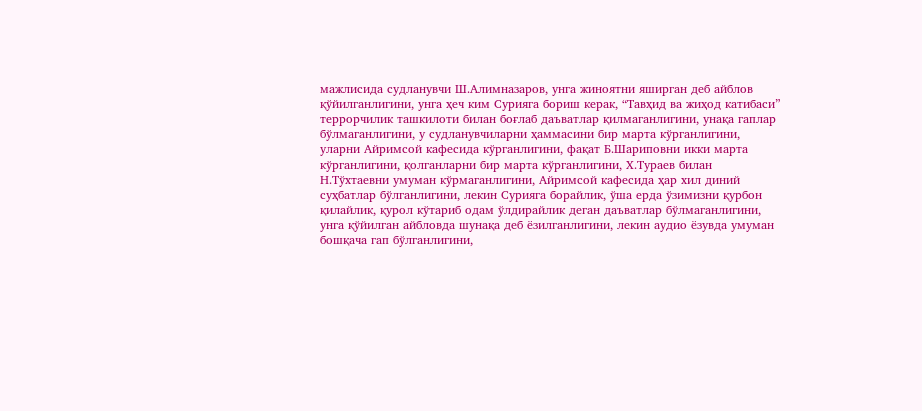мажлисида судланувчи Ш.Алимназаров, унга жиноятни яширган деб айблов қўйилганлигини, унга ҳеч ким Сурияга бориш керак, “Тавҳид ва жиҳод катибаси” террорчилик ташкилоти билан боғлаб даъватлар қилмаганлигини, унақа гаплар бўлмаганлигини, у судланувчиларни ҳаммасини бир марта кўрганлигини, уларни Айримсой кафесида кўрганлигини, фақат Б.Шариповни икки марта кўрганлигини, қолганларни бир марта кўрганлигини, Х.Тураев билан Н.Тўхтаевни умуман кўрмаганлигини, Айримсой кафесида ҳар хил диний суҳбатлар бўлганлигини, лекин Сурияга борайлик, ўша ерда ўзимизни қурбон қилайлик, қурол кўтариб одам ўлдирайлик деган даъватлар бўлмаганлигини, унга қўйилган айбловда шунақа деб ёзилганлигини, лекин аудио ёзувда умуман бошқача гап бўлганлигини,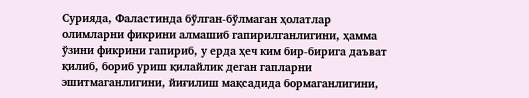Сурияда, Фаластинда бўлган-бўлмаган ҳолатлар олимларни фикрини алмашиб гапирилганлигини, ҳамма ўзини фикрини гапириб, у ерда ҳеч ким бир-бирига даъват қилиб, бориб уриш қилайлик деган гапларни эшитмаганлигини, йиғилиш мақсадида бормаганлигини,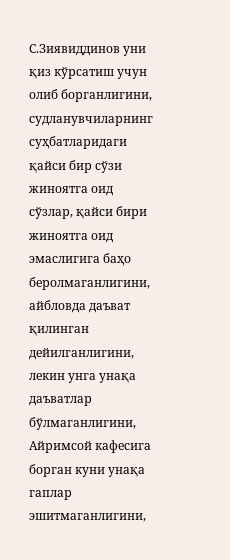С.Зиявиддинов уни қиз кўрсатиш учун олиб борганлигини, судланувчиларнинг суҳбатларидаги қайси бир сўзи жиноятга оид сўзлар, қайси бири жиноятга оид эмаслигига баҳо беролмаганлигини, айбловда даъват қилинган дейилганлигини, лекин унга унақа даъватлар бўлмаганлигини, Айримсой кафесига борган куни унақа гаплар эшитмаганлигини,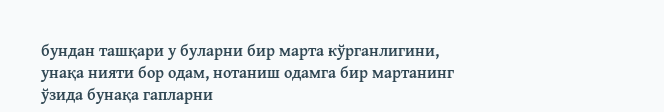бундан ташқари у буларни бир марта кўрганлигини, унақа нияти бор одам, нотаниш одамга бир мартанинг ўзида бунақа гапларни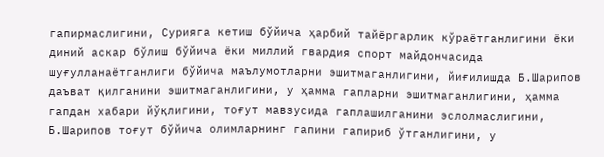гапирмаслигини, Сурияга кетиш бўйича ҳарбий тайёргарлик кўраётганлигини ёки диний аскар бўлиш бўйича ёки миллий гвардия спорт майдончасида шуғулланаётганлиги бўйича маълумотларни эшитмаганлигини, йиғилишда Б.Шарипов даъват қилганини эшитмаганлигини, у ҳамма гапларни эшитмаганлигини, ҳамма гапдан хабари йўқлигини, тоғут мавзусида гаплашилганини эслолмаслигини, Б.Шарипов тоғут бўйича олимларнинг гапини гапириб ўтганлигини, у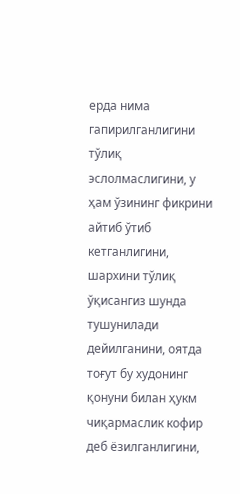ерда нима гапирилганлигини тўлиқ эслолмаслигини, у ҳам ўзининг фикрини айтиб ўтиб кетганлигини, шархини тўлиқ ўқисангиз шунда тушунилади дейилганини, оятда тоғут бу худонинг қонуни билан ҳукм чиқармаслик кофир деб ёзилганлигини,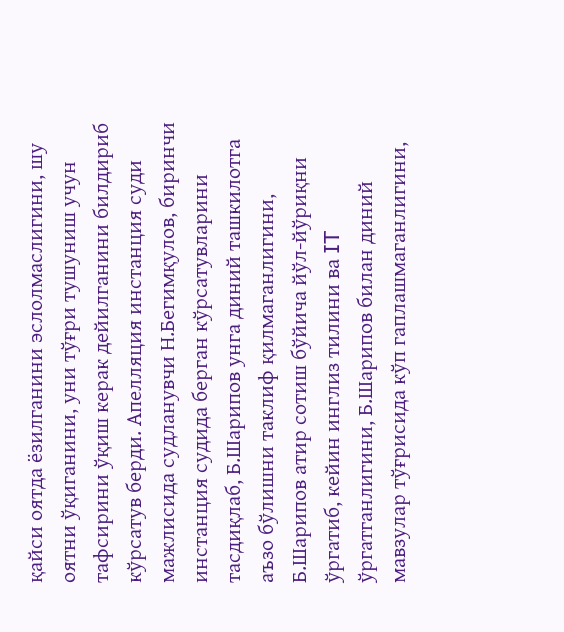қайси оятда ёзилганини эслолмаслигини, шу оятни ўқиганини, уни тўғри тушуниш учун тафсирини ўқиш керак дейилганини билдириб кўрсатув берди. Апелляция инстанция суди мажлисида судланувчи Н.Бегимқулов, биринчи инстанция судида берган кўрсатувларини тасдиқлаб, Б.Шарипов унга диний ташкилотга аъзо бўлишни таклиф қилмаганлигини, Б.Шарипов атир сотиш бўйича йўл-йўриқни ўргатиб, кейин инглиз тилини ва IT ўргатганлигини, Б.Шарипов билан диний мавзулар тўғрисида кўп гаплашмаганлигини,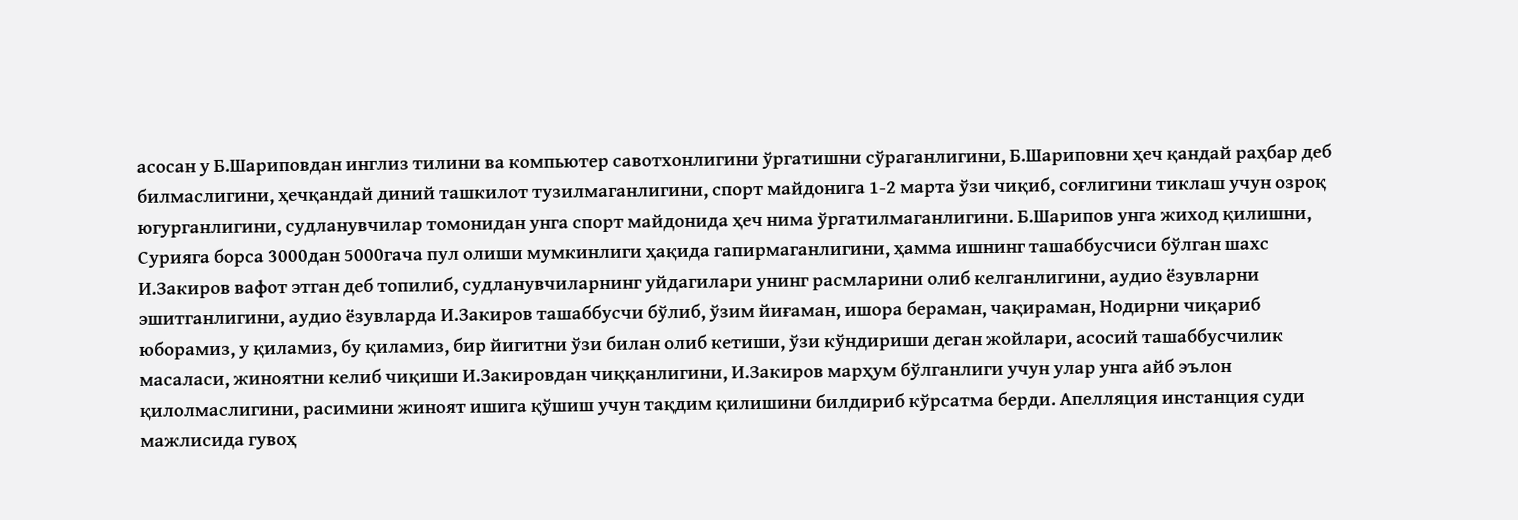асосан у Б.Шариповдан инглиз тилини ва компьютер савотхонлигини ўргатишни сўраганлигини, Б.Шариповни ҳеч қандай раҳбар деб билмаслигини, ҳечқандай диний ташкилот тузилмаганлигини, спорт майдонига 1-2 марта ўзи чиқиб, соғлигини тиклаш учун озроқ югурганлигини, судланувчилар томонидан унга спорт майдонида ҳеч нима ўргатилмаганлигини. Б.Шарипов унга жиход қилишни, Сурияга борса 3000дан 5000гача пул олиши мумкинлиги ҳақида гапирмаганлигини, ҳамма ишнинг ташаббусчиси бўлган шахс И.Закиров вафот этган деб топилиб, судланувчиларнинг уйдагилари унинг расмларини олиб келганлигини, аудио ёзувларни эшитганлигини, аудио ёзувларда И.Закиров ташаббусчи бўлиб, ўзим йиғаман, ишора бераман, чақираман, Нодирни чиқариб юборамиз, у қиламиз, бу қиламиз, бир йигитни ўзи билан олиб кетиши, ўзи кўндириши деган жойлари, асосий ташаббусчилик масаласи, жиноятни келиб чиқиши И.Закировдан чиққанлигини, И.Закиров марҳум бўлганлиги учун улар унга айб эълон қилолмаслигини, расимини жиноят ишига қўшиш учун тақдим қилишини билдириб кўрсатма берди. Апелляция инстанция суди мажлисида гувоҳ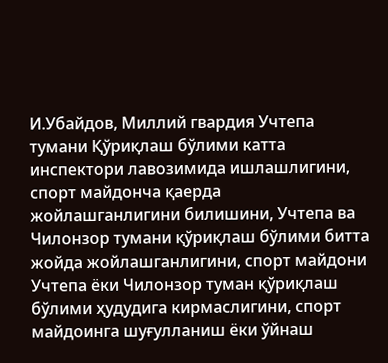И.Убайдов, Миллий гвардия Учтепа тумани Қўриқлаш бўлими катта инспектори лавозимида ишлашлигини, спорт майдонча қаерда жойлашганлигини билишини, Учтепа ва Чилонзор тумани қўриқлаш бўлими битта жойда жойлашганлигини, спорт майдони Учтепа ёки Чилонзор туман қўриқлаш бўлими ҳудудига кирмаслигини, спорт майдоинга шуғулланиш ёки ўйнаш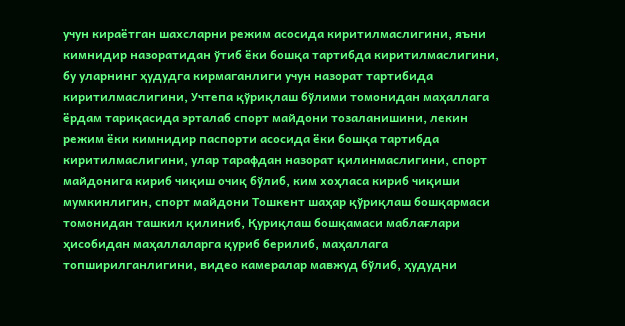учун кираётган шахсларни режим асосида киритилмаслигини, яъни кимнидир назоратидан ўтиб ёки бошқа тартибда киритилмаслигини, бу уларнинг ҳудудга кирмаганлиги учун назорат тартибида киритилмаслигини, Учтепа қўриқлаш бўлими томонидан маҳаллага ёрдам тариқасида эрталаб спорт майдони тозаланишини, лекин режим ёки кимнидир паспорти асосида ёки бошқа тартибда киритилмаслигини, улар тарафдан назорат қилинмаслигини, спорт майдонига кириб чиқиш очиқ бўлиб, ким хоҳласа кириб чиқиши мумкинлигин, спорт майдони Тошкент шаҳар қўриқлаш бошқармаси томонидан ташкил қилиниб, Қуриқлаш бошқамаси маблағлари ҳисобидан маҳаллаларга қуриб берилиб, маҳаллага топширилганлигини, видео камералар мавжуд бўлиб, ҳудудни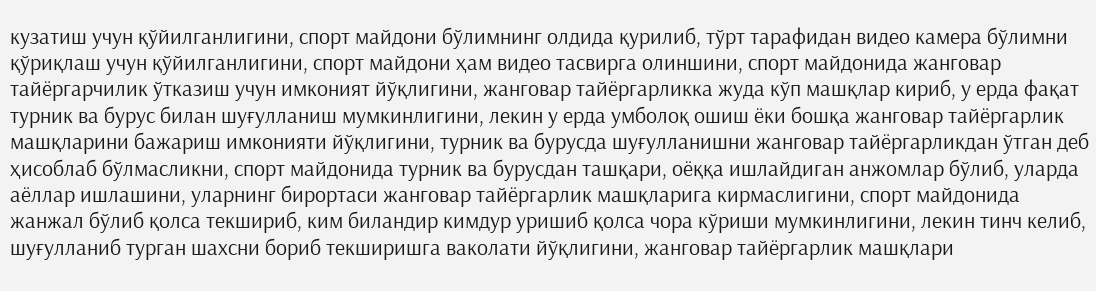кузатиш учун қўйилганлигини, спорт майдони бўлимнинг олдида қурилиб, тўрт тарафидан видео камера бўлимни қўриқлаш учун қўйилганлигини, спорт майдони ҳам видео тасвирга олиншини, спорт майдонида жанговар тайёргарчилик ўтказиш учун имконият йўқлигини, жанговар тайёргарликка жуда кўп машқлар кириб, у ерда фақат турник ва бурус билан шуғулланиш мумкинлигини, лекин у ерда умболоқ ошиш ёки бошқа жанговар тайёргарлик машқларини бажариш имконияти йўқлигини, турник ва бурусда шуғулланишни жанговар тайёргарликдан ўтган деб ҳисоблаб бўлмасликни, спорт майдонида турник ва бурусдан ташқари, оёққа ишлайдиган анжомлар бўлиб, уларда аёллар ишлашини, уларнинг бирортаси жанговар тайёргарлик машқларига кирмаслигини, спорт майдонида жанжал бўлиб қолса текшириб, ким биландир кимдур уришиб қолса чора кўриши мумкинлигини, лекин тинч келиб, шуғулланиб турган шахсни бориб текширишга ваколати йўқлигини, жанговар тайёргарлик машқлари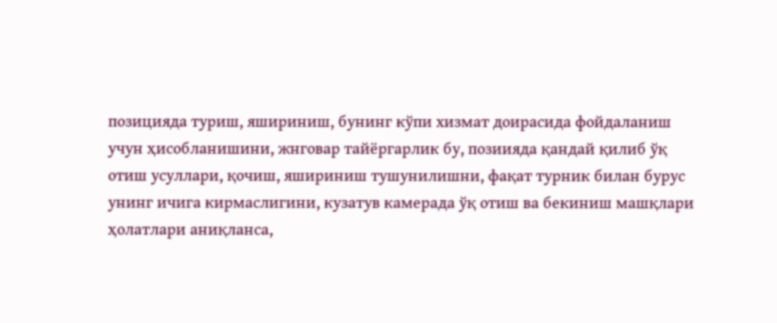позицияда туриш, яшириниш, бунинг кўпи хизмат доирасида фойдаланиш учун ҳисобланишини, жнговар тайёргарлик бу, позиияда қандай қилиб ўқ отиш усуллари, қочиш, яшириниш тушунилишни, фақат турник билан бурус унинг ичига кирмаслигини, кузатув камерада ўқ отиш ва бекиниш машқлари ҳолатлари аниқланса,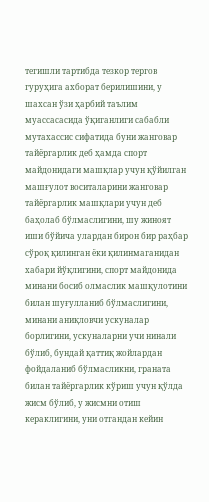тегишли тартибда тезкор тергов гуруҳига ахборат берилишини, у шахсан ўзи ҳарбий таълим муассасасида ўқиганлиги сабабли мутахассис сифатида буни жанговар тайёргарлик деб ҳамда спорт майдонидаги машқлар учун қўйилган машғулот воситаларини жанговар тайёргарлик машқлари учун деб баҳолаб бўлмаслигини, шу жиноят иши бўйича улардан бирон бир раҳбар сўроқ қилинган ёки қилинмаганидан хабари йўқлигини, спорт майдонида минани босиб олмаслик машқулотини билан шуғулланиб бўлмаслигини, минани аниқловчи ускуналар борлигини, ускуналарни учи нинали бўлиб, бундай қаттиқ жойлардан фойдаланиб бўлмасликни, граната билан тайёргарлик кўриш учун қўлда жисм бўлиб, у жисмни отиш кераклигини, уни отгандан кейин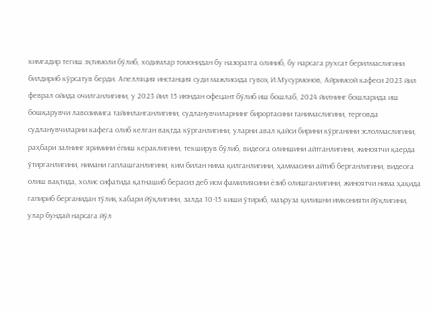кимгадир тегиш эҳтимоли бўлиб, ходимлар томонидан бу назоратга олиниб, бу нарсага рухсат берилмаслигини билдириб кўрсатув берди. Апелляция инстанция суди мажлисида гувоҳ И.Мусурмонов, Айримсой кафеси 2023 йил феврал ойида очилганлигини, у 2023 йил 15 июндан офецант бўлиб иш бошлаб, 2024 йилнинг бошларида иш бошқарувчи лавозимига тайинланганлигини, судланувчиларнинг бирортасини танимаслигини, терговда судланувчиларни кафега олиб келган вақтда кўрганлигини, уларни авал қайси бирини кўрганини эслолмаслигини, раҳбари залнинг яримини ёпиш кераклигини, текширув бўлиб, видеога олиншини айтганлигини, жиноятчи қаерда ўтирганлигини, нимани гаплашганлигини, ким билан нима қилганлигини, ҳаммасини айтиб берганлигини, видеога олиш вақтида, холис сифатида қатнашиб берасиз деб исм фамилиясини ёзиб олишганлигини, жиноятчи нима ҳақида гапириб берганидан тўлиқ хабари йўқлигини, залда 10-15 киши ўтириб, маъруза қилишни имконияти йўқлигини, улар бундай нарсага йўл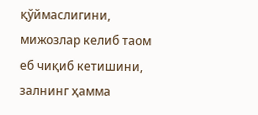қўймаслигини, мижозлар келиб таом еб чиқиб кетишини, залнинг ҳамма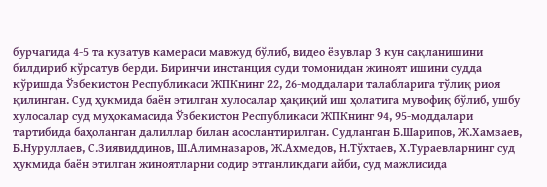бурчагида 4-5 та кузатув камераси мавжуд бўлиб, видео ёзувлар 3 кун сақланишини билдириб кўрсатув берди. Биринчи инстанция суди томонидан жиноят ишини судда кўришда Ўзбекистон Республикаси ЖПКнинг 22, 26-моддалари талабларига тўлиқ риоя қилинган. Суд ҳукмида баён этилган хулосалар ҳақиқий иш ҳолатига мувофиқ бўлиб, ушбу хулосалар суд муҳокамасида Ўзбекистон Республикаси ЖПКнинг 94, 95-моддалари тартибида баҳоланган далиллар билан асослантирилган. Судланган Б.Шарипов, Ж.Хамзаев, Б.Нуруллаев, С.Зиявиддинов, Ш.Алимназаров, Ж.Ахмедов, Н.Тўхтаев, Х.Тураевларнинг суд ҳукмида баён этилган жиноятларни содир этганликдаги айби, суд мажлисида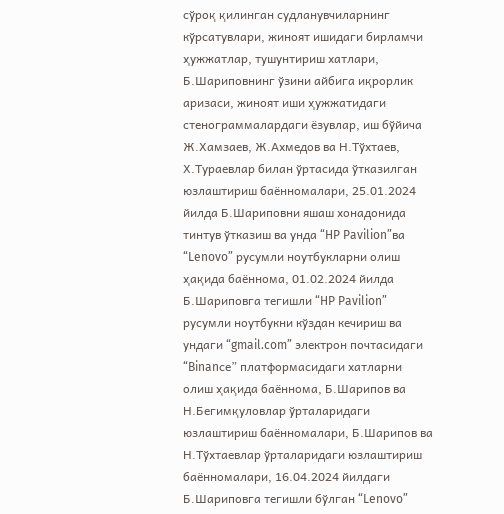сўроқ қилинган судланувчиларнинг кўрсатувлари, жиноят ишидаги бирламчи ҳужжатлар, тушунтириш хатлари, Б.Шариповнинг ўзини айбига иқрорлик аризаси, жиноят иши ҳужжатидаги стенограммалардаги ёзувлар, иш бўйича Ж.Хамзаев, Ж.Ахмедов ва Н.Тўхтаев, Х.Тураевлар билан ўртасида ўтказилган юзлаштириш баённомалари, 25.01.2024 йилда Б.Шариповни яшаш хонадонида тинтув ўтказиш ва унда “HP Pavilion”ва “Lenovo” русумли ноутбукларни олиш ҳақида баённома, 01.02.2024 йилда Б.Шариповга тегишли “HP Pavilion” русумли ноутбукни кўздан кечириш ва ундаги “gmail.com” электрон почтасидаги “Binanсе” платформасидаги хатларни олиш ҳақида баённома, Б.Шарипов ва Н.Бегимқуловлар ўрталаридаги юзлаштириш баённомалари, Б.Шарипов ва Н.Тўхтаевлар ўрталаридаги юзлаштириш баённомалари, 16.04.2024 йилдаги Б.Шариповга тегишли бўлган “Lenovo”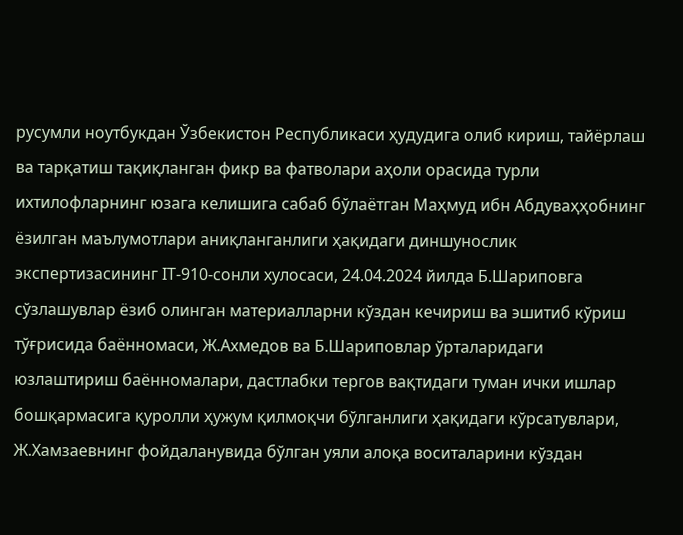русумли ноутбукдан Ўзбекистон Республикаси ҳудудига олиб кириш, тайёрлаш ва тарқатиш тақиқланган фикр ва фатволари аҳоли орасида турли ихтилофларнинг юзага келишига сабаб бўлаётган Маҳмуд ибн Абдуваҳҳобнинг ёзилган маълумотлари аниқланганлиги ҳақидаги диншунослик экспертизасининг IТ-910-сонли хулосаси, 24.04.2024 йилда Б.Шариповга сўзлашувлар ёзиб олинган материалларни кўздан кечириш ва эшитиб кўриш тўғрисида баённомаси, Ж.Ахмедов ва Б.Шариповлар ўрталаридаги юзлаштириш баённомалари, дастлабки тергов вақтидаги туман ички ишлар бошқармасига қуролли ҳужум қилмоқчи бўлганлиги ҳақидаги кўрсатувлари, Ж.Хамзаевнинг фойдаланувида бўлган уяли алоқа воситаларини кўздан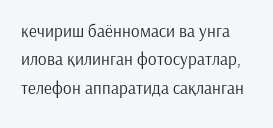кечириш баённомаси ва унга илова қилинган фотосуратлар, телефон аппаратида сақланган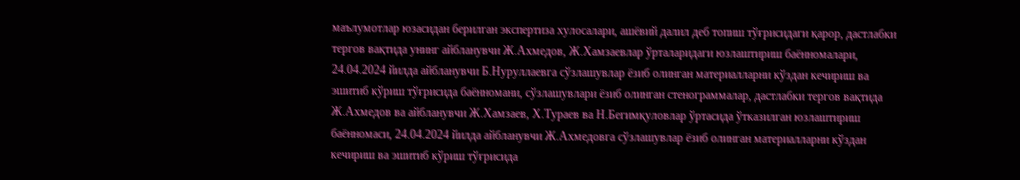маълумотлар юзасидан берилган экспертиза хулосалари, ашёвий далил деб топиш тўғрисидаги қарор, дастлабки тергов вақтида унинг айбланувчи Ж.Ахмедов, Ж.Хамзаевлар ўрталаридаги юзлаштириш баённомалари, 24.04.2024 йилда айбланувчи Б.Нуруллаевга сўзлашувлар ёзиб олинган материалларни кўздан кечириш ва эшитиб кўриш тўғрисида баённомани, сўзлашувлари ёзиб олинган стенограммалар, дастлабки тергов вақтида Ж.Ахмедов ва айбланувчи Ж.Хамзаев, Х.Тураев ва Н.Бегимқуловлар ўртасида ўтказилган юзлаштириш баённомаси, 24.04.2024 йилда айбланувчи Ж.Ахмедовга сўзлашувлар ёзиб олинган материалларни кўздан кечириш ва эшитиб кўриш тўғрисида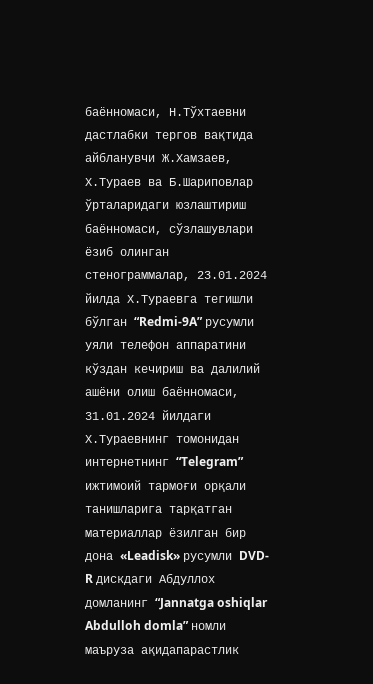баённомаси, Н.Тўхтаевни дастлабки тергов вақтида айбланувчи Ж.Хамзаев, Х.Тураев ва Б.Шариповлар ўрталаридаги юзлаштириш баённомаси, сўзлашувлари ёзиб олинган стенограммалар, 23.01.2024 йилда Х.Тураевга тегишли бўлган “Redmi-9A” русумли уяли телефон аппаратини кўздан кечириш ва далилий ашёни олиш баённомаси, 31.01.2024 йилдаги Х.Тураевнинг томонидан интернетнинг “Telegram” ижтимоий тармоғи орқали танишларига тарқатган материаллар ёзилган бир дона «Leadisk» русумли DVD-R дискдаги Абдуллох домланинг “Jannatga oshiqlar Abdulloh domla” номли маъруза ақидапарастлик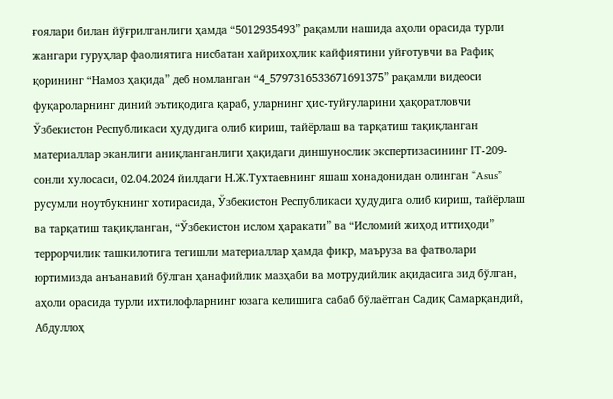ғоялари билан йўғрилганлиги ҳамда “5012935493” рақамли нашида аҳоли орасида турли жангари гуруҳлар фаолиятига нисбатан хайрихоҳлик кайфиятини уйғотувчи ва Рафиқ қорининг “Намоз ҳақида” деб номланган “4_5797316533671691375” рақамли видеоси фуқароларнинг диний эътиқодига қараб, уларнинг ҳис-туйғуларини ҳақоратловчи Ўзбекистон Республикаси ҳудудига олиб кириш, тайёрлаш ва тарқатиш тақиқланган материаллар эканлиги аниқланганлиги ҳақидаги диншунослик экспертизасининг IТ-209-сонли хулосаси, 02.04.2024 йилдаги Н.Ж.Тухтаевнинг яшаш хонадонидан олинган “Asus” русумли ноутбукнинг хотирасида, Ўзбекистон Республикаси ҳудудига олиб кириш, тайёрлаш ва тарқатиш тақиқланган, “Ўзбекистон ислом ҳаракати” ва “Исломий жиҳод иттиҳоди” террорчилик ташкилотига тегишли материаллар ҳамда фикр, маъруза ва фатволари юртимизда анъанавий бўлган ҳанафийлик мазҳаби ва мотрудийлик ақидасига зид бўлган, аҳоли орасида турли ихтилофларнинг юзага келишига сабаб бўлаётган Садиқ Самарқандий, Абдуллоҳ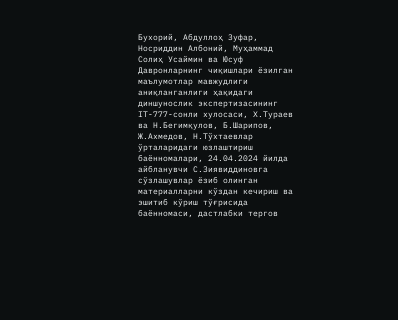Бухорий, Абдуллоҳ Зуфар, Носриддин Албоний, Муҳаммад Солиҳ Усаймин ва Юсуф Давронларнинг чиқишлари ёзилган маълумотлар мавжудлиги аниқланганлиги ҳақидаги диншунослик экспертизасининг IТ-777-сонли хулосаси, Х.Тураев ва Н.Бегимқулов, Б.Шарипов, Ж.Ахмедов, Н.Тўхтаевлар ўрталаридаги юзлаштириш баённомалари, 24.04.2024 йилда айбланувчи С.Зиявиддиновга сўзлашувлар ёзиб олинган материалларни кўздан кечириш ва эшитиб кўриш тўғрисида баённомаси, дастлабки тергов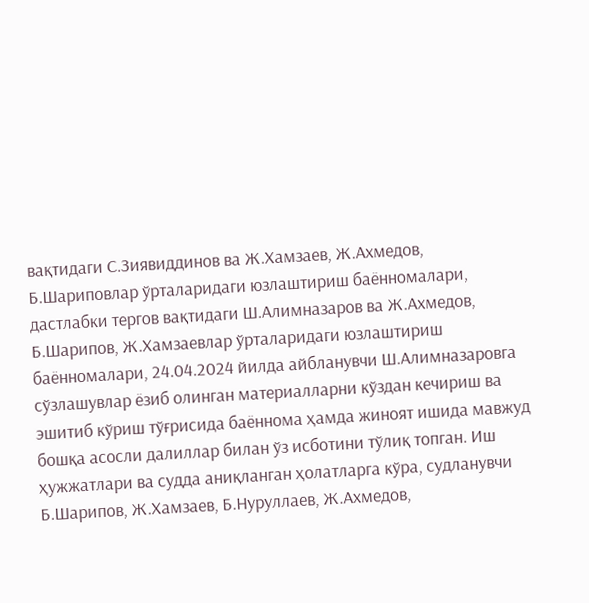вақтидаги С.Зиявиддинов ва Ж.Хамзаев, Ж.Ахмедов, Б.Шариповлар ўрталаридаги юзлаштириш баённомалари, дастлабки тергов вақтидаги Ш.Алимназаров ва Ж.Ахмедов, Б.Шарипов, Ж.Хамзаевлар ўрталаридаги юзлаштириш баённомалари, 24.04.2024 йилда айбланувчи Ш.Алимназаровга сўзлашувлар ёзиб олинган материалларни кўздан кечириш ва эшитиб кўриш тўғрисида баённома ҳамда жиноят ишида мавжуд бошқа асосли далиллар билан ўз исботини тўлиқ топган. Иш ҳужжатлари ва судда аниқланган ҳолатларга кўра, судланувчи Б.Шарипов, Ж.Хамзаев, Б.Нуруллаев, Ж.Ахмедов,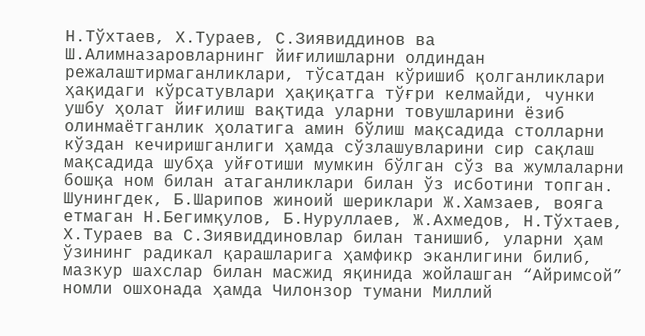Н.Тўхтаев, Х.Тураев, С.Зиявиддинов ва Ш.Алимназаровларнинг йиғилишларни олдиндан режалаштирмаганликлари, тўсатдан кўришиб қолганликлари ҳақидаги кўрсатувлари ҳақиқатга тўғри келмайди, чунки ушбу ҳолат йиғилиш вақтида уларни товушларини ёзиб олинмаётганлик ҳолатига амин бўлиш мақсадида столларни кўздан кечиришганлиги ҳамда сўзлашувларини сир сақлаш мақсадида шубҳа уйғотиши мумкин бўлган сўз ва жумлаларни бошқа ном билан атаганликлари билан ўз исботини топган. Шунингдек, Б.Шарипов жиноий шериклари Ж.Хамзаев, вояга етмаган Н.Бегимқулов, Б.Нуруллаев, Ж.Ахмедов, Н.Тўхтаев, Х.Тураев ва С.Зиявиддиновлар билан танишиб, уларни ҳам ўзининг радикал қарашларига ҳамфикр эканлигини билиб, мазкур шахслар билан масжид яқинида жойлашган “Айримсой” номли ошхонада ҳамда Чилонзор тумани Миллий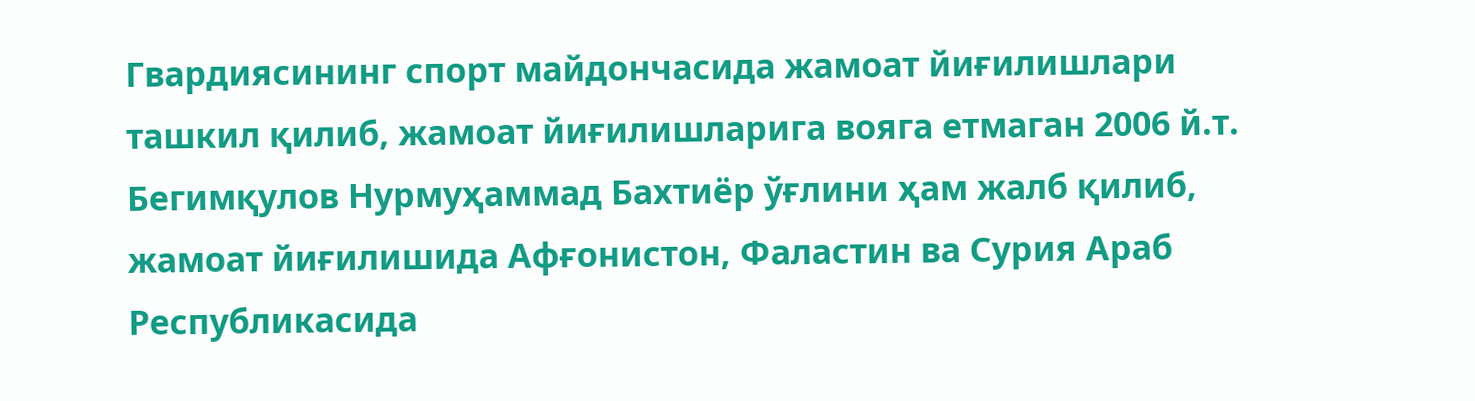Гвардиясининг спорт майдончасида жамоат йиғилишлари ташкил қилиб, жамоат йиғилишларига вояга етмаган 2006 й.т. Бегимқулов Нурмуҳаммад Бахтиёр ўғлини ҳам жалб қилиб, жамоат йиғилишида Афғонистон, Фаластин ва Сурия Араб Республикасида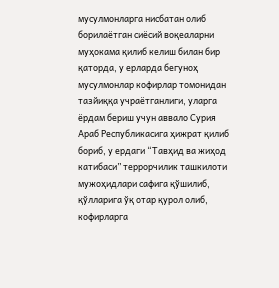мусулмонларга нисбатан олиб борилаётган сиёсий воқеаларни муҳокама қилиб келиш билан бир қаторда, у ерларда бегуноҳ мусулмонлар кофирлар томонидан тазйиққа учраётганлиги, уларга ёрдам бериш учун аввало Сурия Араб Республикасига ҳижрат қилиб бориб, у ердаги “Тавҳид ва жиҳод катибаси” террорчилик ташкилоти мужоҳидлари сафига қўшилиб, қўлларига ўқ отар қурол олиб, кофирларга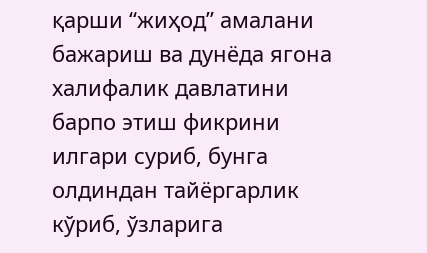қарши “жиҳод” амалани бажариш ва дунёда ягона халифалик давлатини барпо этиш фикрини илгари суриб, бунга олдиндан тайёргарлик кўриб, ўзларига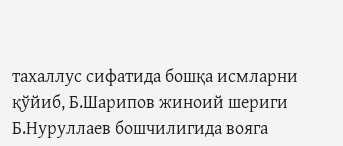тахаллус сифатида бошқа исмларни қўйиб, Б.Шарипов жиноий шериги Б.Нуруллаев бошчилигида вояга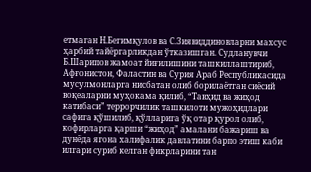етмаган Н.Бегимқулов ва С.Зиявиддиновларни махсус ҳарбий тайёргарликдан ўтказишган. Судланувчи Б.Шарипов жамоат йиғилишини ташкиллаштириб, Афғонистон, Фаластин ва Сурия Араб Республикасида мусулмонларга нисбатан олиб борилаётган сиёсий воқеаларни муҳокама қилиб, “Тавҳид ва жиҳод катибаси” террорчилик ташкилоти мужоҳидлари сафига қўшилиб, қўлларига ўқ отар қурол олиб, кофирларга қарши “жиҳод” амалани бажариш ва дунёда ягона халифалик давлатини барпо этиш каби илгари суриб келган фикрларини тан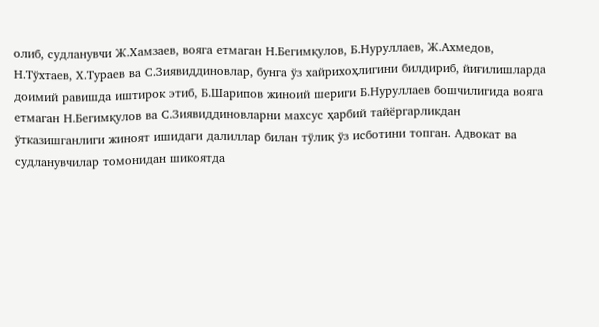олиб, судланувчи Ж.Хамзаев, вояга етмаган Н.Бегимқулов, Б.Нуруллаев, Ж.Ахмедов, Н.Тўхтаев, Х.Тураев ва С.Зиявиддиновлар, бунга ўз хайрихоҳлигини билдириб, йиғилишларда доимий равишда иштирок этиб, Б.Шарипов жиноий шериги Б.Нуруллаев бошчилигида вояга етмаган Н.Бегимқулов ва С.Зиявиддиновларни махсус ҳарбий тайёргарликдан ўтказишганлиги жиноят ишидаги далиллар билан тўлиқ ўз исботини топган. Адвокат ва судланувчилар томонидан шикоятда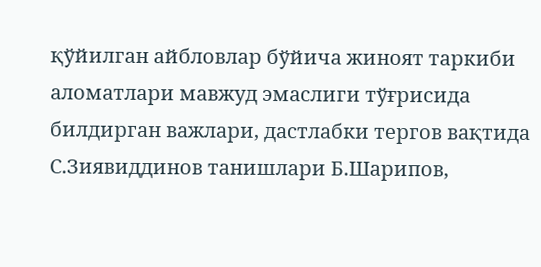қўйилган айбловлар бўйича жиноят таркиби аломатлари мавжуд эмаслиги тўғрисида билдирган важлари, дастлабки тергов вақтида С.Зиявиддинов танишлари Б.Шарипов,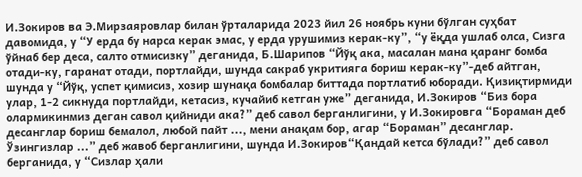И.Зокиров ва Э.Мирзаяровлар билан ўрталарида 2023 йил 26 ноябрь куни бўлган суҳбат давомида, у “У ерда бу нарса керак эмас, у ерда урушимиз керак-ку”, “у ёқда ушлаб олса, Сизга ўйнаб бер деса, салто отмисизку” деганида, Б.Шарипов “Йўқ ака, масалан мана қаранг бомба отади-ку, гаранат отади, портлайди, шунда сакраб укритияга бориш керак-ку”-деб айтган, шунда у “Йўқ, успет қимисиз, хозир шунақа бомбалар биттада портлатиб юборади. Қизиқтирмиди улар, 1-2 сикнуда портлайди, кетасиз, кучайиб кетган уже” деганида, И.Зокиров “Биз бора олармикинмиз деган савол қийниди ака?” деб савол берганлигини, у И.Зокировга “Бораман деб десанглар бориш бемалол, любой пайт ..., мени анақам бор, агар “Бораман” десанглар. Ўзингизлар ...” деб жавоб берганлигини, шунда И.Зокиров“Қандай кетса бўлади?” деб савол берганида, у “Сизлар ҳали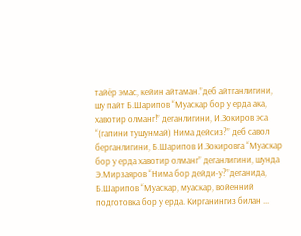тайёр эмас, кейин айтаман.”деб айтганлигини, шу пайт Б.Шарипов “Муаскар бор у ерда ака, хавотир олманг!” деганлигини, И.Зокиров эса “(гапини тушунмай) Нима дейсиз?” деб савол берганлигини, Б.Шарипов И.Зокировга “Муаскар бор у ерда хавотир олманг” деганлигини, шунда Э.Мирзаяров “Нима бор дейди-у?”деганида, Б.Шарипов “Муаскар, муаскар, войенний подготовка бор у ерда. Кирганингиз билан ...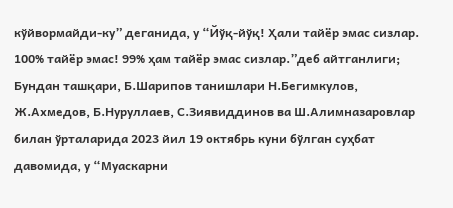кўйвормайди-ку” деганида, у “Йўқ-йўқ! Ҳали тайёр эмас сизлар. 100% тайёр эмас! 99% ҳам тайёр эмас сизлар.”деб айтганлиги; Бундан ташқари, Б.Шарипов танишлари Н.Бегимкулов, Ж.Ахмедов, Б.Нуруллаев, С.Зиявиддинов ва Ш.Алимназаровлар билан ўрталарида 2023 йил 19 октябрь куни бўлган суҳбат давомида, у “Муаскарни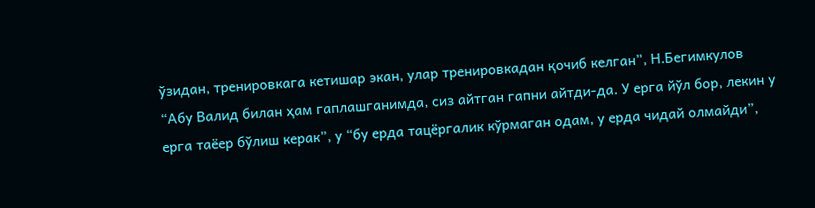ўзидан, тренировкага кетишар экан, улар тренировкадан қочиб келган”, Н.Бегимкулов “Абу Валид билан ҳам гаплашганимда, сиз айтган гапни айтди-да. У ерга йўл бор, лекин у ерга таёер бўлиш керак”, у “бу ерда тацёргалик кўрмаган одам, у ерда чидай олмайди”,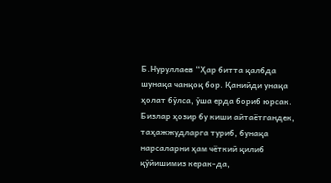Б.Нуруллаев “Ҳар битта қалбда шунақа чанқоқ бор. Қанийди унақа ҳолат бўлса, ўша ерда бориб юрсак. Бизлар ҳозир бу киши айтаётгандек, таҳажжудларга туриб, бунақа нарсаларни ҳам чёткий қилиб қўйишимиз керак-да,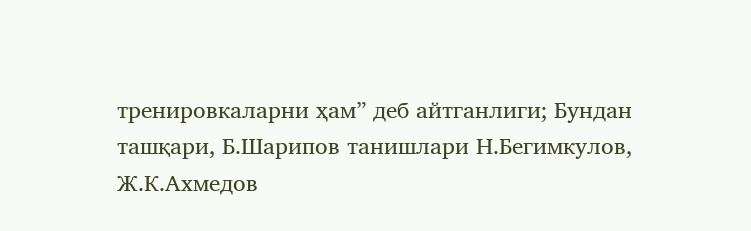тренировкаларни ҳам” деб айтганлиги; Бундан ташқари, Б.Шарипов танишлари Н.Бегимкулов, Ж.К.Ахмедов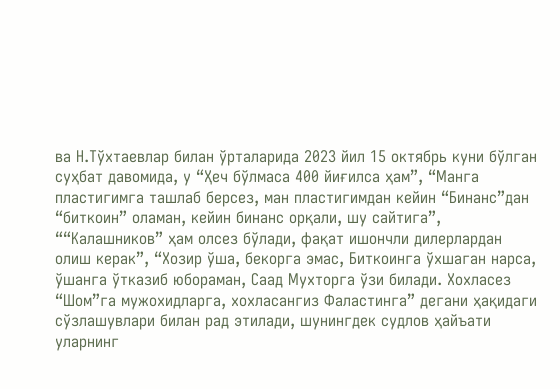ва Н.Тўхтаевлар билан ўрталарида 2023 йил 15 октябрь куни бўлган суҳбат давомида, у “Ҳеч бўлмаса 400 йиғилса ҳам”, “Манга пластигимга ташлаб берсез, ман пластигимдан кейин “Бинанс”дан “биткоин” оламан, кейин бинанс орқали, шу сайтига”, ““Калашников” ҳам олсез бўлади, фақат ишончли дилерлардан олиш керак”, “Хозир ўша, бекорга эмас, Биткоинга ўхшаган нарса, ўшанга ўтказиб юбораман, Саад Мухторга ўзи билади. Хохласез “Шом”га мужохидларга, хохласангиз Фаластинга” дегани ҳақидаги сўзлашувлари билан рад этилади, шунингдек судлов ҳайъати уларнинг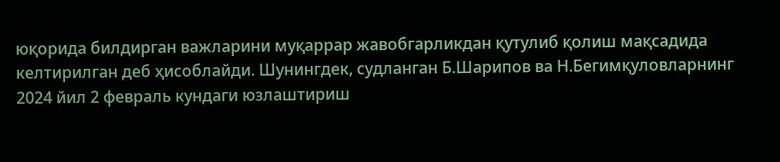юқорида билдирган важларини муқаррар жавобгарликдан қутулиб қолиш мақсадида келтирилган деб ҳисоблайди. Шунингдек, судланган Б.Шарипов ва Н.Бегимқуловларнинг 2024 йил 2 февраль кундаги юзлаштириш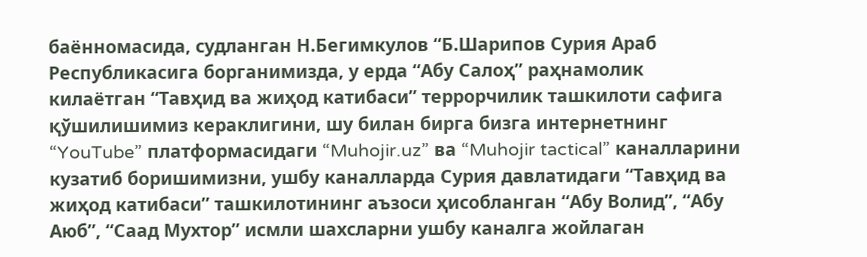баённомасида, судланган Н.Бегимкулов “Б.Шарипов Сурия Араб Республикасига борганимизда, у ерда “Абу Салоҳ” раҳнамолик килаётган “Тавҳид ва жиҳод катибаси” террорчилик ташкилоти сафига қўшилишимиз кераклигини, шу билан бирга бизга интернетнинг “YouTube” платформасидаги “Muhojir.uz” ва “Muhojir tactical” каналларини кузатиб боришимизни, ушбу каналларда Сурия давлатидаги “Тавҳид ва жиҳод катибаси” ташкилотининг аъзоси ҳисобланган “Абу Волид”, “Абу Аюб”, “Саад Мухтор” исмли шахсларни ушбу каналга жойлаган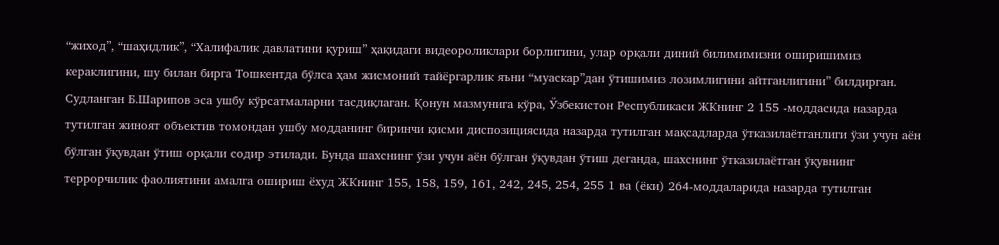“жиход”, “шаҳидлик”, “Халифалик давлатини қуриш” ҳақидаги видеороликлари борлигини, улар орқали диний билимимизни оширишимиз кераклигини, шу билан бирга Тошкентда бўлса ҳам жисмоний тайёргарлик яъни “муаскар”дан ўтишимиз лозимлигини айтганлигини” билдирган. Судланган Б.Шарипов эса ушбу кўрсатмаларни тасдиқлаган. Қонун мазмунига кўра, Ўзбекистон Республикаси ЖКнинг 2 155 -моддасида назарда тутилган жиноят объектив томондан ушбу модданинг биринчи қисми диспозициясида назарда тутилган мақсадларда ўтказилаётганлиги ўзи учун аён бўлган ўқувдан ўтиш орқали содир этилади. Бунда шахснинг ўзи учун аён бўлган ўқувдан ўтиш деганда, шахснинг ўтказилаётган ўқувнинг террорчилик фаолиятини амалга ошириш ёхуд ЖКнинг 155, 158, 159, 161, 242, 245, 254, 255 1 ва (ёки) 264-моддаларида назарда тутилган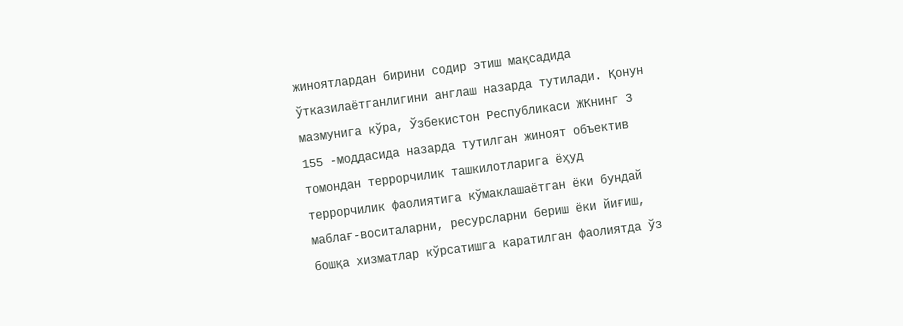жиноятлардан бирини содир этиш мақсадида ўтказилаётганлигини англаш назарда тутилади. Қонун мазмунига кўра, Ўзбекистон Республикаси ЖКнинг 3 155 -моддасида назарда тутилган жиноят объектив томондан террорчилик ташкилотларига ёҳуд террорчилик фаолиятига кўмаклашаётган ёки бундай маблағ-воситаларни, ресурсларни бериш ёки йиғиш, бошқа хизматлар кўрсатишга каратилган фаолиятда ўз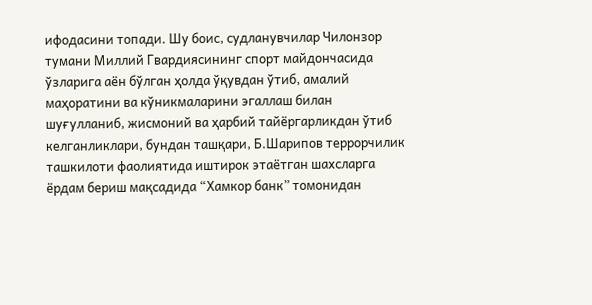ифодасини топади. Шу боис, судланувчилар Чилонзор тумани Миллий Гвардиясининг спорт майдончасида ўзларига аён бўлган ҳолда ўқувдан ўтиб, амалий маҳоратини ва кўникмаларини эгаллаш билан шуғулланиб, жисмоний ва ҳарбий тайёргарликдан ўтиб келганликлари, бундан ташқари, Б.Шарипов террорчилик ташкилоти фаолиятида иштирок этаётган шахсларга ёрдам бериш мақсадида “Хамкор банк” томонидан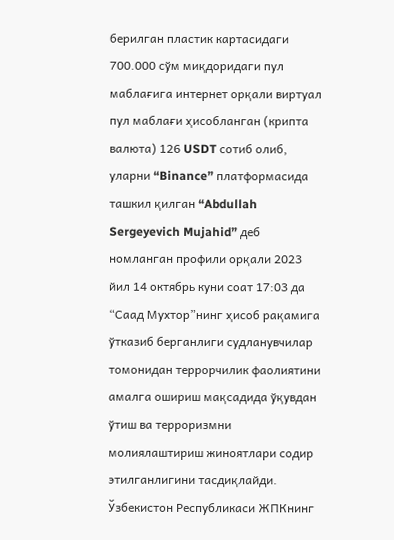берилган пластик картасидаги 700.000 сўм миқдоридаги пул маблағига интернет орқали виртуал пул маблағи ҳисобланган (крипта валюта) 126 USDT сотиб олиб, уларни “Binance” платформасида ташкил қилган “Abdullah Sergeyevich Mujahid” деб номланган профили орқали 2023 йил 14 октябрь куни соат 17:03 да “Саад Мухтор”нинг ҳисоб рақамига ўтказиб берганлиги судланувчилар томонидан террорчилик фаолиятини амалга ошириш мақсадида ўқувдан ўтиш ва терроризмни молиялаштириш жиноятлари содир этилганлигини тасдиқлайди. Ўзбекистон Республикаси ЖПКнинг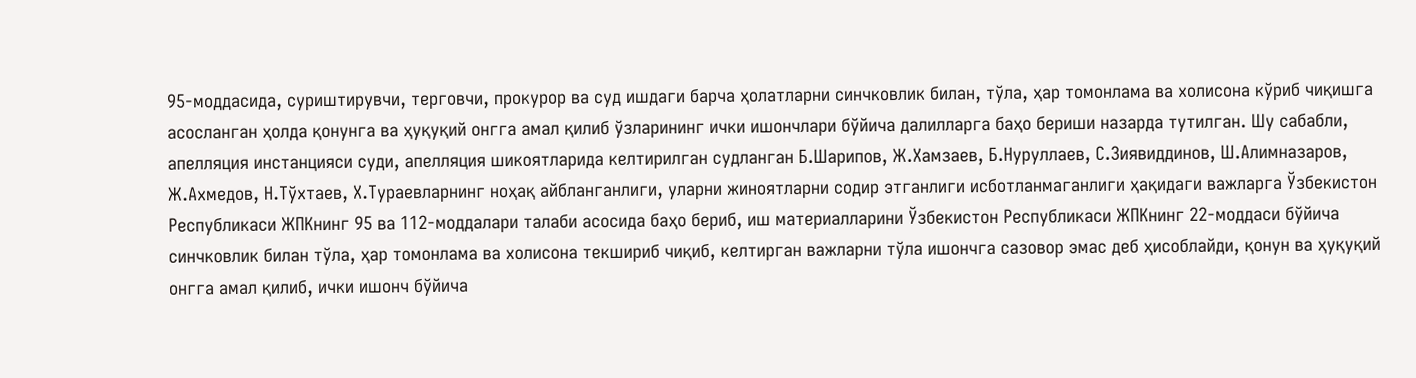95-моддасида, суриштирувчи, терговчи, прокурор ва суд ишдаги барча ҳолатларни синчковлик билан, тўла, ҳар томонлама ва холисона кўриб чиқишга асосланган ҳолда қонунга ва ҳуқуқий онгга амал қилиб ўзларининг ички ишончлари бўйича далилларга баҳо бериши назарда тутилган. Шу сабабли, апелляция инстанцияси суди, апелляция шикоятларида келтирилган судланган Б.Шарипов, Ж.Хамзаев, Б.Нуруллаев, С.Зиявиддинов, Ш.Алимназаров, Ж.Ахмедов, Н.Тўхтаев, Х.Тураевларнинг ноҳақ айбланганлиги, уларни жиноятларни содир этганлиги исботланмаганлиги ҳақидаги важларга Ўзбекистон Республикаси ЖПКнинг 95 ва 112-моддалари талаби асосида баҳо бериб, иш материалларини Ўзбекистон Республикаси ЖПКнинг 22-моддаси бўйича синчковлик билан тўла, ҳар томонлама ва холисона текшириб чиқиб, келтирган важларни тўла ишончга сазовор эмас деб ҳисоблайди, қонун ва ҳуқуқий онгга амал қилиб, ички ишонч бўйича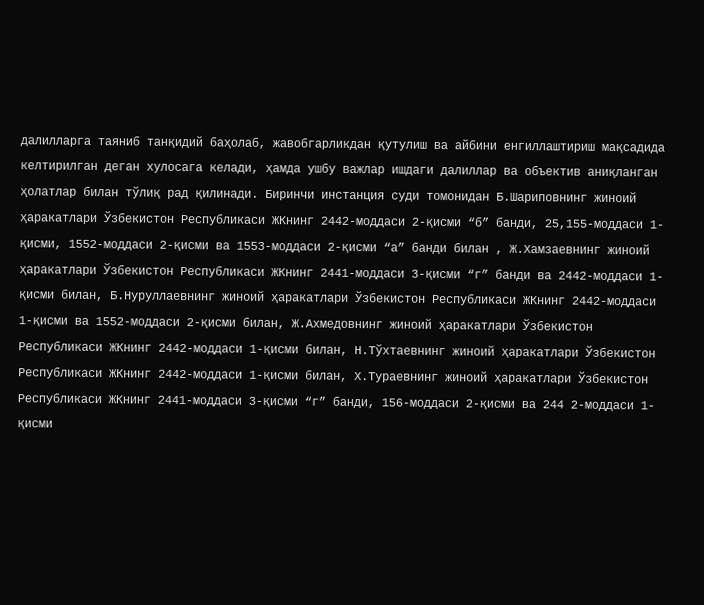далилларга таяниб танқидий баҳолаб, жавобгарликдан қутулиш ва айбини енгиллаштириш мақсадида келтирилган деган хулосага келади, ҳамда ушбу важлар ишдаги далиллар ва объектив аниқланган ҳолатлар билан тўлиқ рад қилинади. Биринчи инстанция суди томонидан Б.Шариповнинг жиноий ҳаракатлари Ўзбекистон Республикаси ЖКнинг 2442-моддаси 2-қисми “б” банди, 25,155-моддаси 1-қисми, 1552-моддаси 2-қисми ва 1553-моддаси 2-қисми “а” банди билан , Ж.Хамзаевнинг жиноий ҳаракатлари Ўзбекистон Республикаси ЖКнинг 2441-моддаси 3-қисми “г” банди ва 2442-моддаси 1-қисми билан, Б.Нуруллаевнинг жиноий ҳаракатлари Ўзбекистон Республикаси ЖКнинг 2442-моддаси 1-қисми ва 1552-моддаси 2-қисми билан, Ж.Ахмедовнинг жиноий ҳаракатлари Ўзбекистон Республикаси ЖКнинг 2442-моддаси 1-қисми билан, Н.Тўхтаевнинг жиноий ҳаракатлари Ўзбекистон Республикаси ЖКнинг 2442-моддаси 1-қисми билан, Х.Тураевнинг жиноий ҳаракатлари Ўзбекистон Республикаси ЖКнинг 2441-моддаси 3-қисми “г” банди, 156-моддаси 2-қисми ва 244 2-моддаси 1-қисми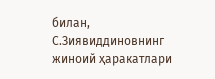билан, С.Зиявиддиновнинг жиноий ҳаракатлари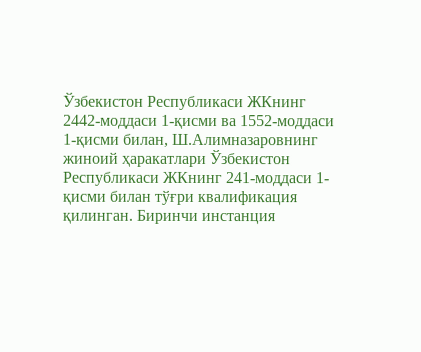Ўзбекистон Республикаси ЖКнинг 2442-моддаси 1-қисми ва 1552-моддаси 1-қисми билан, Ш.Алимназаровнинг жиноий ҳаракатлари Ўзбекистон Республикаси ЖКнинг 241-моддаси 1-қисми билан тўғри квалификация қилинган. Биринчи инстанция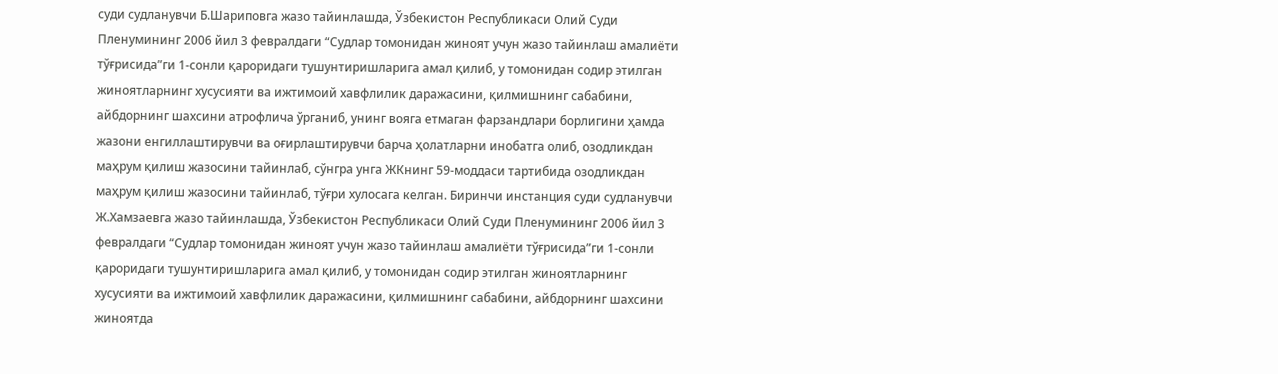суди судланувчи Б.Шариповга жазо тайинлашда, Ўзбекистон Республикаси Олий Суди Пленумининг 2006 йил 3 февралдаги “Судлар томонидан жиноят учун жазо тайинлаш амалиёти тўғрисида”ги 1-сонли қароридаги тушунтиришларига амал қилиб, у томонидан содир этилган жиноятларнинг хусусияти ва ижтимоий хавфлилик даражасини, қилмишнинг сабабини, айбдорнинг шахсини атрофлича ўрганиб, унинг вояга етмаган фарзандлари борлигини ҳамда жазони енгиллаштирувчи ва оғирлаштирувчи барча ҳолатларни инобатга олиб, озодликдан маҳрум қилиш жазосини тайинлаб, сўнгра унга ЖКнинг 59-моддаси тартибида озодликдан маҳрум қилиш жазосини тайинлаб, тўғри хулосага келган. Биринчи инстанция суди судланувчи Ж.Хамзаевга жазо тайинлашда, Ўзбекистон Республикаси Олий Суди Пленумининг 2006 йил 3 февралдаги “Судлар томонидан жиноят учун жазо тайинлаш амалиёти тўғрисида”ги 1-сонли қароридаги тушунтиришларига амал қилиб, у томонидан содир этилган жиноятларнинг хусусияти ва ижтимоий хавфлилик даражасини, қилмишнинг сабабини, айбдорнинг шахсини жиноятда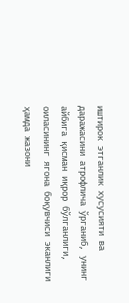иштирок этганлик хусусияти ва даражасини атрофлича ўрганиб, унинг айбига қисман иқрор бўлганлиги, оиласининг ягона боқувчиси эканлиги ҳамда жазони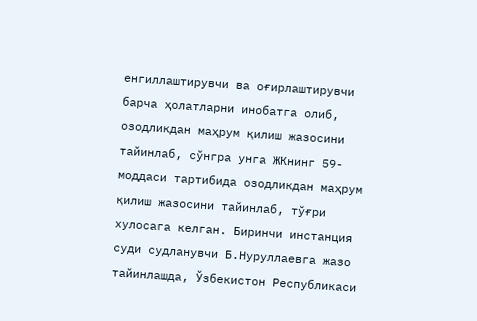енгиллаштирувчи ва оғирлаштирувчи барча ҳолатларни инобатга олиб, озодликдан маҳрум қилиш жазосини тайинлаб, сўнгра унга ЖКнинг 59-моддаси тартибида озодликдан маҳрум қилиш жазосини тайинлаб, тўғри хулосага келган. Биринчи инстанция суди судланувчи Б.Нуруллаевга жазо тайинлашда, Ўзбекистон Республикаси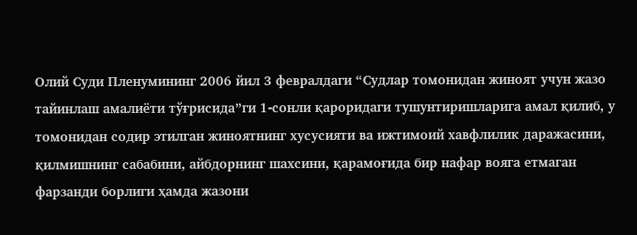Олий Суди Пленумининг 2006 йил 3 февралдаги “Судлар томонидан жиноят учун жазо тайинлаш амалиёти тўғрисида”ги 1-сонли қароридаги тушунтиришларига амал қилиб, у томонидан содир этилган жиноятнинг хусусияти ва ижтимоий хавфлилик даражасини, қилмишнинг сабабини, айбдорнинг шахсини, қарамоғида бир нафар вояга етмаган фарзанди борлиги ҳамда жазони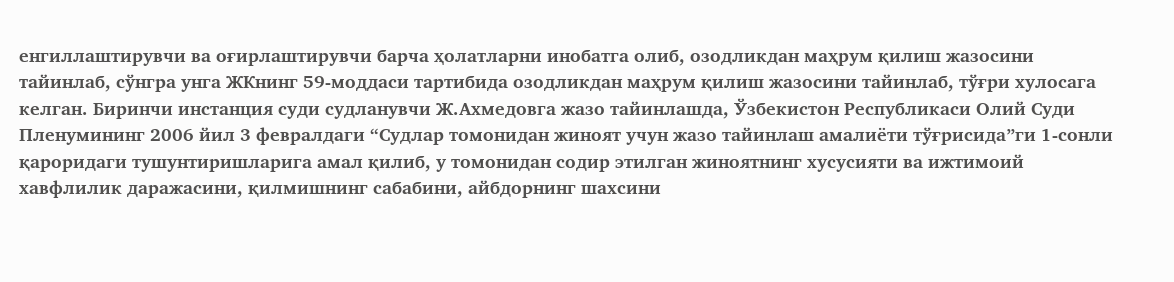енгиллаштирувчи ва оғирлаштирувчи барча ҳолатларни инобатга олиб, озодликдан маҳрум қилиш жазосини тайинлаб, сўнгра унга ЖКнинг 59-моддаси тартибида озодликдан маҳрум қилиш жазосини тайинлаб, тўғри хулосага келган. Биринчи инстанция суди судланувчи Ж.Ахмедовга жазо тайинлашда, Ўзбекистон Республикаси Олий Суди Пленумининг 2006 йил 3 февралдаги “Судлар томонидан жиноят учун жазо тайинлаш амалиёти тўғрисида”ги 1-сонли қароридаги тушунтиришларига амал қилиб, у томонидан содир этилган жиноятнинг хусусияти ва ижтимоий хавфлилик даражасини, қилмишнинг сабабини, айбдорнинг шахсини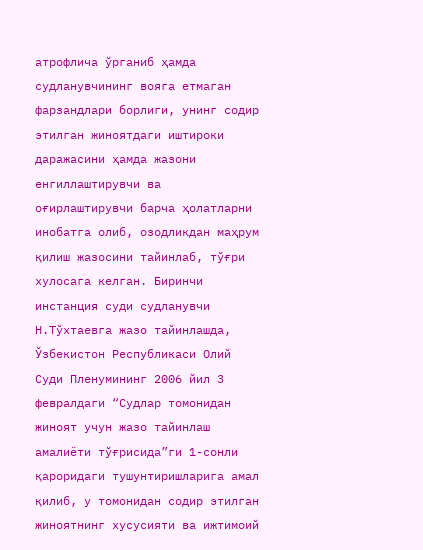атрофлича ўрганиб ҳамда судланувчининг вояга етмаган фарзандлари борлиги, унинг содир этилган жиноятдаги иштироки даражасини ҳамда жазони енгиллаштирувчи ва оғирлаштирувчи барча ҳолатларни инобатга олиб, озодликдан маҳрум қилиш жазосини тайинлаб, тўғри хулосага келган. Биринчи инстанция суди судланувчи Н.Тўхтаевга жазо тайинлашда, Ўзбекистон Республикаси Олий Суди Пленумининг 2006 йил 3 февралдаги “Судлар томонидан жиноят учун жазо тайинлаш амалиёти тўғрисида”ги 1-сонли қароридаги тушунтиришларига амал қилиб, у томонидан содир этилган жиноятнинг хусусияти ва ижтимоий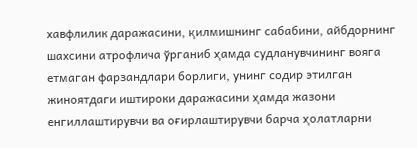хавфлилик даражасини, қилмишнинг сабабини, айбдорнинг шахсини атрофлича ўрганиб ҳамда судланувчининг вояга етмаган фарзандлари борлиги, унинг содир этилган жиноятдаги иштироки даражасини ҳамда жазони енгиллаштирувчи ва оғирлаштирувчи барча ҳолатларни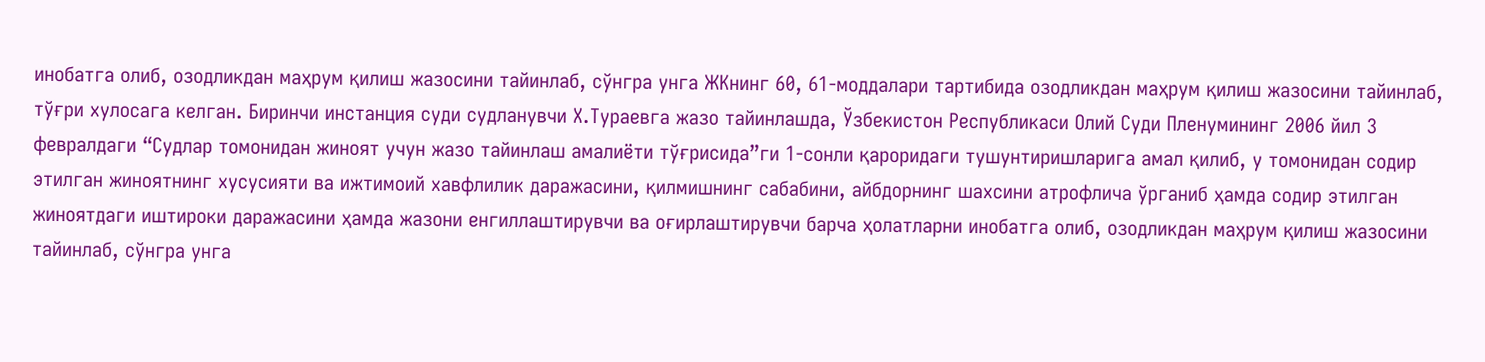инобатга олиб, озодликдан маҳрум қилиш жазосини тайинлаб, сўнгра унга ЖКнинг 60, 61-моддалари тартибида озодликдан маҳрум қилиш жазосини тайинлаб, тўғри хулосага келган. Биринчи инстанция суди судланувчи Х.Тураевга жазо тайинлашда, Ўзбекистон Республикаси Олий Суди Пленумининг 2006 йил 3 февралдаги “Судлар томонидан жиноят учун жазо тайинлаш амалиёти тўғрисида”ги 1-сонли қароридаги тушунтиришларига амал қилиб, у томонидан содир этилган жиноятнинг хусусияти ва ижтимоий хавфлилик даражасини, қилмишнинг сабабини, айбдорнинг шахсини атрофлича ўрганиб ҳамда содир этилган жиноятдаги иштироки даражасини ҳамда жазони енгиллаштирувчи ва оғирлаштирувчи барча ҳолатларни инобатга олиб, озодликдан маҳрум қилиш жазосини тайинлаб, сўнгра унга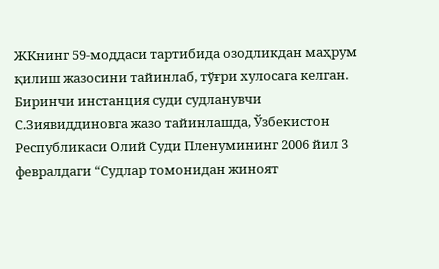ЖКнинг 59-моддаси тартибида озодликдан маҳрум қилиш жазосини тайинлаб, тўғри хулосага келган. Биринчи инстанция суди судланувчи С.Зиявиддиновга жазо тайинлашда, Ўзбекистон Республикаси Олий Суди Пленумининг 2006 йил 3 февралдаги “Судлар томонидан жиноят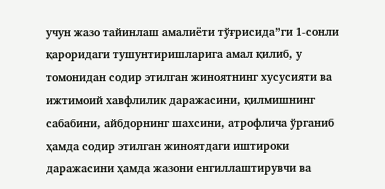учун жазо тайинлаш амалиёти тўғрисида”ги 1-сонли қароридаги тушунтиришларига амал қилиб, у томонидан содир этилган жиноятнинг хусусияти ва ижтимоий хавфлилик даражасини, қилмишнинг сабабини, айбдорнинг шахсини, атрофлича ўрганиб ҳамда содир этилган жиноятдаги иштироки даражасини ҳамда жазони енгиллаштирувчи ва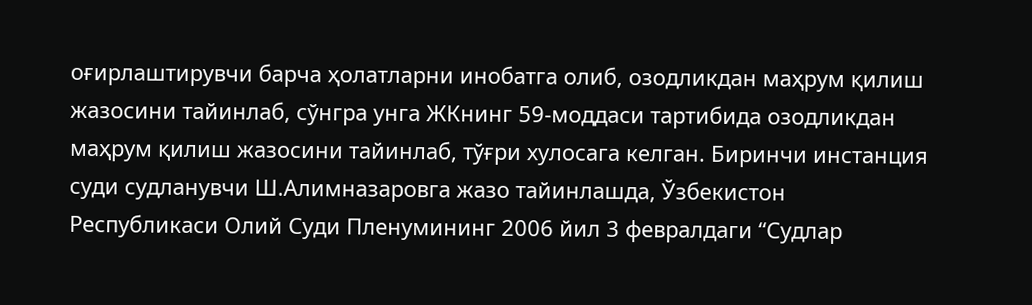оғирлаштирувчи барча ҳолатларни инобатга олиб, озодликдан маҳрум қилиш жазосини тайинлаб, сўнгра унга ЖКнинг 59-моддаси тартибида озодликдан маҳрум қилиш жазосини тайинлаб, тўғри хулосага келган. Биринчи инстанция суди судланувчи Ш.Алимназаровга жазо тайинлашда, Ўзбекистон Республикаси Олий Суди Пленумининг 2006 йил 3 февралдаги “Судлар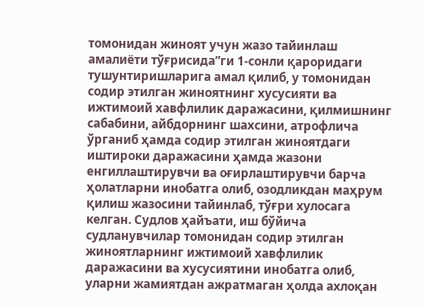томонидан жиноят учун жазо тайинлаш амалиёти тўғрисида”ги 1-сонли қароридаги тушунтиришларига амал қилиб, у томонидан содир этилган жиноятнинг хусусияти ва ижтимоий хавфлилик даражасини, қилмишнинг сабабини, айбдорнинг шахсини, атрофлича ўрганиб ҳамда содир этилган жиноятдаги иштироки даражасини ҳамда жазони енгиллаштирувчи ва оғирлаштирувчи барча ҳолатларни инобатга олиб, озодликдан маҳрум қилиш жазосини тайинлаб, тўғри хулосага келган. Судлов ҳайъати, иш бўйича судланувчилар томонидан содир этилган жиноятларнинг ижтимоий хавфлилик даражасини ва хусусиятини инобатга олиб, уларни жамиятдан ажратмаган ҳолда ахлоқан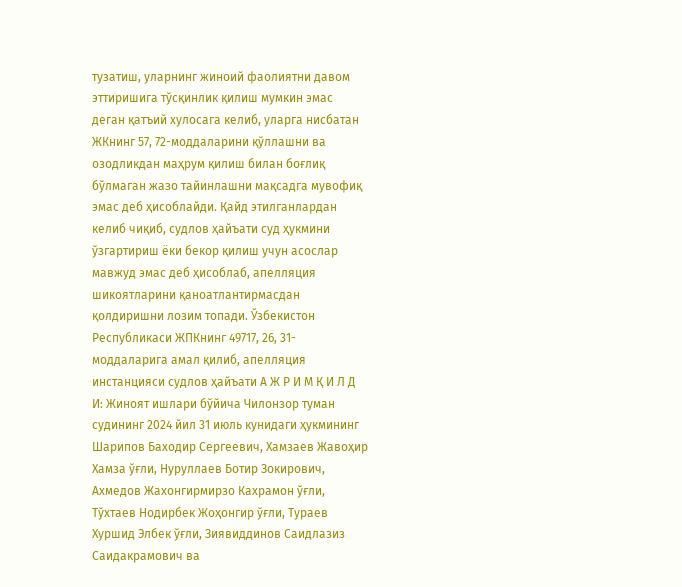тузатиш, уларнинг жиноий фаолиятни давом эттиришига тўсқинлик қилиш мумкин эмас деган қатъий хулосага келиб, уларга нисбатан ЖКнинг 57, 72-моддаларини қўллашни ва озодликдан маҳрум қилиш билан боғлиқ бўлмаган жазо тайинлашни мақсадга мувофиқ эмас деб ҳисоблайди. Қайд этилганлардан келиб чиқиб, судлов ҳайъати суд ҳукмини ўзгартириш ёки бекор қилиш учун асослар мавжуд эмас деб ҳисоблаб, апелляция шикоятларини қаноатлантирмасдан қолдиришни лозим топади. Ўзбекистон Республикаси ЖПКнинг 49717, 26, 31-моддаларига амал қилиб, апелляция инстанцияси судлов ҳайъати А Ж Р И М Қ И Л Д И: Жиноят ишлари бўйича Чилонзор туман судининг 2024 йил 31 июль кунидаги ҳукмининг Шарипов Баходир Сергеевич, Хамзаев Жавоҳир Хамза ўғли, Нуруллаев Ботир Зокирович, Ахмедов Жахонгирмирзо Кахрамон ўғли, Тўхтаев Нодирбек Жоҳонгир ўғли, Тураев Хуршид Элбек ўғли, Зиявиддинов Саидлазиз Саидакрамович ва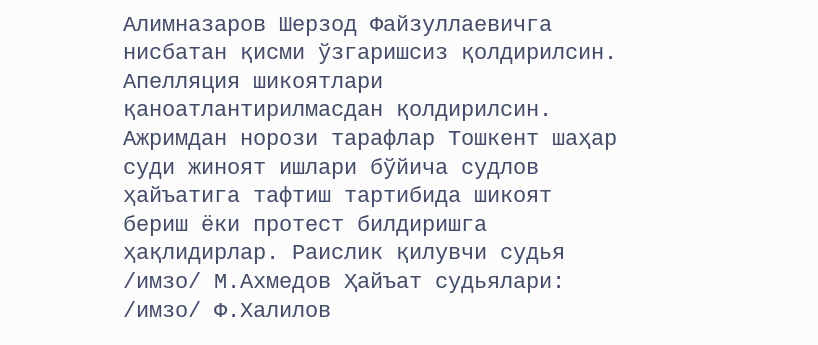Алимназаров Шерзод Файзуллаевичга нисбатан қисми ўзгаришсиз қолдирилсин. Апелляция шикоятлари қаноатлантирилмасдан қолдирилсин. Ажримдан норози тарафлар Тошкент шаҳар суди жиноят ишлари бўйича судлов ҳайъатига тафтиш тартибида шикоят бериш ёки протест билдиришга ҳақлидирлар. Раислик қилувчи судья /имзо/ М.Ахмедов Ҳайъат судьялари: /имзо/ Ф.Халилов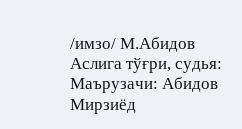/имзо/ М.Абидов Аслига тўғри, судья: Маърузачи: Абидов Мирзиёд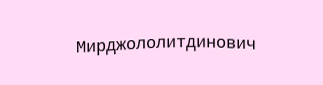Мирджололитдинович